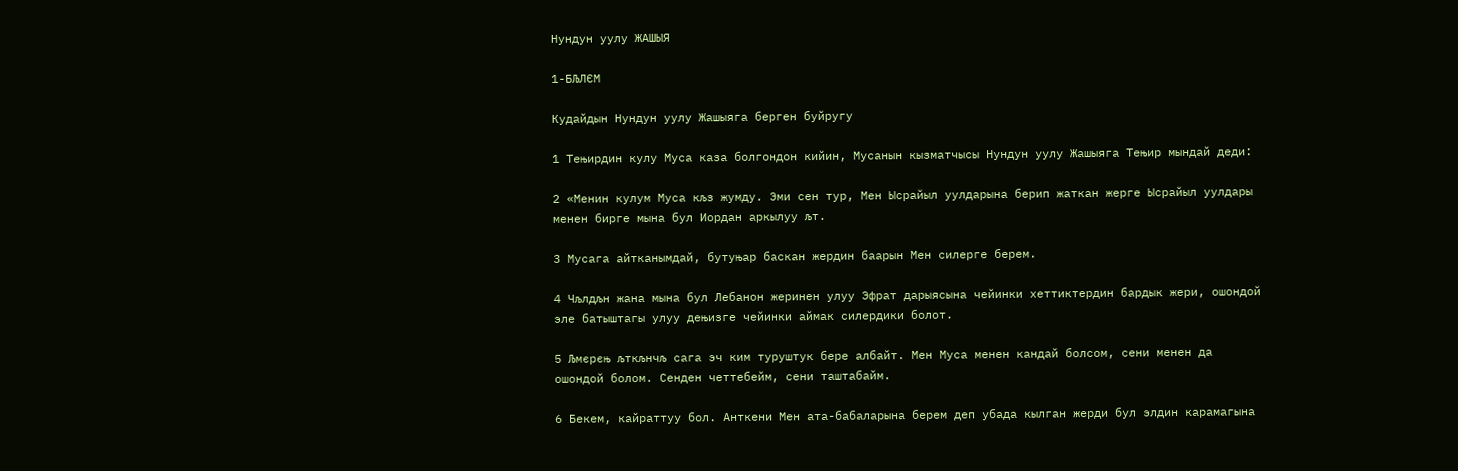Нундун уулу ЖАШЫЯ

1-БЉЛЄМ

Кудайдын Нундун уулу Жашыяга берген буйругу

1 Тењирдин кулу Муса каза болгондон кийин, Мусанын кызматчысы Нундун уулу Жашыяга Тењир мындай деди:

2 «Менин кулум Муса кљз жумду. Эми сен тур, Мен Ысрайыл уулдарына берип жаткан жерге Ысрайыл уулдары менен бирге мына бул Иордан аркылуу љт.

3 Мусага айтканымдай, бутуњар баскан жердин баарын Мен силерге берем.

4 Чљлдљн жана мына бул Лебанон жеринен улуу Эфрат дарыясына чейинки хеттиктердин бардык жери, ошондой эле батыштагы улуу дењизге чейинки аймак силердики болот.

5 Љмєрєњ љткљнчљ сага эч ким туруштук бере албайт. Мен Муса менен кандай болсом, сени менен да ошондой болом. Сенден четтебейм, сени таштабайм.

6 Бекем, кайраттуу бол. Анткени Мен ата-бабаларына берем деп убада кылган жерди бул элдин карамагына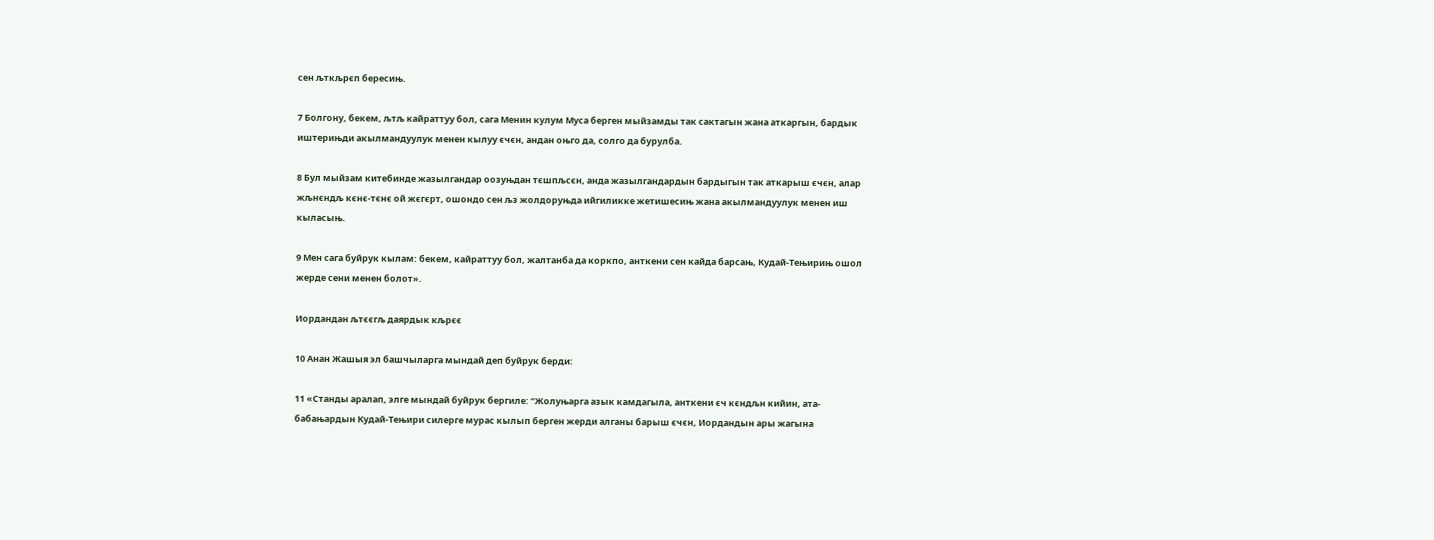сен љткљрєп бересињ.

7 Болгону, бекем, љтљ кайраттуу бол, сага Менин кулум Муса берген мыйзамды так сактагын жана аткаргын, бардык иштерињди акылмандуулук менен кылуу єчєн, андан оњго да, солго да бурулба.

8 Бул мыйзам китебинде жазылгандар оозуњдан тєшпљсєн, анда жазылгандардын бардыгын так аткарыш єчєн, алар жљнєндљ кєнє-тєнє ой жєгєрт, ошондо сен љз жолдоруњда ийгиликке жетишесињ жана акылмандуулук менен иш кыласыњ.

9 Мен сага буйрук кылам: бекем, кайраттуу бол, жалтанба да коркпо, анткени сен кайда барсањ, Кудай-Тењирињ ошол жерде сени менен болот».

Иордандан љтєєгљ даярдык кљрєє

10 Анан Жашыя эл башчыларга мындай деп буйрук берди:

11 «Станды аралап, элге мындай буйрук бергиле: “Жолуњарга азык камдагыла, анткени єч кєндљн кийин, ата-бабањардын Кудай-Тењири силерге мурас кылып берген жерди алганы барыш єчєн, Иордандын ары жагына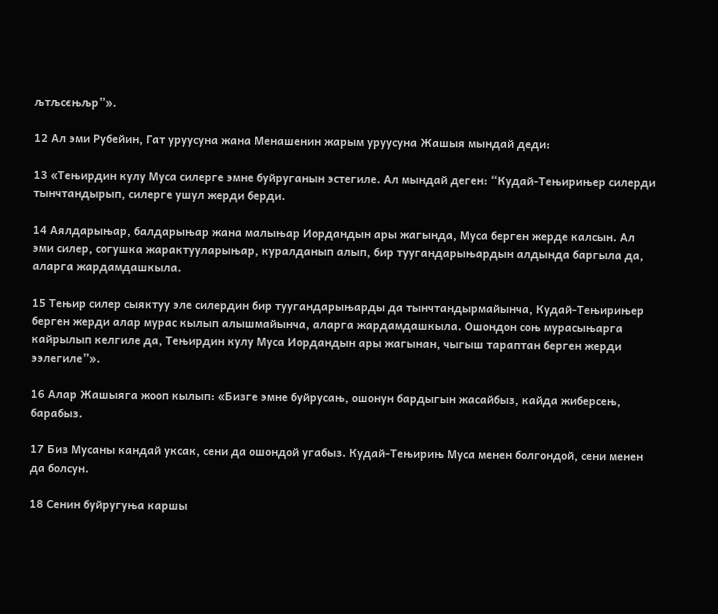љтљсєњљр”».

12 Ал эми Рубейин, Гат уруусуна жана Менашенин жарым уруусуна Жашыя мындай деди:

13 «Тењирдин кулу Муса силерге эмне буйруганын эстегиле. Ал мындай деген: “Кудай-Тењирињер силерди тынчтандырып, силерге ушул жерди берди.

14 Аялдарыњар, балдарыњар жана малыњар Иордандын ары жагында, Муса берген жерде калсын. Ал эми силер, согушка жарактууларыњар, куралданып алып, бир туугандарыњардын алдында баргыла да, аларга жардамдашкыла.

15 Тењир силер сыяктуу эле силердин бир туугандарыњарды да тынчтандырмайынча, Кудай-Тењирињер берген жерди алар мурас кылып алышмайынча, аларга жардамдашкыла. Ошондон соњ мурасыњарга кайрылып келгиле да, Тењирдин кулу Муса Иордандын ары жагынан, чыгыш тараптан берген жерди ээлегиле”».

16 Алар Жашыяга жооп кылып: «Бизге эмне буйрусањ, ошонун бардыгын жасайбыз, кайда жиберсењ, барабыз.

17 Биз Мусаны кандай уксак, сени да ошондой угабыз. Кудай-Тењирињ Муса менен болгондой, сени менен да болсун.

18 Сенин буйругуња каршы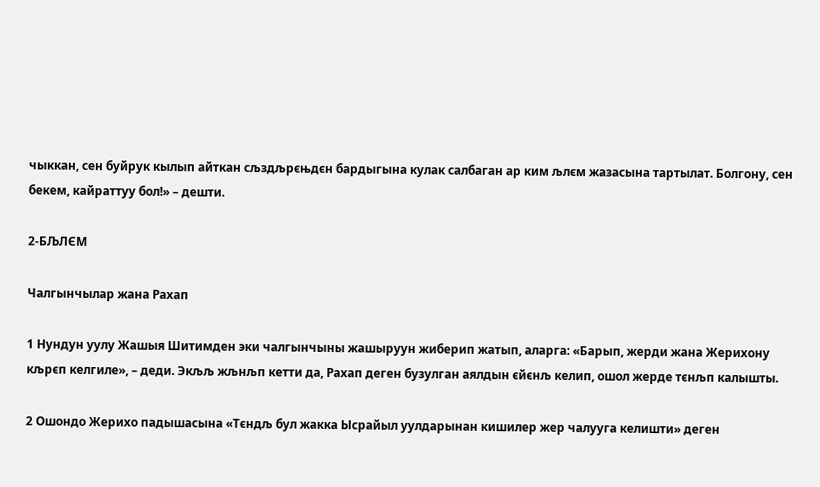чыккан, сен буйрук кылып айткан сљздљрєњдєн бардыгына кулак салбаган ар ким љлєм жазасына тартылат. Болгону, сен бекем, кайраттуу бол!» – дешти.

2-БЉЛЄМ

Чалгынчылар жана Рахап

1 Нундун уулу Жашыя Шитимден эки чалгынчыны жашыруун жиберип жатып, аларга: «Барып, жерди жана Жерихону кљрєп келгиле», – деди. Экљљ жљнљп кетти да, Рахап деген бузулган аялдын єйєнљ келип, ошол жерде тєнљп калышты.

2 Ошондо Жерихо падышасына «Тєндљ бул жакка Ысрайыл уулдарынан кишилер жер чалууга келишти» деген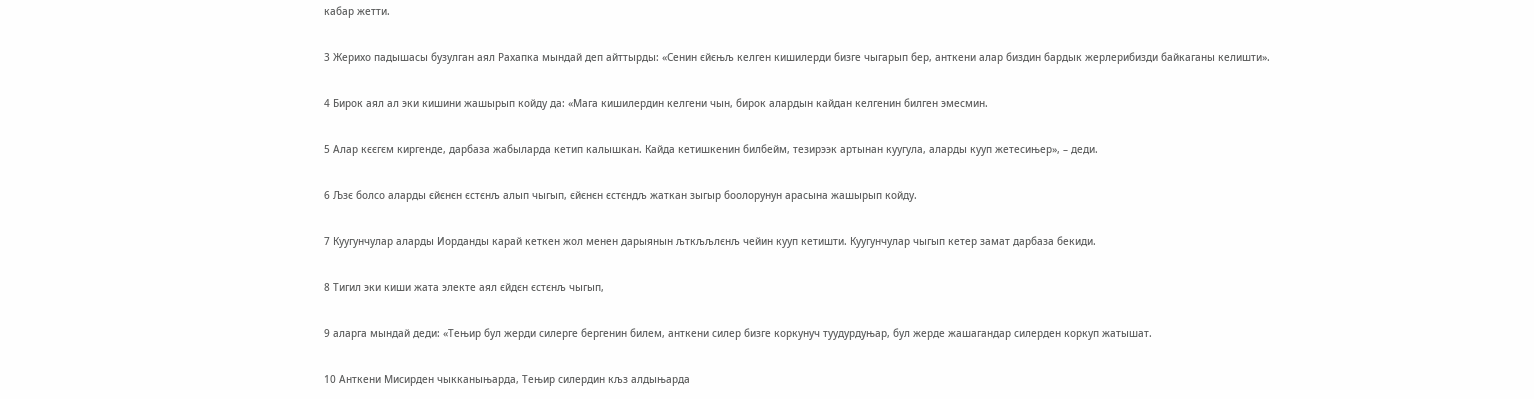кабар жетти.

3 Жерихо падышасы бузулган аял Рахапка мындай деп айттырды: «Сенин єйєњљ келген кишилерди бизге чыгарып бер, анткени алар биздин бардык жерлерибизди байкаганы келишти».

4 Бирок аял ал эки кишини жашырып койду да: «Мага кишилердин келгени чын, бирок алардын кайдан келгенин билген эмесмин.

5 Алар кєєгєм киргенде, дарбаза жабыларда кетип калышкан. Кайда кетишкенин билбейм, тезирээк артынан куугула, аларды кууп жетесињер», – деди.

6 Љзє болсо аларды єйєнєн єстєнљ алып чыгып, єйєнєн єстєндљ жаткан зыгыр боолорунун арасына жашырып койду.

7 Куугунчулар аларды Иорданды карай кеткен жол менен дарыянын љткљљлєнљ чейин кууп кетишти. Куугунчулар чыгып кетер замат дарбаза бекиди.

8 Тигил эки киши жата электе аял єйдєн єстєнљ чыгып,

9 аларга мындай деди: «Тењир бул жерди силерге бергенин билем, анткени силер бизге коркунуч туудурдуњар, бул жерде жашагандар силерден коркуп жатышат.

10 Анткени Мисирден чыкканыњарда, Тењир силердин кљз алдыњарда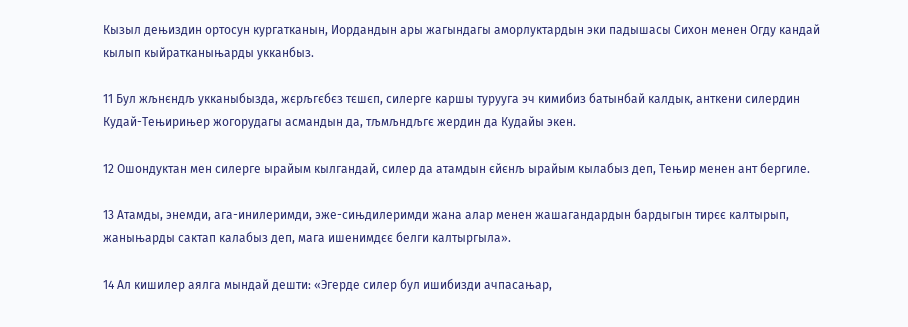Кызыл дењиздин ортосун кургатканын, Иордандын ары жагындагы аморлуктардын эки падышасы Сихон менен Огду кандай кылып кыйратканыњарды укканбыз.

11 Бул жљнєндљ укканыбызда, жєрљгєбєз тєшєп, силерге каршы турууга эч кимибиз батынбай калдык, анткени силердин Кудай-Тењирињер жогорудагы асмандын да, тљмљндљгє жердин да Кудайы экен.

12 Ошондуктан мен силерге ырайым кылгандай, силер да атамдын єйєнљ ырайым кылабыз деп, Тењир менен ант бергиле.

13 Атамды, энемди, ага-инилеримди, эже-сињдилеримди жана алар менен жашагандардын бардыгын тирєє калтырып, жаныњарды сактап калабыз деп, мага ишенимдєє белги калтыргыла».

14 Ал кишилер аялга мындай дешти: «Эгерде силер бул ишибизди ачпасањар,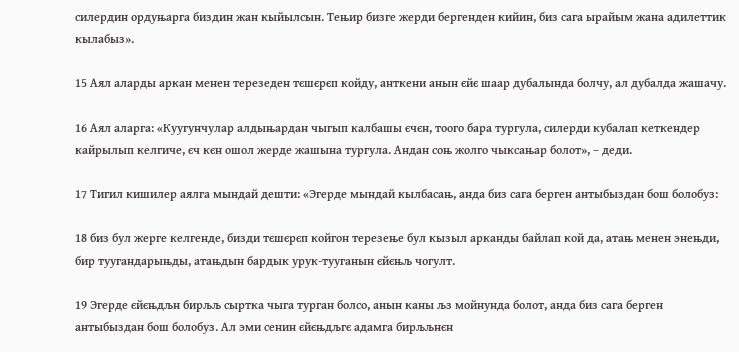силердин ордуњарга биздин жан кыйылсын. Тењир бизге жерди бергенден кийин, биз сага ырайым жана адилеттик кылабыз».

15 Аял аларды аркан менен терезеден тєшєрєп койду, анткени анын єйє шаар дубалында болчу, ал дубалда жашачу.

16 Аял аларга: «Куугунчулар алдыњардан чыгып калбашы єчєн, тоого бара тургула, силерди кубалап кеткендер кайрылып келгиче, єч кєн ошол жерде жашына тургула. Андан соњ жолго чыксањар болот», – деди.

17 Тигил кишилер аялга мындай дешти: «Эгерде мындай кылбасањ, анда биз сага берген антыбыздан бош болобуз:

18 биз бул жерге келгенде, бизди тєшєрєп койгон терезење бул кызыл арканды байлап кой да, атањ менен энењди, бир туугандарыњды, атањдын бардык урук-тууганын єйєњљ чогулт.

19 Эгерде єйєњдљн бирљљ сыртка чыга турган болсо, анын каны љз мойнунда болот, анда биз сага берген антыбыздан бош болобуз. Ал эми сенин єйєњдљгє адамга бирљљнєн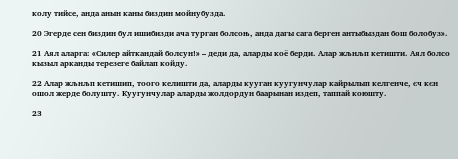колу тийсе, анда анын каны биздин мойнубузда.

20 Эгерде сен биздин бул ишибизди ача турган болсоњ, анда дагы сага берген антыбыздан бош болобуз».

21 Аял аларга: «Силер айткандай болсун!» – деди да, аларды коё берди. Алар жљнљп кетишти. Аял болсо кызыл арканды терезеге байлап койду.

22 Алар жљнљп кетишип, тоого келишти да, аларды кууган куугунчулар кайрылып келгенче, єч кєн ошол жерде болушту. Куугунчулар аларды жолдордун баарынан издеп, таппай коюшту.

23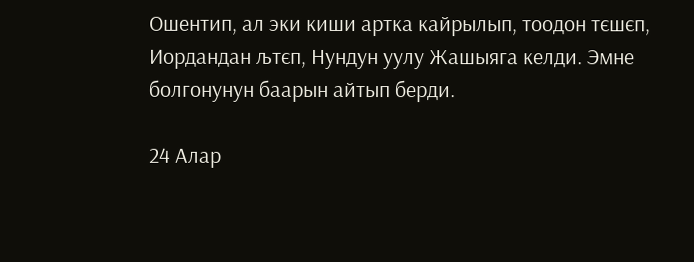Ошентип, ал эки киши артка кайрылып, тоодон тєшєп, Иордандан љтєп, Нундун уулу Жашыяга келди. Эмне болгонунун баарын айтып берди.

24 Алар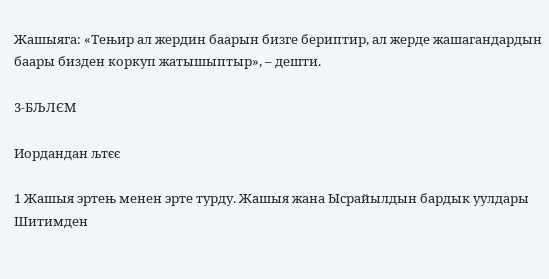Жашыяга: «Тењир ал жердин баарын бизге бериптир, ал жерде жашагандардын баары бизден коркуп жатышыптыр», – дешти.

3-БЉЛЄМ

Иордандан љтєє

1 Жашыя эртењ менен эрте турду. Жашыя жана Ысрайылдын бардык уулдары Шитимден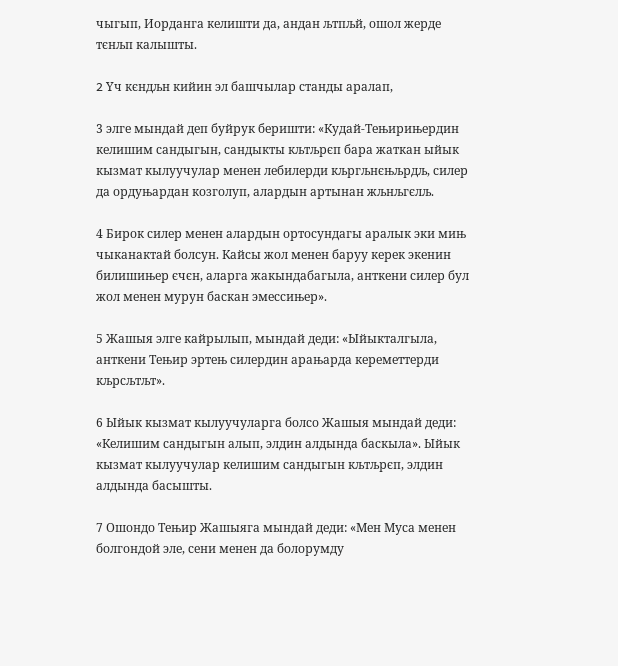чыгып, Иорданга келишти да, андан љтпљй, ошол жерде тєнљп калышты.

2 Yч кєндљн кийин эл башчылар станды аралап,

3 элге мындай деп буйрук беришти: «Кудай-Тењирињердин келишим сандыгын, сандыкты кљтљрєп бара жаткан ыйык кызмат кылуучулар менен лебилерди кљргљнєњљрдљ, силер да ордуњардан козголуп, алардын артынан жљнљгєлљ.

4 Бирок силер менен алардын ортосундагы аралык эки мињ чыканактай болсун. Кайсы жол менен баруу керек экенин билишињер єчєн, аларга жакындабагыла, анткени силер бул жол менен мурун баскан эмессињер».

5 Жашыя элге кайрылып, мындай деди: «Ыйыкталгыла, анткени Тењир эртењ силердин арањарда кереметтерди кљрсљтљт».

6 Ыйык кызмат кылуучуларга болсо Жашыя мындай деди: «Келишим сандыгын алып, элдин алдында баскыла». Ыйык кызмат кылуучулар келишим сандыгын кљтљрєп, элдин алдында басышты.

7 Ошондо Тењир Жашыяга мындай деди: «Мен Муса менен болгондой эле, сени менен да болорумду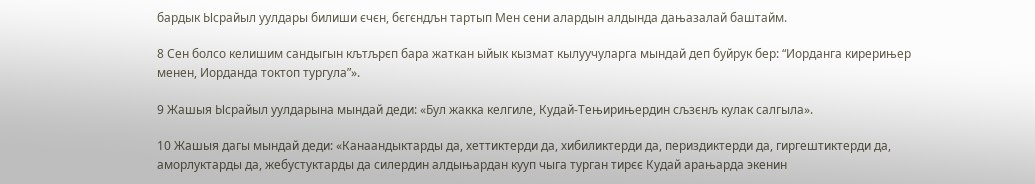бардык Ысрайыл уулдары билиши єчєн, бєгєндљн тартып Мен сени алардын алдында дањазалай баштайм.

8 Сен болсо келишим сандыгын кљтљрєп бара жаткан ыйык кызмат кылуучуларга мындай деп буйрук бер: “Иорданга кирерињер менен, Иорданда токтоп тургула”».

9 Жашыя Ысрайыл уулдарына мындай деди: «Бул жакка келгиле, Кудай-Тењирињердин сљзєнљ кулак салгыла».

10 Жашыя дагы мындай деди: «Канаандыктарды да, хеттиктерди да, хибиликтерди да, периздиктерди да, гиргештиктерди да, аморлуктарды да, жебустуктарды да силердин алдыњардан кууп чыга турган тирєє Кудай арањарда экенин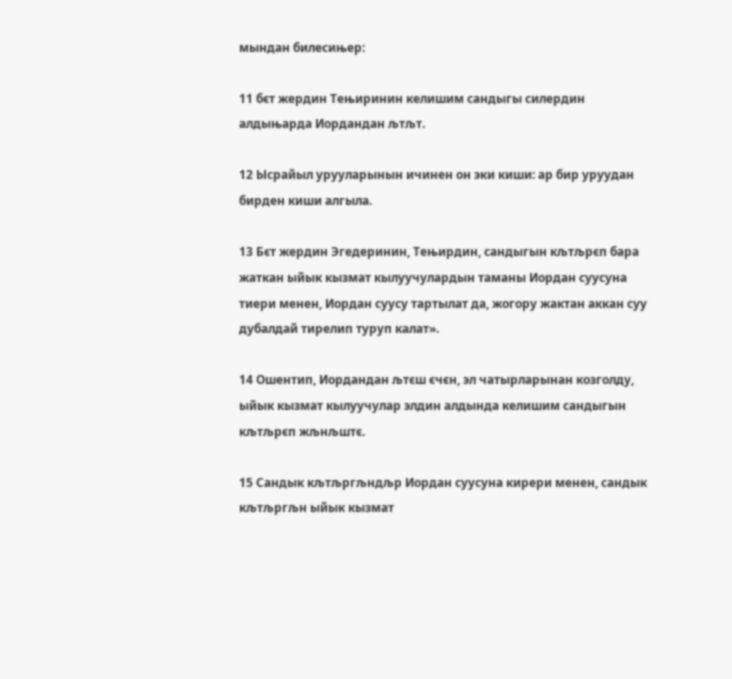мындан билесињер:

11 бєт жердин Тењиринин келишим сандыгы силердин алдыњарда Иордандан љтљт.

12 Ысрайыл урууларынын ичинен он эки киши: ар бир уруудан бирден киши алгыла.

13 Бєт жердин Эгедеринин, Тењирдин, сандыгын кљтљрєп бара жаткан ыйык кызмат кылуучулардын таманы Иордан суусуна тиери менен, Иордан суусу тартылат да, жогору жактан аккан суу дубалдай тирелип туруп калат».

14 Ошентип, Иордандан љтєш єчєн, эл чатырларынан козголду, ыйык кызмат кылуучулар элдин алдында келишим сандыгын кљтљрєп жљнљштє.

15 Сандык кљтљргљндљр Иордан суусуна кирери менен, сандык кљтљргљн ыйык кызмат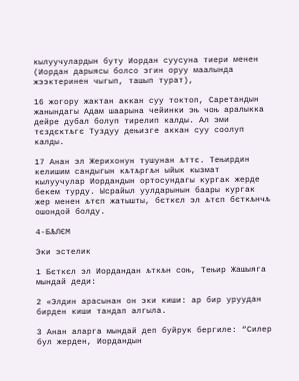кылуучулардын буту Иордан суусуна тиери менен (Иордан дарыясы болсо эгин оруу маалында жээктеринен чыгып, ташып турат),

16 жогору жактан аккан суу токтоп, Саретандын жанындагы Адам шаарына чейинки эњ чоњ аралыкка дейре дубал болуп тирелип калды. Ал эми тєздєктљгє Туздуу дењизге аккан суу соолуп калды.

17 Анан эл Жерихонун тушунан љттє. Тењирдин келишим сандыгын кљтљргљн ыйык кызмат кылуучулар Иордандын ортосундагы кургак жерде бекем турду. Ысрайыл уулдарынын баары кургак жер менен љтєп жатышты, бєткєл эл љтєп бєткљнчљ ошондой болду.

4-БЉЛЄМ

Эки эстелик

1 Бєткєл эл Иордандан љткљн соњ, Тењир Жашыяга мындай деди:

2 «Элдин арасынан он эки киши: ар бир уруудан бирден киши тандап алгыла.

3 Анан аларга мындай деп буйрук бергиле: “Силер бул жерден, Иордандын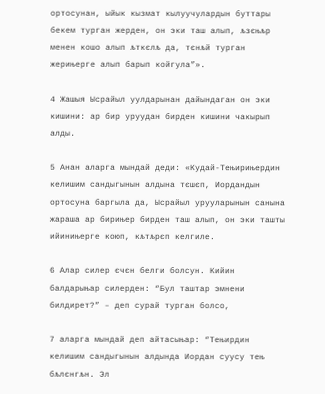ортосунан, ыйык кызмат кылуучулардын буттары бекем турган жерден, он эки таш алып, љзєњљр менен кошо алып љткєлљ да, тєнљй турган жерињерге алып барып койгула”».

4 Жашыя Ысрайыл уулдарынан дайындаган он эки кишини: ар бир уруудан бирден кишини чакырып алды.

5 Анан аларга мындай деди: «Кудай-Тењирињердин келишим сандыгынын алдына тєшєп, Иордандын ортосуна баргыла да, Ысрайыл урууларынын санына жараша ар бирињер бирден таш алып, он эки ташты ийинињерге коюп, кљтљрєп келгиле.

6 Алар силер єчєн белги болсун. Кийин балдарыњар силерден: “Бул таштар эмнени билдирет?” – деп сурай турган болсо,

7 аларга мындай деп айтасыњар: “Тењирдин келишим сандыгынын алдында Иордан суусу тењ бљлєнгљн. Эл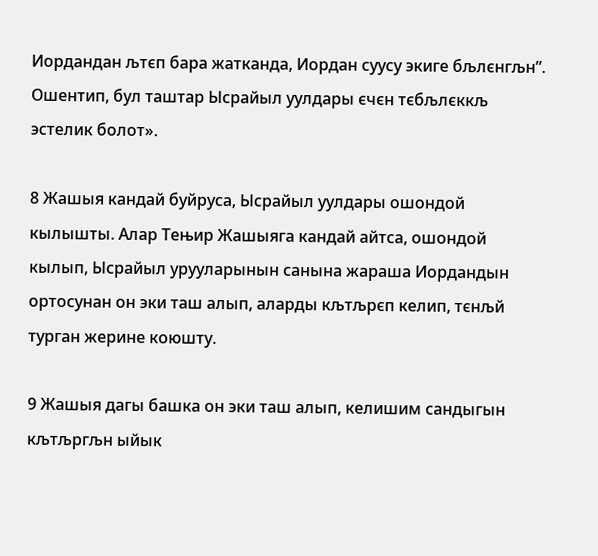Иордандан љтєп бара жатканда, Иордан суусу экиге бљлєнгљн”. Ошентип, бул таштар Ысрайыл уулдары єчєн тєбљлєккљ эстелик болот».

8 Жашыя кандай буйруса, Ысрайыл уулдары ошондой кылышты. Алар Тењир Жашыяга кандай айтса, ошондой кылып, Ысрайыл урууларынын санына жараша Иордандын ортосунан он эки таш алып, аларды кљтљрєп келип, тєнљй турган жерине коюшту.

9 Жашыя дагы башка он эки таш алып, келишим сандыгын кљтљргљн ыйык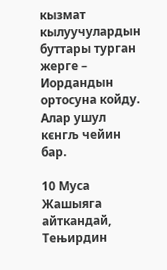кызмат кылуучулардын буттары турган жерге – Иордандын ортосуна койду. Алар ушул кєнгљ чейин бар.

10 Муса Жашыяга айткандай, Тењирдин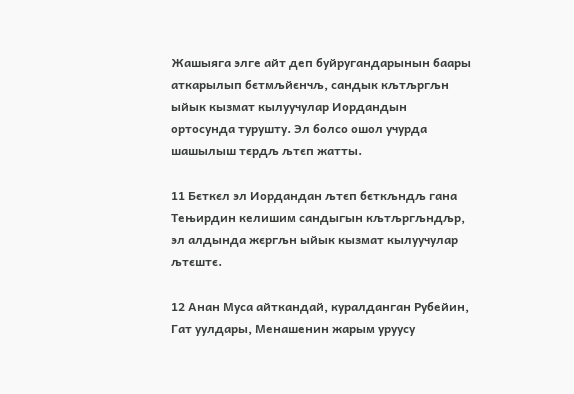Жашыяга элге айт деп буйругандарынын баары аткарылып бєтмљйєнчљ, сандык кљтљргљн ыйык кызмат кылуучулар Иордандын ортосунда турушту. Эл болсо ошол учурда шашылыш тєрдљ љтєп жатты.

11 Бєткєл эл Иордандан љтєп бєткљндљ гана Тењирдин келишим сандыгын кљтљргљндљр, эл алдында жєргљн ыйык кызмат кылуучулар љтєштє.

12 Анан Муса айткандай, куралданган Рубейин, Гат уулдары, Менашенин жарым уруусу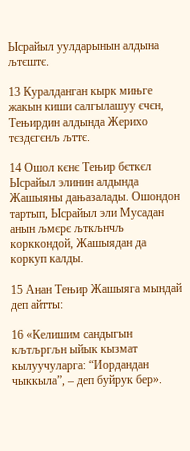Ысрайыл уулдарынын алдына љтєштє.

13 Куралданган кырк мињге жакын киши салгылашуу єчєн, Тењирдин алдында Жерихо тєздєгєнљ љттє.

14 Ошол кєнє Тењир бєткєл Ысрайыл элинин алдында Жашыяны дањазалады. Ошондон тартып, Ысрайыл эли Мусадан анын љмєрє љткљнчљ корккондой, Жашыядан да коркуп калды.

15 Анан Тењир Жашыяга мындай деп айтты:

16 «Келишим сандыгын кљтљргљн ыйык кызмат кылуучуларга: “Иордандан чыккыла”, – деп буйрук бер».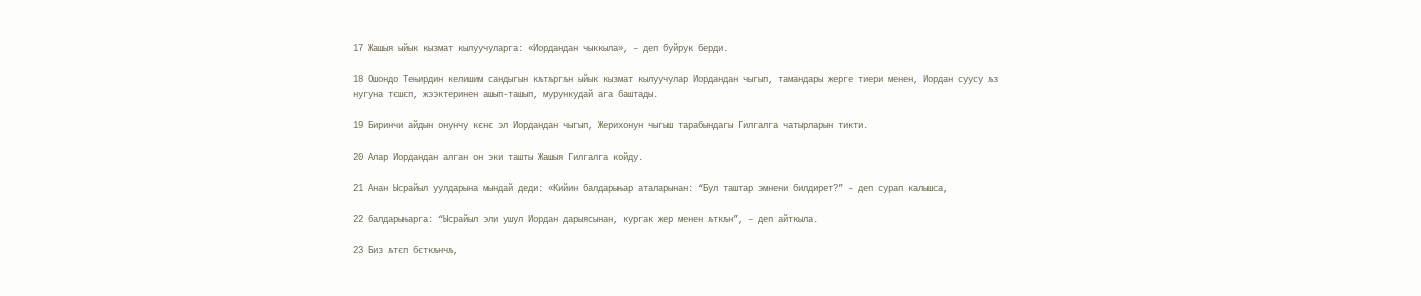17 Жашыя ыйык кызмат кылуучуларга: «Иордандан чыккыла», – деп буйрук берди.

18 Ошондо Тењирдин келишим сандыгын кљтљргљн ыйык кызмат кылуучулар Иордандан чыгып, тамандары жерге тиери менен, Иордан суусу љз нугуна тєшєп, жээктеринен ашып-ташып, мурункудай ага баштады.

19 Биринчи айдын онунчу кєнє эл Иордандан чыгып, Жерихонун чыгыш тарабындагы Гилгалга чатырларын тикти.

20 Алар Иордандан алган он эки ташты Жашыя Гилгалга койду.

21 Анан Ысрайыл уулдарына мындай деди: «Кийин балдарыњар аталарынан: “Бул таштар эмнени билдирет?” – деп сурап калышса,

22 балдарыњарга: “Ысрайыл эли ушул Иордан дарыясынан, кургак жер менен љткљн”, – деп айткыла.

23 Биз љтєп бєткљнчљ,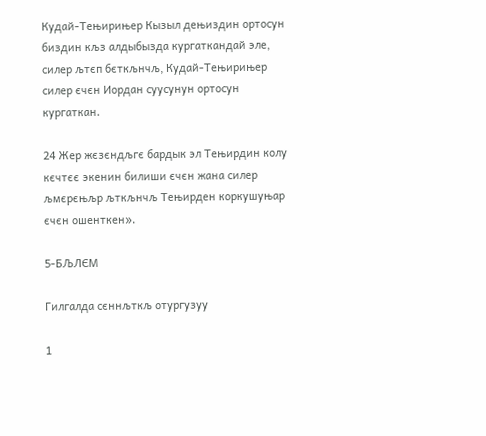Кудай-Тењирињер Кызыл дењиздин ортосун биздин кљз алдыбызда кургаткандай эле, силер љтєп бєткљнчљ, Кудай-Тењирињер силер єчєн Иордан суусунун ортосун кургаткан.

24 Жер жєзєндљгє бардык эл Тењирдин колу кєчтєє экенин билиши єчєн жана силер љмєрєњљр љткљнчљ Тењирден коркушуњар єчєн ошенткен».

5-БЉЛЄМ

Гилгалда сєннљткљ отургузуу

1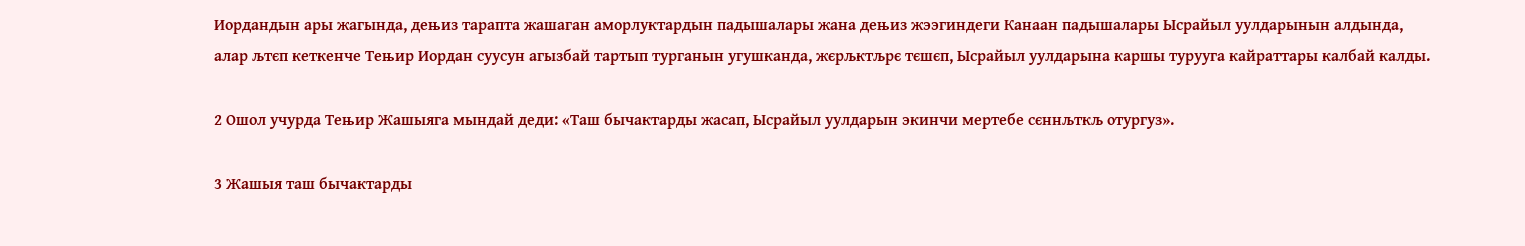Иордандын ары жагында, дењиз тарапта жашаган аморлуктардын падышалары жана дењиз жээгиндеги Канаан падышалары Ысрайыл уулдарынын алдында, алар љтєп кеткенче Тењир Иордан суусун агызбай тартып турганын угушканда, жєрљктљрє тєшєп, Ысрайыл уулдарына каршы турууга кайраттары калбай калды.

2 Ошол учурда Тењир Жашыяга мындай деди: «Таш бычактарды жасап, Ысрайыл уулдарын экинчи мертебе сєннљткљ отургуз».

3 Жашыя таш бычактарды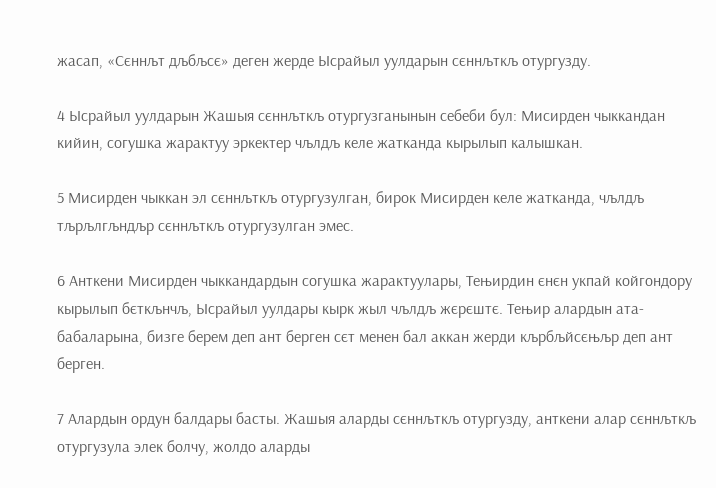жасап, «Сєннљт дљбљсє» деген жерде Ысрайыл уулдарын сєннљткљ отургузду.

4 Ысрайыл уулдарын Жашыя сєннљткљ отургузганынын себеби бул: Мисирден чыккандан кийин, согушка жарактуу эркектер чљлдљ келе жатканда кырылып калышкан.

5 Мисирден чыккан эл сєннљткљ отургузулган, бирок Мисирден келе жатканда, чљлдљ тљрљлгљндљр сєннљткљ отургузулган эмес.

6 Анткени Мисирден чыккандардын согушка жарактуулары, Тењирдин єнєн укпай койгондору кырылып бєткљнчљ, Ысрайыл уулдары кырк жыл чљлдљ жєрєштє. Тењир алардын ата-бабаларына, бизге берем деп ант берген сєт менен бал аккан жерди кљрбљйсєњљр деп ант берген.

7 Алардын ордун балдары басты. Жашыя аларды сєннљткљ отургузду, анткени алар сєннљткљ отургузула элек болчу, жолдо аларды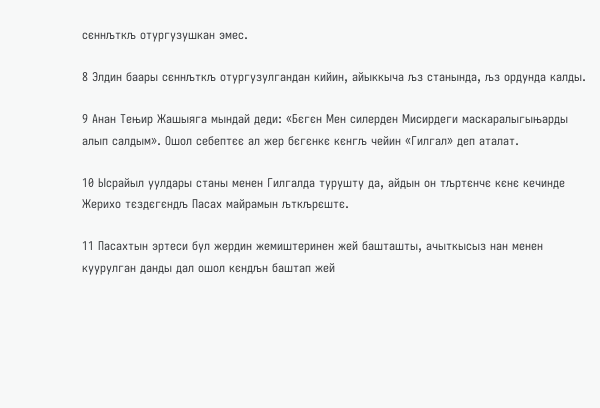сєннљткљ отургузушкан эмес.

8 Элдин баары сєннљткљ отургузулгандан кийин, айыккыча љз станында, љз ордунда калды.

9 Анан Тењир Жашыяга мындай деди: «Бєгєн Мен силерден Мисирдеги маскаралыгыњарды алып салдым». Ошол себептєє ал жер бєгєнкє кєнгљ чейин «Гилгал» деп аталат.

10 Ысрайыл уулдары станы менен Гилгалда турушту да, айдын он тљртєнчє кєнє кечинде Жерихо тєздєгєндљ Пасах майрамын љткљрєштє.

11 Пасахтын эртеси бул жердин жемиштеринен жей башташты, ачыткысыз нан менен куурулган данды дал ошол кєндљн баштап жей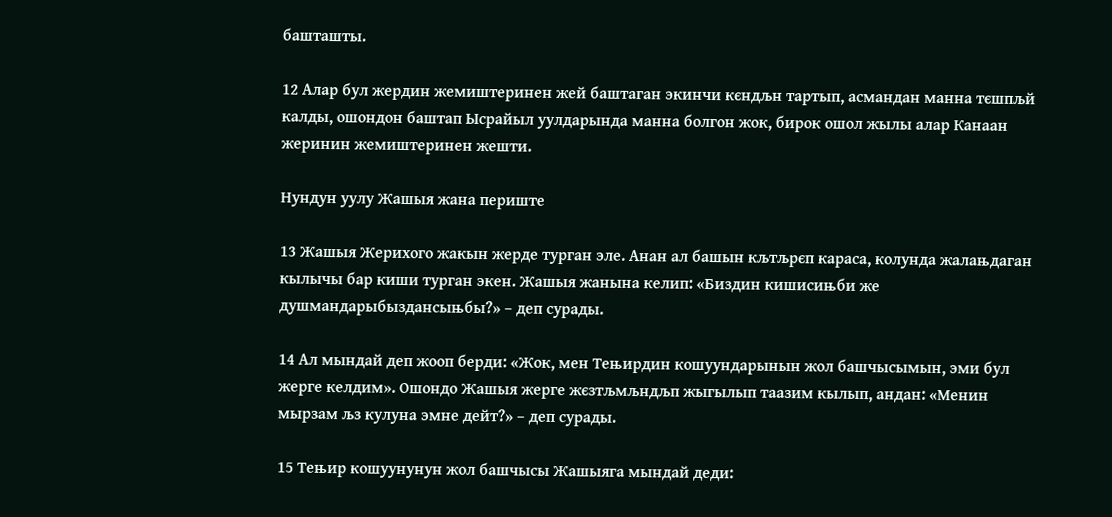башташты.

12 Алар бул жердин жемиштеринен жей баштаган экинчи кєндљн тартып, асмандан манна тєшпљй калды, ошондон баштап Ысрайыл уулдарында манна болгон жок, бирок ошол жылы алар Канаан жеринин жемиштеринен жешти.

Нундун уулу Жашыя жана периште

13 Жашыя Жерихого жакын жерде турган эле. Анан ал башын кљтљрєп караса, колунда жалањдаган кылычы бар киши турган экен. Жашыя жанына келип: «Биздин кишисињби же душмандарыбыздансыњбы?» – деп сурады.

14 Ал мындай деп жооп берди: «Жок, мен Тењирдин кошуундарынын жол башчысымын, эми бул жерге келдим». Ошондо Жашыя жерге жєзтљмљндљп жыгылып таазим кылып, андан: «Менин мырзам љз кулуна эмне дейт?» – деп сурады.

15 Тењир кошуунунун жол башчысы Жашыяга мындай деди: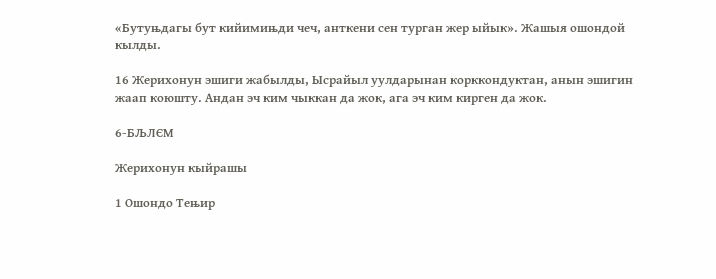«Бутуњдагы бут кийимињди чеч, анткени сен турган жер ыйык». Жашыя ошондой кылды.

16 Жерихонун эшиги жабылды, Ысрайыл уулдарынан корккондуктан, анын эшигин жаап коюшту. Андан эч ким чыккан да жок, ага эч ким кирген да жок.

6-БЉЛЄМ

Жерихонун кыйрашы

1 Ошондо Тењир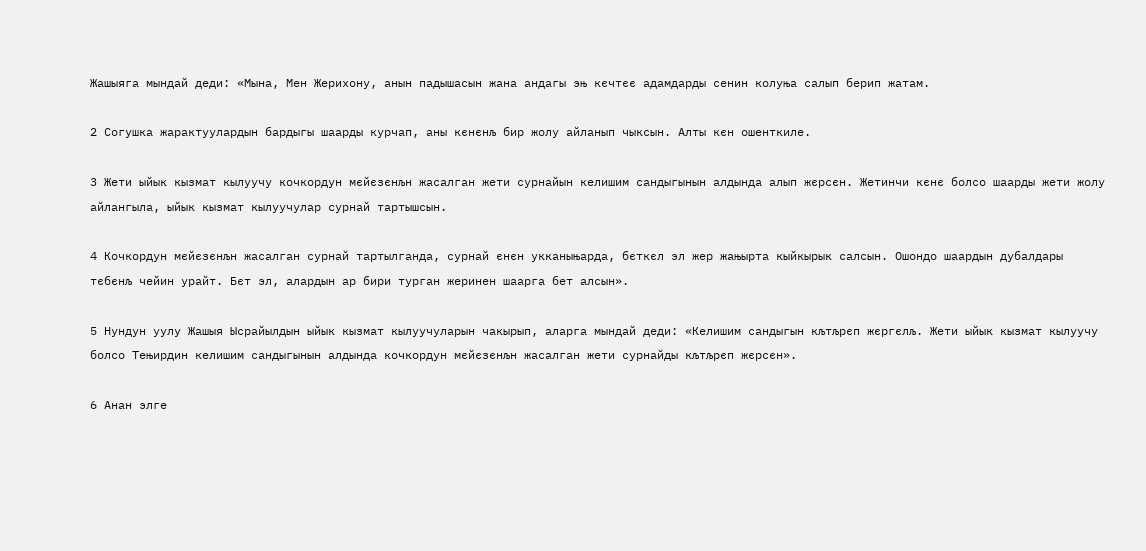Жашыяга мындай деди: «Мына, Мен Жерихону, анын падышасын жана андагы эњ кєчтєє адамдарды сенин колуња салып берип жатам.

2 Согушка жарактуулардын бардыгы шаарды курчап, аны кєнєнљ бир жолу айланып чыксын. Алты кєн ошенткиле.

3 Жети ыйык кызмат кылуучу кочкордун мєйєзєнљн жасалган жети сурнайын келишим сандыгынын алдында алып жєрсєн. Жетинчи кєнє болсо шаарды жети жолу айлангыла, ыйык кызмат кылуучулар сурнай тартышсын.

4 Кочкордун мєйєзєнљн жасалган сурнай тартылганда, сурнай єнєн укканыњарда, бєткєл эл жер жањырта кыйкырык салсын. Ошондо шаардын дубалдары тєбєнљ чейин урайт. Бєт эл, алардын ар бири турган жеринен шаарга бет алсын».

5 Нундун уулу Жашыя Ысрайылдын ыйык кызмат кылуучуларын чакырып, аларга мындай деди: «Келишим сандыгын кљтљрєп жєргєлљ. Жети ыйык кызмат кылуучу болсо Тењирдин келишим сандыгынын алдында кочкордун мєйєзєнљн жасалган жети сурнайды кљтљрєп жєрсєн».

6 Анан элге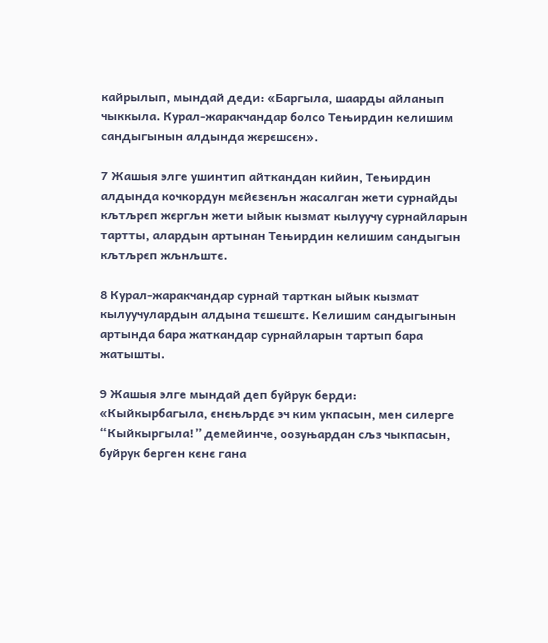кайрылып, мындай деди: «Баргыла, шаарды айланып чыккыла. Курал-жаракчандар болсо Тењирдин келишим сандыгынын алдында жєрєшсєн».

7 Жашыя элге ушинтип айткандан кийин, Тењирдин алдында кочкордун мєйєзєнљн жасалган жети сурнайды кљтљрєп жєргљн жети ыйык кызмат кылуучу сурнайларын тартты, алардын артынан Тењирдин келишим сандыгын кљтљрєп жљнљштє.

8 Курал-жаракчандар сурнай тарткан ыйык кызмат кылуучулардын алдына тєшєштє. Келишим сандыгынын артында бара жаткандар сурнайларын тартып бара жатышты.

9 Жашыя элге мындай деп буйрук берди: «Кыйкырбагыла, єнєњљрдє эч ким укпасын, мен силерге “Кыйкыргыла!” демейинче, оозуњардан сљз чыкпасын, буйрук берген кєнє гана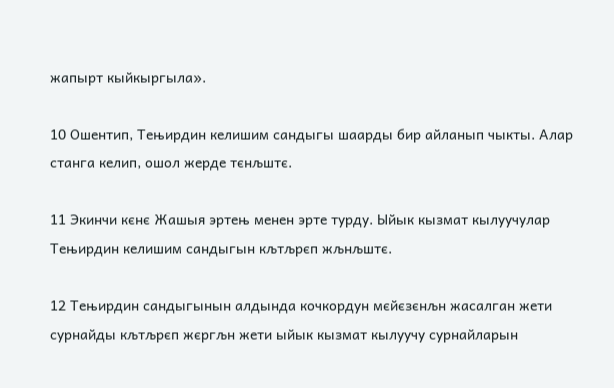жапырт кыйкыргыла».

10 Ошентип, Тењирдин келишим сандыгы шаарды бир айланып чыкты. Алар станга келип, ошол жерде тєнљштє.

11 Экинчи кєнє Жашыя эртењ менен эрте турду. Ыйык кызмат кылуучулар Тењирдин келишим сандыгын кљтљрєп жљнљштє.

12 Тењирдин сандыгынын алдында кочкордун мєйєзєнљн жасалган жети сурнайды кљтљрєп жєргљн жети ыйык кызмат кылуучу сурнайларын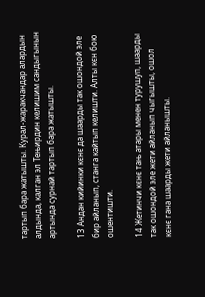тартып бара жатышты. Курал-жаракчандар алардын алдында, калган эл Тењирдин келишим сандыгынын артында сурнай тартып бара жатышты.

13 Андан кийинки кєнє да шаарды так ошондой эле бир айланып, станга кайтып келишти. Алты кєн бою ошентишти.

14 Жетинчи кєнє тањ атары менен турушуп, шаарды так ошондой эле жети айланып чыгышты, ошол кєнє гана шаарды жети айланышты.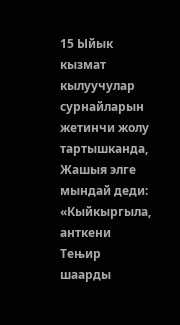15 Ыйык кызмат кылуучулар сурнайларын жетинчи жолу тартышканда, Жашыя элге мындай деди: «Кыйкыргыла, анткени Тењир шаарды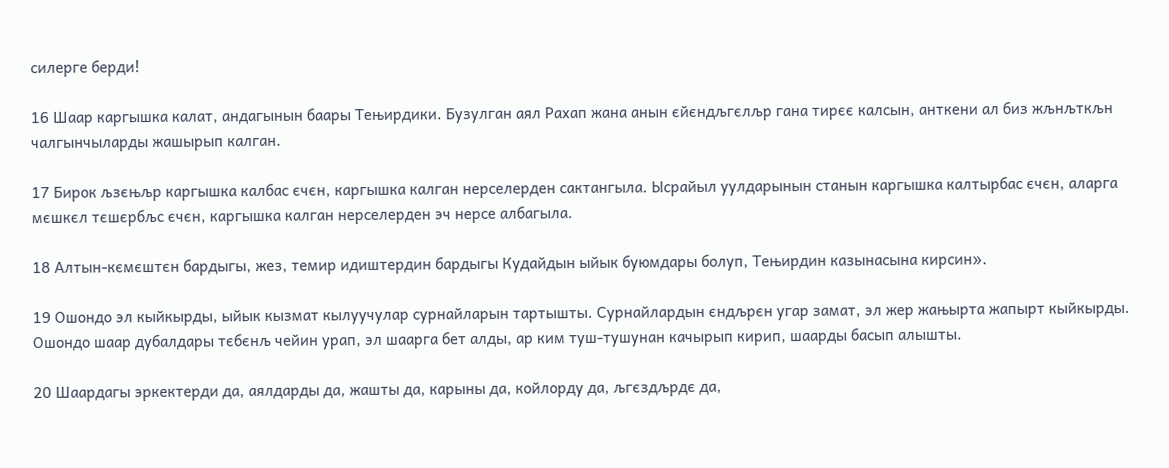силерге берди!

16 Шаар каргышка калат, андагынын баары Тењирдики. Бузулган аял Рахап жана анын єйєндљгєлљр гана тирєє калсын, анткени ал биз жљнљткљн чалгынчыларды жашырып калган.

17 Бирок љзєњљр каргышка калбас єчєн, каргышка калган нерселерден сактангыла. Ысрайыл уулдарынын станын каргышка калтырбас єчєн, аларга мєшкєл тєшєрбљс єчєн, каргышка калган нерселерден эч нерсе албагыла.

18 Алтын-кємєштєн бардыгы, жез, темир идиштердин бардыгы Кудайдын ыйык буюмдары болуп, Тењирдин казынасына кирсин».

19 Ошондо эл кыйкырды, ыйык кызмат кылуучулар сурнайларын тартышты. Сурнайлардын єндљрєн угар замат, эл жер жањырта жапырт кыйкырды. Ошондо шаар дубалдары тєбєнљ чейин урап, эл шаарга бет алды, ар ким туш-тушунан качырып кирип, шаарды басып алышты.

20 Шаардагы эркектерди да, аялдарды да, жашты да, карыны да, койлорду да, љгєздљрдє да,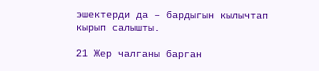эшектерди да – бардыгын кылычтап кырып салышты.

21 Жер чалганы барган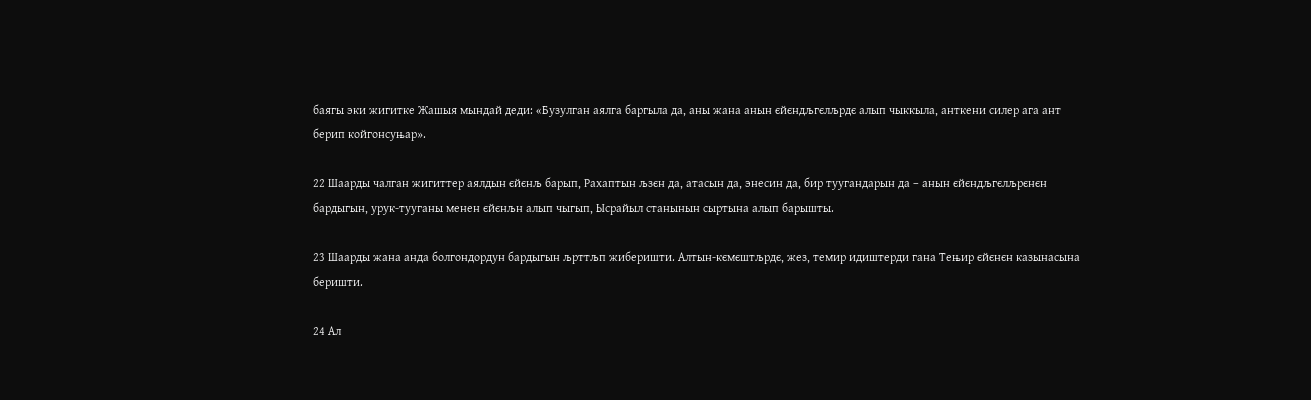баягы эки жигитке Жашыя мындай деди: «Бузулган аялга баргыла да, аны жана анын єйєндљгєлљрдє алып чыккыла, анткени силер ага ант берип койгонсуњар».

22 Шаарды чалган жигиттер аялдын єйєнљ барып, Рахаптын љзєн да, атасын да, энесин да, бир туугандарын да – анын єйєндљгєлљрєнєн бардыгын, урук-тууганы менен єйєнљн алып чыгып, Ысрайыл станынын сыртына алып барышты.

23 Шаарды жана анда болгондордун бардыгын љрттљп жиберишти. Алтын-кємєштљрдє, жез, темир идиштерди гана Тењир єйєнєн казынасына беришти.

24 Ал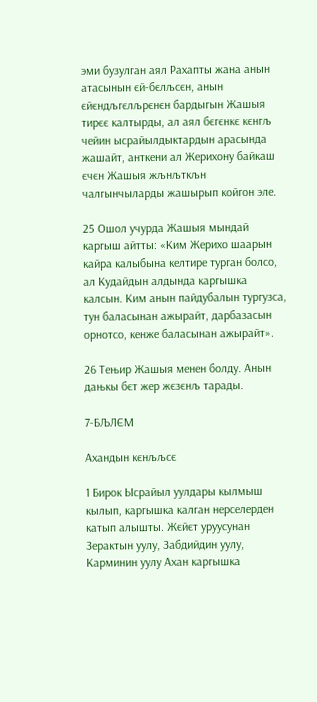эми бузулган аял Рахапты жана анын атасынын єй-бєлљсєн, анын єйєндљгєлљрєнєн бардыгын Жашыя тирєє калтырды, ал аял бєгєнкє кєнгљ чейин ысрайылдыктардын арасында жашайт, анткени ал Жерихону байкаш єчєн Жашыя жљнљткљн чалгынчыларды жашырып койгон эле.

25 Ошол учурда Жашыя мындай каргыш айтты: «Ким Жерихо шаарын кайра калыбына келтире турган болсо, ал Кудайдын алдында каргышка калсын. Ким анын пайдубалын тургузса, тун баласынан ажырайт, дарбазасын орнотсо, кенже баласынан ажырайт».

26 Тењир Жашыя менен болду. Анын дањкы бєт жер жєзєнљ тарады.

7-БЉЛЄМ

Ахандын кєнљљсє

1 Бирок Ысрайыл уулдары кылмыш кылып, каргышка калган нерселерден катып алышты. Жєйєт уруусунан Зерактын уулу, Забдийдин уулу, Карминин уулу Ахан каргышка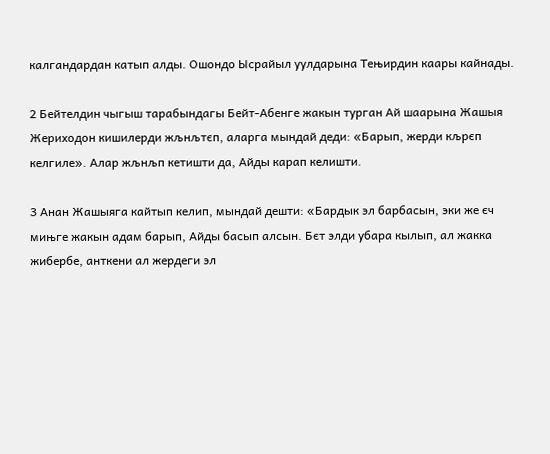калгандардан катып алды. Ошондо Ысрайыл уулдарына Тењирдин каары кайнады.

2 Бейтелдин чыгыш тарабындагы Бейт-Абенге жакын турган Ай шаарына Жашыя Жериходон кишилерди жљнљтєп, аларга мындай деди: «Барып, жерди кљрєп келгиле». Алар жљнљп кетишти да, Айды карап келишти.

3 Анан Жашыяга кайтып келип, мындай дешти: «Бардык эл барбасын, эки же єч мињге жакын адам барып, Айды басып алсын. Бєт элди убара кылып, ал жакка жибербе, анткени ал жердеги эл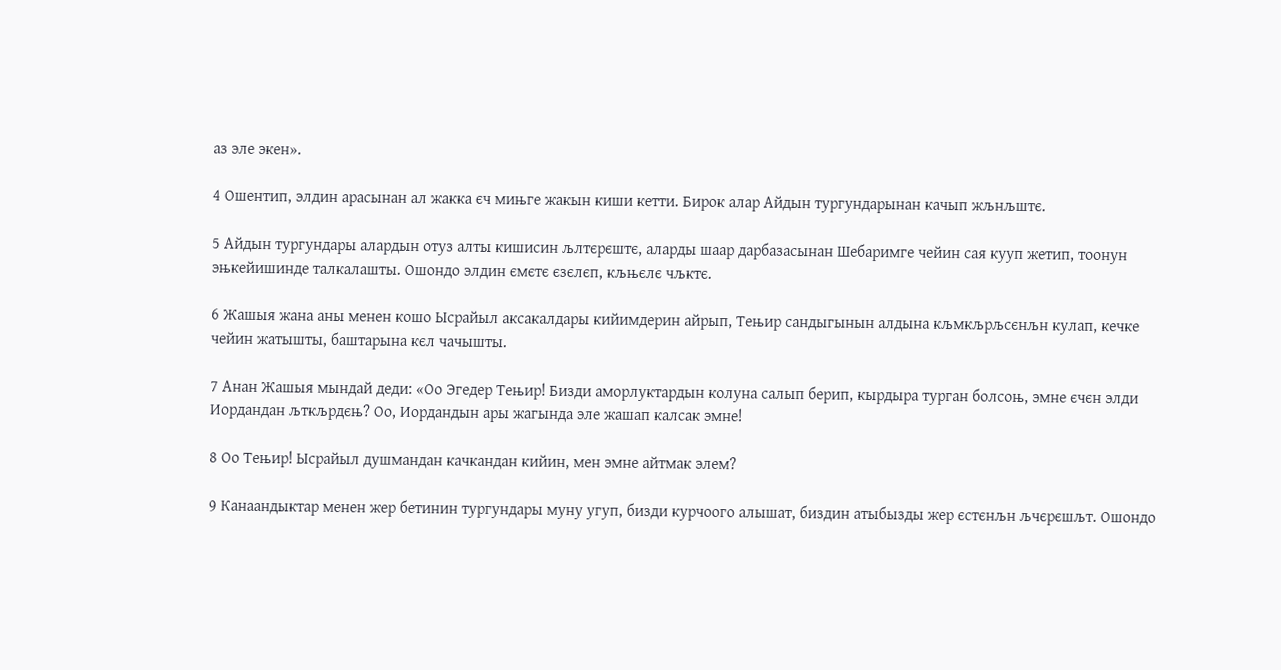аз эле экен».

4 Ошентип, элдин арасынан ал жакка єч мињге жакын киши кетти. Бирок алар Айдын тургундарынан качып жљнљштє.

5 Айдын тургундары алардын отуз алты кишисин љлтєрєштє, аларды шаар дарбазасынан Шебаримге чейин сая кууп жетип, тоонун эњкейишинде талкалашты. Ошондо элдин ємєтє єзєлєп, кљњєлє чљктє.

6 Жашыя жана аны менен кошо Ысрайыл аксакалдары кийимдерин айрып, Тењир сандыгынын алдына кљмкљрљсєнљн кулап, кечке чейин жатышты, баштарына кєл чачышты.

7 Анан Жашыя мындай деди: «Оо Эгедер Тењир! Бизди аморлуктардын колуна салып берип, кырдыра турган болсоњ, эмне єчєн элди Иордандан љткљрдєњ? Оо, Иордандын ары жагында эле жашап калсак эмне!

8 Оо Тењир! Ысрайыл душмандан качкандан кийин, мен эмне айтмак элем?

9 Канаандыктар менен жер бетинин тургундары муну угуп, бизди курчоого алышат, биздин атыбызды жер єстєнљн љчєрєшљт. Ошондо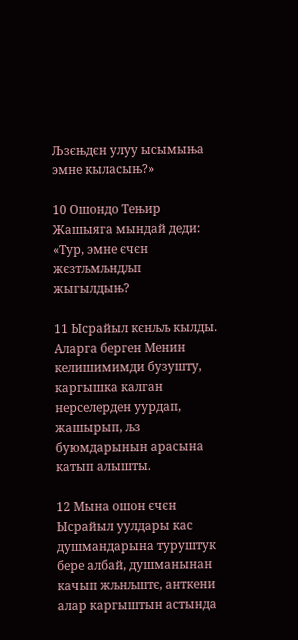Љзєњдєн улуу ысымыња эмне кыласыњ?»

10 Ошондо Тењир Жашыяга мындай деди: «Тур, эмне єчєн жєзтљмљндљп жыгылдыњ?

11 Ысрайыл кєнљљ кылды. Аларга берген Менин келишимимди бузушту, каргышка калган нерселерден уурдап, жашырып, љз буюмдарынын арасына катып алышты.

12 Мына ошон єчєн Ысрайыл уулдары кас душмандарына туруштук бере албай, душманынан качып жљнљштє, анткени алар каргыштын астында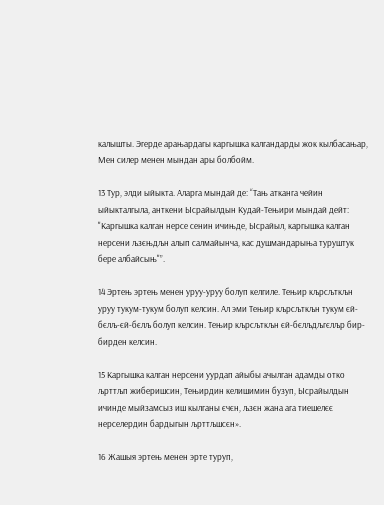калышты. Эгерде арањардагы каргышка калгандарды жок кылбасањар, Мен силер менен мындан ары болбойм.

13 Тур, элди ыйыкта. Аларга мындай де: “Тањ атканга чейин ыйыкталгыла, анткени Ысрайылдын Кудай-Тењири мындай дейт: "Каргышка калган нерсе сенин ичињде, Ысрайыл, каргышка калган нерсени љзєњдљн алып салмайынча, кас душмандарыња туруштук бере албайсыњ"”.

14 Эртењ эртењ менен уруу-уруу болуп келгиле. Тењир кљрсљткљн уруу тукум-тукум болуп келсин. Ал эми Тењир кљрсљткљн тукум єй-бєлљ-єй-бєлљ болуп келсин. Тењир кљрсљткљн єй-бєлљдљгєлљр бир-бирден келсин.

15 Каргышка калган нерсени уурдап айыбы ачылган адамды отко љрттљп жиберишсин, Тењирдин келишимин бузуп, Ысрайылдын ичинде мыйзамсыз иш кылганы єчєн, љзєн жана ага тиешелєє нерселердин бардыгын љрттљшсєн».

16 Жашыя эртењ менен эрте туруп,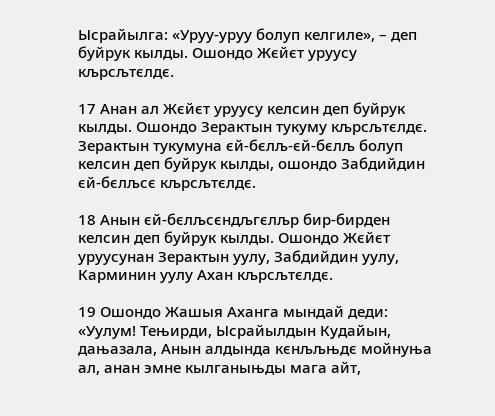Ысрайылга: «Уруу-уруу болуп келгиле», – деп буйрук кылды. Ошондо Жєйєт уруусу кљрсљтєлдє.

17 Анан ал Жєйєт уруусу келсин деп буйрук кылды. Ошондо Зерактын тукуму кљрсљтєлдє. Зерактын тукумуна єй-бєлљ-єй-бєлљ болуп келсин деп буйрук кылды, ошондо Забдийдин єй-бєлљсє кљрсљтєлдє.

18 Анын єй-бєлљсєндљгєлљр бир-бирден келсин деп буйрук кылды. Ошондо Жєйєт уруусунан Зерактын уулу, Забдийдин уулу, Карминин уулу Ахан кљрсљтєлдє.

19 Ошондо Жашыя Аханга мындай деди: «Уулум! Тењирди, Ысрайылдын Кудайын, дањазала, Анын алдында кєнљљњдє мойнуња ал, анан эмне кылганыњды мага айт,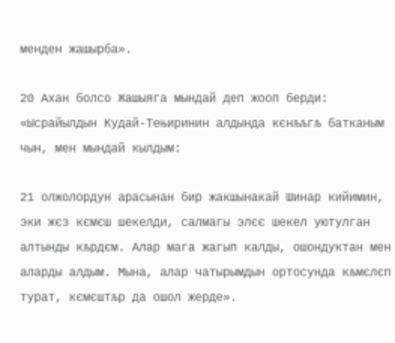менден жашырба».

20 Ахан болсо Жашыяга мындай деп жооп берди: «Ысрайылдын Кудай-Тењиринин алдында кєнљљгљ батканым чын, мен мындай кылдым:

21 олжолордун арасынан бир жакшынакай Шинар кийимин, эки жєз кємєш шекелди, салмагы элєє шекел уютулган алтынды кљрдєм. Алар мага жагып калды, ошондуктан мен аларды алдым. Мына, алар чатырымдын ортосунда кљмєлєп турат, кємєштљр да ошол жерде».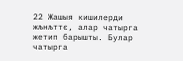22 Жашыя кишилерди жљнљттє, алар чатырга жетип барышты. Булар чатырга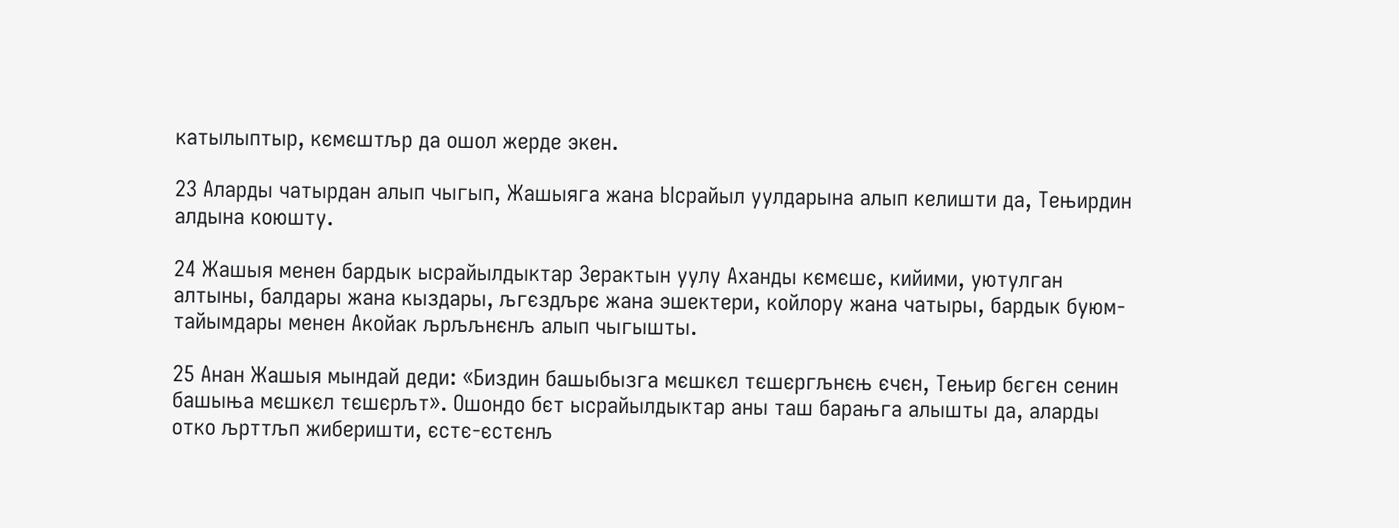катылыптыр, кємєштљр да ошол жерде экен.

23 Аларды чатырдан алып чыгып, Жашыяга жана Ысрайыл уулдарына алып келишти да, Тењирдин алдына коюшту.

24 Жашыя менен бардык ысрайылдыктар Зерактын уулу Аханды кємєшє, кийими, уютулган алтыны, балдары жана кыздары, љгєздљрє жана эшектери, койлору жана чатыры, бардык буюм-тайымдары менен Акойак љрљљнєнљ алып чыгышты.

25 Анан Жашыя мындай деди: «Биздин башыбызга мєшкєл тєшєргљнєњ єчєн, Тењир бєгєн сенин башыња мєшкєл тєшєрљт». Ошондо бєт ысрайылдыктар аны таш барањга алышты да, аларды отко љрттљп жиберишти, єстє-єстєнљ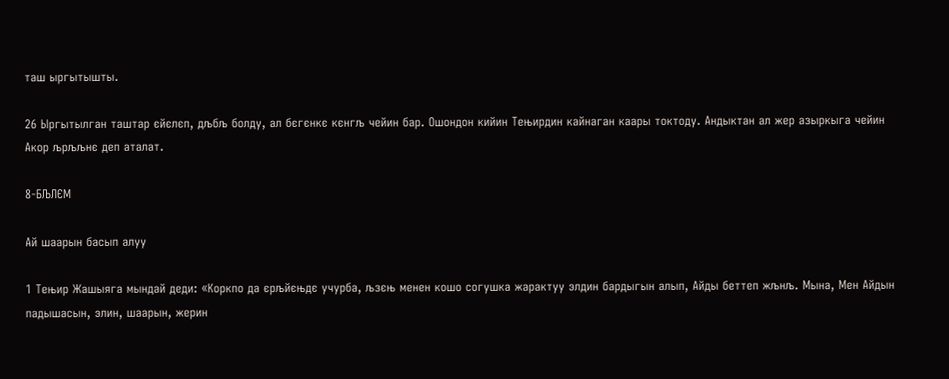таш ыргытышты.

26 Ыргытылган таштар єйєлєп, дљбљ болду, ал бєгєнкє кєнгљ чейин бар. Ошондон кийин Тењирдин кайнаган каары токтоду. Андыктан ал жер азыркыга чейин Акор љрљљнє деп аталат.

8-БЉЛЄМ

Ай шаарын басып алуу

1 Тењир Жашыяга мындай деди: «Коркпо да єрљйєњдє учурба, љзєњ менен кошо согушка жарактуу элдин бардыгын алып, Айды беттеп жљнљ. Мына, Мен Айдын падышасын, элин, шаарын, жерин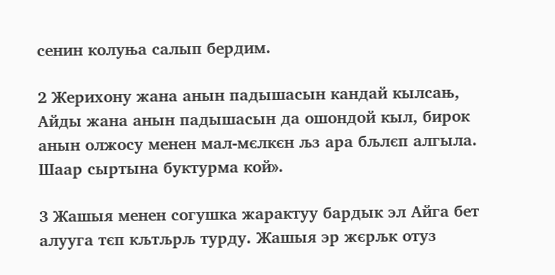сенин колуња салып бердим.

2 Жерихону жана анын падышасын кандай кылсањ, Айды жана анын падышасын да ошондой кыл, бирок анын олжосу менен мал-мєлкєн љз ара бљлєп алгыла. Шаар сыртына буктурма кой».

3 Жашыя менен согушка жарактуу бардык эл Айга бет алууга тєп кљтљрљ турду. Жашыя эр жєрљк отуз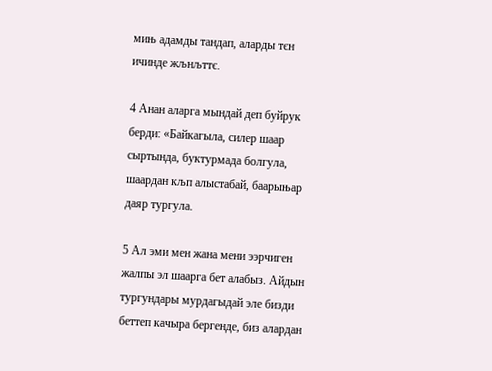мињ адамды тандап, аларды тєн ичинде жљнљттє.

4 Анан аларга мындай деп буйрук берди: «Байкагыла, силер шаар сыртында, буктурмада болгула, шаардан кљп алыстабай, баарыњар даяр тургула.

5 Ал эми мен жана мени ээрчиген жалпы эл шаарга бет алабыз. Айдын тургундары мурдагыдай эле бизди беттеп качыра бергенде, биз алардан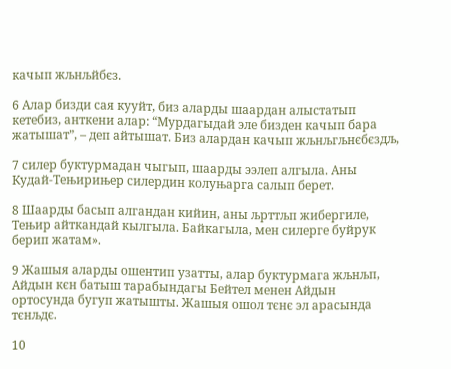качып жљнљйбєз.

6 Алар бизди сая кууйт, биз аларды шаардан алыстатып кетебиз, анткени алар: “Мурдагыдай эле бизден качып бара жатышат”, – деп айтышат. Биз алардан качып жљнљгљнєбєздљ,

7 силер буктурмадан чыгып, шаарды ээлеп алгыла. Аны Кудай-Тењирињер силердин колуњарга салып берет.

8 Шаарды басып алгандан кийин, аны љрттљп жибергиле, Тењир айткандай кылгыла. Байкагыла, мен силерге буйрук берип жатам».

9 Жашыя аларды ошентип узатты, алар буктурмага жљнљп, Айдын кєн батыш тарабындагы Бейтел менен Айдын ортосунда бугуп жатышты. Жашыя ошол тєнє эл арасында тєнљдє.

10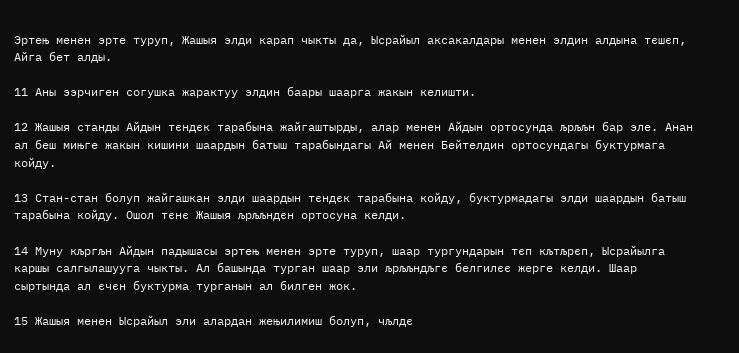Эртењ менен эрте туруп, Жашыя элди карап чыкты да, Ысрайыл аксакалдары менен элдин алдына тєшєп, Айга бет алды.

11 Аны ээрчиген согушка жарактуу элдин баары шаарга жакын келишти.

12 Жашыя станды Айдын тєндєк тарабына жайгаштырды, алар менен Айдын ортосунда љрљљн бар эле. Анан ал беш мињге жакын кишини шаардын батыш тарабындагы Ай менен Бейтелдин ортосундагы буктурмага койду.

13 Стан-стан болуп жайгашкан элди шаардын тєндєк тарабына койду, буктурмадагы элди шаардын батыш тарабына койду. Ошол тєнє Жашыя љрљљндєн ортосуна келди.

14 Муну кљргљн Айдын падышасы эртењ менен эрте туруп, шаар тургундарын тєп кљтљрєп, Ысрайылга каршы салгылашууга чыкты. Ал башында турган шаар эли љрљљндљгє белгилєє жерге келди. Шаар сыртында ал єчєн буктурма турганын ал билген жок.

15 Жашыя менен Ысрайыл эли алардан жењилимиш болуп, чљлдє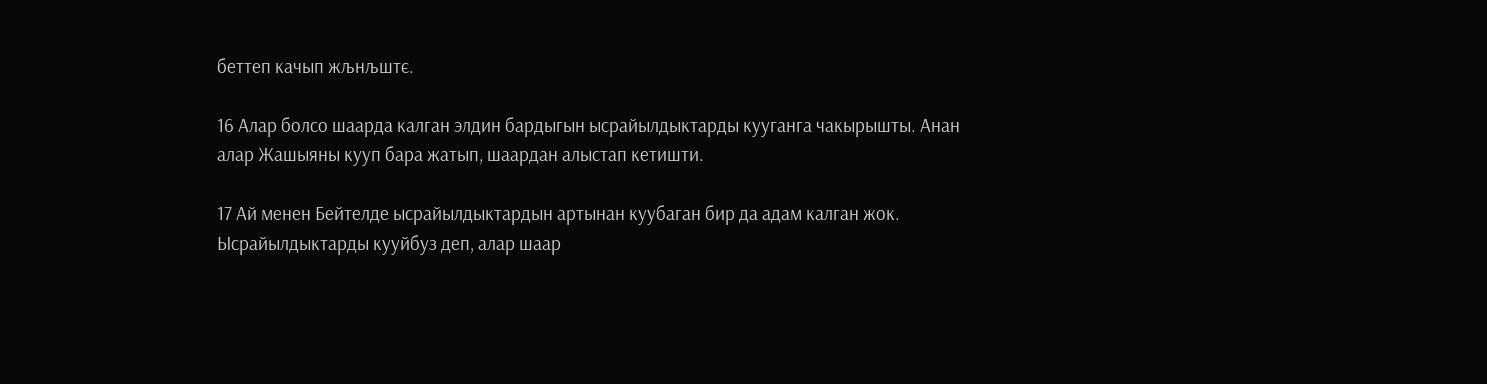беттеп качып жљнљштє.

16 Алар болсо шаарда калган элдин бардыгын ысрайылдыктарды кууганга чакырышты. Анан алар Жашыяны кууп бара жатып, шаардан алыстап кетишти.

17 Ай менен Бейтелде ысрайылдыктардын артынан куубаган бир да адам калган жок. Ысрайылдыктарды кууйбуз деп, алар шаар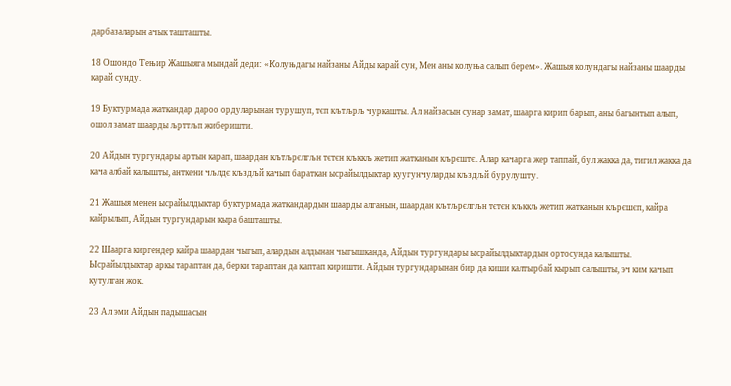дарбазаларын ачык ташташты.

18 Ошондо Тењир Жашыяга мындай деди: «Колуњдагы найзаны Айды карай сун, Мен аны колуња салып берем». Жашыя колундагы найзаны шаарды карай сунду.

19 Буктурмада жаткандар дароо ордуларынан турушуп, тєп кљтљрљ чуркашты. Ал найзасын сунар замат, шаарга кирип барып, аны багынтып алып, ошол замат шаарды љрттљп жиберишти.

20 Айдын тургундары артын карап, шаардан кљтљрєлгљн тєтєн кљккљ жетип жатканын кљрєштє. Алар качарга жер таппай, бул жакка да, тигил жакка да кача албай калышты, анткени чљлдє кљздљй качып бараткан ысрайылдыктар куугунчуларды кљздљй бурулушту.

21 Жашыя менен ысрайылдыктар буктурмада жаткандардын шаарды алганын, шаардан кљтљрєлгљн тєтєн кљккљ жетип жатканын кљрєшєп, кайра кайрылып, Айдын тургундарын кыра башташты.

22 Шаарга киргендер кайра шаардан чыгып, алардын алдынан чыгышканда, Айдын тургундары ысрайылдыктардын ортосунда калышты. Ысрайылдыктар аркы тараптан да, берки тараптан да каптап киришти. Айдын тургундарынан бир да киши калтырбай кырып салышты, эч ким качып кутулган жок.

23 Ал эми Айдын падышасын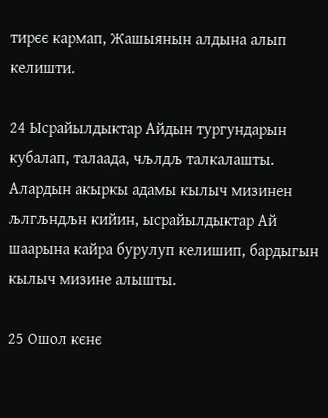тирєє кармап, Жашыянын алдына алып келишти.

24 Ысрайылдыктар Айдын тургундарын кубалап, талаада, чљлдљ талкалашты. Алардын акыркы адамы кылыч мизинен љлгљндљн кийин, ысрайылдыктар Ай шаарына кайра бурулуп келишип, бардыгын кылыч мизине алышты.

25 Ошол кєнє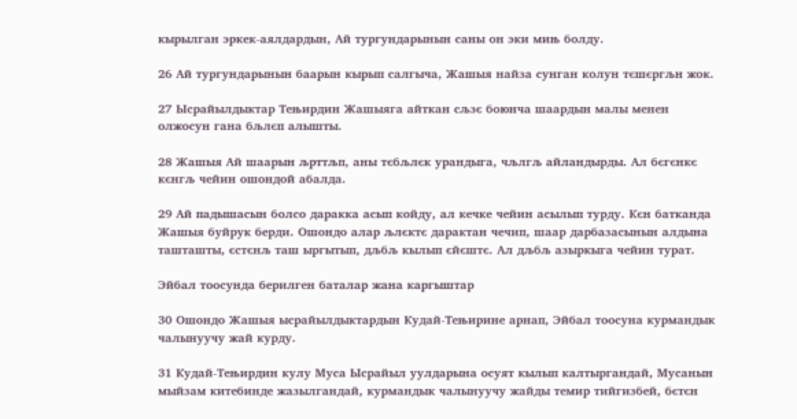кырылган эркек-аялдардын, Ай тургундарынын саны он эки мињ болду.

26 Ай тургундарынын баарын кырып салгыча, Жашыя найза сунган колун тєшєргљн жок.

27 Ысрайылдыктар Тењирдин Жашыяга айткан сљзє боюнча шаардын малы менен олжосун гана бљлєп алышты.

28 Жашыя Ай шаарын љрттљп, аны тєбљлєк урандыга, чљлгљ айландырды. Ал бєгєнкє кєнгљ чейин ошондой абалда.

29 Ай падышасын болсо даракка асып койду, ал кечке чейин асылып турду. Кєн батканда Жашыя буйрук берди. Ошондо алар љлєктє дарактан чечип, шаар дарбазасынын алдына ташташты, єстєнљ таш ыргытып, дљбљ кылып єйєштє. Ал дљбљ азыркыга чейин турат.

Эйбал тоосунда берилген баталар жана каргыштар

30 Ошондо Жашыя ысрайылдыктардын Кудай-Тењирине арнап, Эйбал тоосуна курмандык чалынуучу жай курду.

31 Кудай-Тењирдин кулу Муса Ысрайыл уулдарына осуят кылып калтыргандай, Мусанын мыйзам китебинде жазылгандай, курмандык чалынуучу жайды темир тийгизбей, бєтєн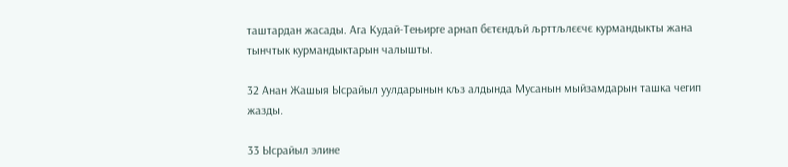таштардан жасады. Ага Кудай-Тењирге арнап бєтєндљй љрттљлєєчє курмандыкты жана тынчтык курмандыктарын чалышты.

32 Анан Жашыя Ысрайыл уулдарынын кљз алдында Мусанын мыйзамдарын ташка чегип жазды.

33 Ысрайыл элине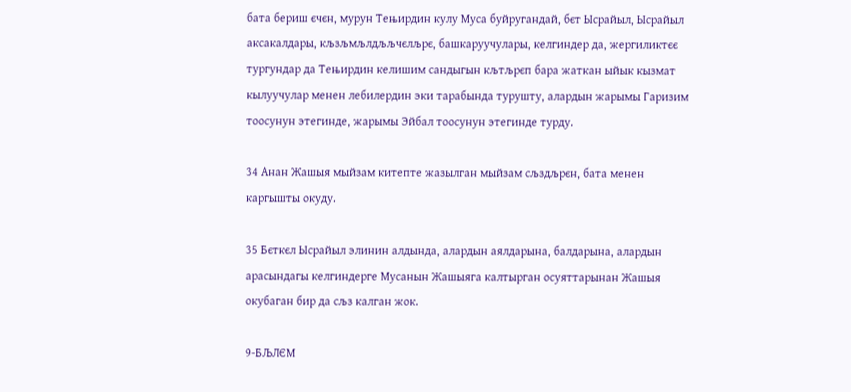бата бериш єчєн, мурун Тењирдин кулу Муса буйругандай, бєт Ысрайыл, Ысрайыл аксакалдары, кљзљмљлдљљчєлљрє, башкаруучулары, келгиндер да, жергиликтєє тургундар да Тењирдин келишим сандыгын кљтљрєп бара жаткан ыйык кызмат кылуучулар менен лебилердин эки тарабында турушту, алардын жарымы Гаризим тоосунун этегинде, жарымы Эйбал тоосунун этегинде турду.

34 Анан Жашыя мыйзам китепте жазылган мыйзам сљздљрєн, бата менен каргышты окуду.

35 Бєткєл Ысрайыл элинин алдында, алардын аялдарына, балдарына, алардын арасындагы келгиндерге Мусанын Жашыяга калтырган осуяттарынан Жашыя окубаган бир да сљз калган жок.

9-БЉЛЄМ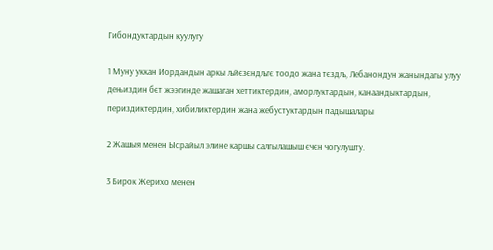Гибондуктардын куулугу

1 Муну уккан Иордандын аркы љйєзєндљгє тоодо жана тєздљ, Лебанондун жанындагы улуу дењиздин бєт жээгинде жашаган хеттиктердин, аморлуктардын, канаандыктардын, периздиктердин, хибиликтердин жана жебустуктардын падышалары

2 Жашыя менен Ысрайыл элине каршы салгылашыш єчєн чогулушту.

3 Бирок Жерихо менен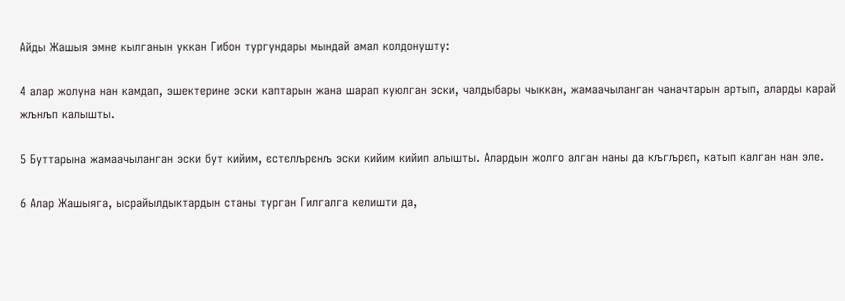Айды Жашыя эмне кылганын уккан Гибон тургундары мындай амал колдонушту:

4 алар жолуна нан камдап, эшектерине эски каптарын жана шарап куюлган эски, чалдыбары чыккан, жамаачыланган чаначтарын артып, аларды карай жљнљп калышты.

5 Буттарына жамаачыланган эски бут кийим, єстєлљрєнљ эски кийим кийип алышты. Алардын жолго алган наны да кљгљрєп, катып калган нан эле.

6 Алар Жашыяга, ысрайылдыктардын станы турган Гилгалга келишти да,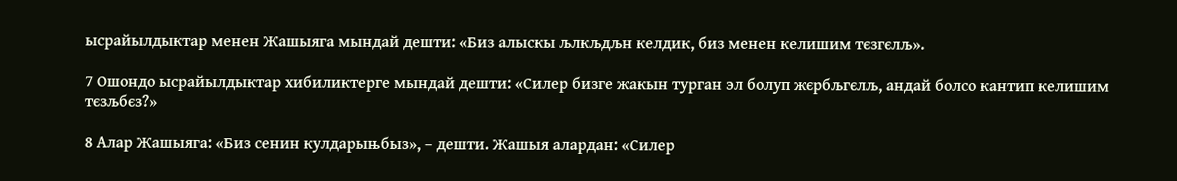ысрайылдыктар менен Жашыяга мындай дешти: «Биз алыскы љлкљдљн келдик, биз менен келишим тєзгєлљ».

7 Ошондо ысрайылдыктар хибиликтерге мындай дешти: «Силер бизге жакын турган эл болуп жєрбљгєлљ, андай болсо кантип келишим тєзљбєз?»

8 Алар Жашыяга: «Биз сенин кулдарыњбыз», – дешти. Жашыя алардан: «Силер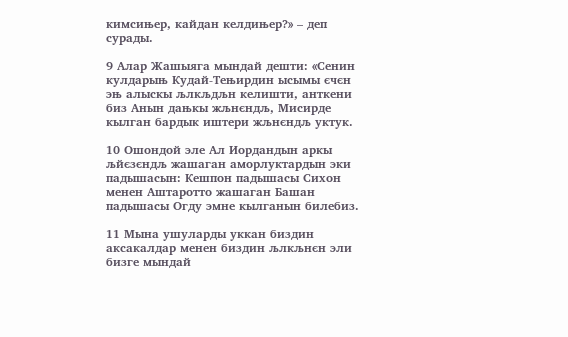кимсињер, кайдан келдињер?» – деп сурады.

9 Алар Жашыяга мындай дешти: «Сенин кулдарыњ Кудай-Тењирдин ысымы єчєн эњ алыскы љлкљдљн келишти, анткени биз Анын дањкы жљнєндљ, Мисирде кылган бардык иштери жљнєндљ уктук.

10 Ошондой эле Ал Иордандын аркы љйєзєндљ жашаган аморлуктардын эки падышасын: Кешпон падышасы Сихон менен Аштаротто жашаган Башан падышасы Огду эмне кылганын билебиз.

11 Мына ушуларды уккан биздин аксакалдар менен биздин љлкљнєн эли бизге мындай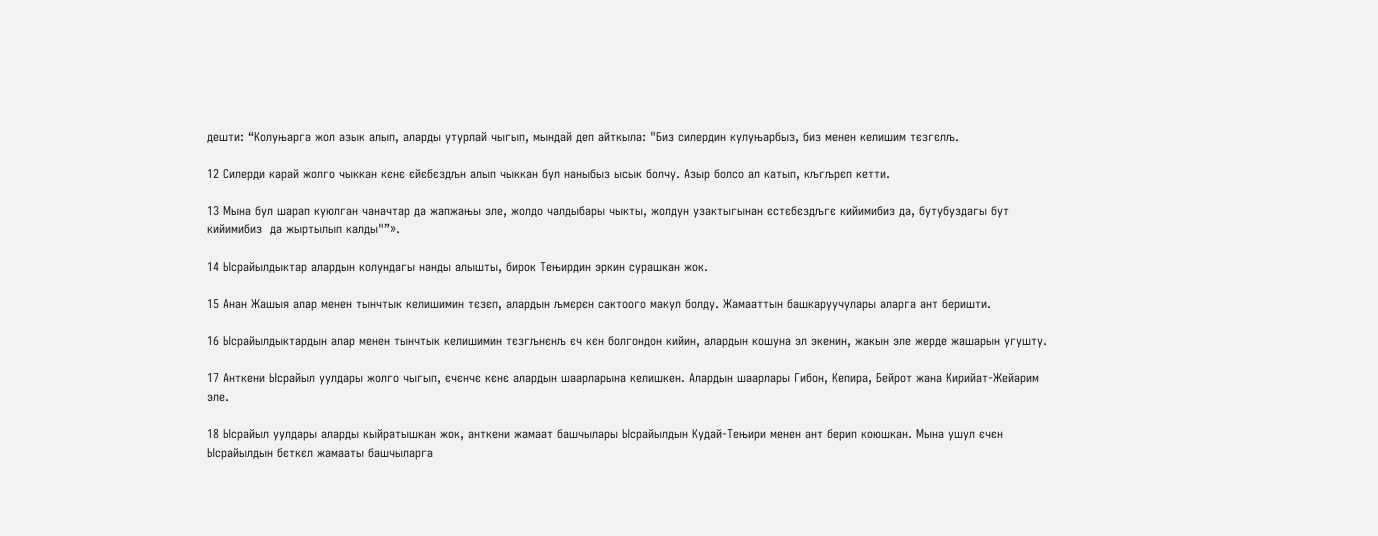дешти: “Колуњарга жол азык алып, аларды утурлай чыгып, мындай деп айткыла: "Биз силердин кулуњарбыз, биз менен келишим тєзгєлљ.

12 Силерди карай жолго чыккан кєнє єйєбєздљн алып чыккан бул наныбыз ысык болчу. Азыр болсо ал катып, кљгљрєп кетти.

13 Мына бул шарап куюлган чаначтар да жапжањы эле, жолдо чалдыбары чыкты, жолдун узактыгынан єстєбєздљгє кийимибиз да, бутубуздагы бут кийимибиз  да жыртылып калды"”».

14 Ысрайылдыктар алардын колундагы нанды алышты, бирок Тењирдин эркин сурашкан жок.

15 Анан Жашыя алар менен тынчтык келишимин тєзєп, алардын љмєрєн сактоого макул болду. Жамааттын башкаруучулары аларга ант беришти.

16 Ысрайылдыктардын алар менен тынчтык келишимин тєзгљнєнљ єч кєн болгондон кийин, алардын кошуна эл экенин, жакын эле жерде жашарын угушту.

17 Анткени Ысрайыл уулдары жолго чыгып, єчєнчє кєнє алардын шаарларына келишкен. Алардын шаарлары Гибон, Кепира, Бейрот жана Кирийат-Жейарим эле.

18 Ысрайыл уулдары аларды кыйратышкан жок, анткени жамаат башчылары Ысрайылдын Кудай-Тењири менен ант берип коюшкан. Мына ушул єчєн Ысрайылдын бєткєл жамааты башчыларга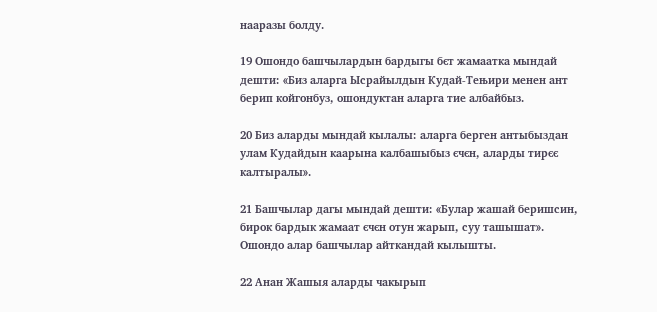нааразы болду.

19 Ошондо башчылардын бардыгы бєт жамаатка мындай дешти: «Биз аларга Ысрайылдын Кудай-Тењири менен ант берип койгонбуз, ошондуктан аларга тие албайбыз.

20 Биз аларды мындай кылалы: аларга берген антыбыздан улам Кудайдын каарына калбашыбыз єчєн, аларды тирєє калтыралы».

21 Башчылар дагы мындай дешти: «Булар жашай беришсин, бирок бардык жамаат єчєн отун жарып, суу ташышат». Ошондо алар башчылар айткандай кылышты.

22 Анан Жашыя аларды чакырып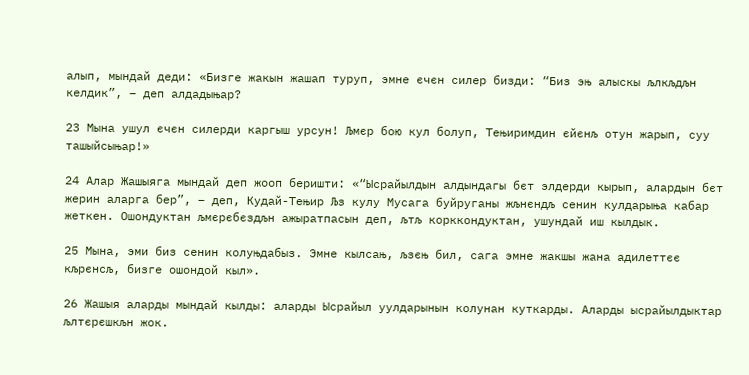алып, мындай деди: «Бизге жакын жашап туруп, эмне єчєн силер бизди: “Биз эњ алыскы љлкљдљн келдик”, – деп алдадыњар?

23 Мына ушул єчєн силерди каргыш урсун! Љмєр бою кул болуп, Тењиримдин єйєнљ отун жарып, суу ташыйсыњар!»

24 Алар Жашыяга мындай деп жооп беришти: «“Ысрайылдын алдындагы бєт элдерди кырып, алардын бєт жерин аларга бер”, – деп, Кудай-Тењир Љз кулу Мусага буйруганы жљнєндљ сенин кулдарыња кабар жеткен. Ошондуктан љмєрєбєздљн ажыратпасын деп, љтљ корккондуктан, ушундай иш кылдык.

25 Мына, эми биз сенин колуњдабыз. Эмне кылсањ, љзєњ бил, сага эмне жакшы жана адилеттєє кљрєнсљ, бизге ошондой кыл».

26 Жашыя аларды мындай кылды: аларды Ысрайыл уулдарынын колунан куткарды. Аларды ысрайылдыктар љлтєрєшкљн жок.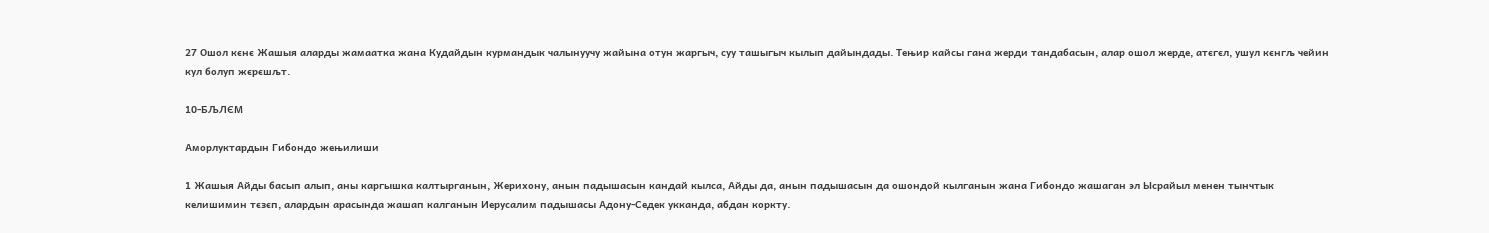27 Ошол кєнє Жашыя аларды жамаатка жана Кудайдын курмандык чалынуучу жайына отун жаргыч, суу ташыгыч кылып дайындады. Тењир кайсы гана жерди тандабасын, алар ошол жерде, атєгєл, ушул кєнгљ чейин кул болуп жєрєшљт.

10-БЉЛЄМ

Аморлуктардын Гибондо жењилиши

1 Жашыя Айды басып алып, аны каргышка калтырганын, Жерихону, анын падышасын кандай кылса, Айды да, анын падышасын да ошондой кылганын жана Гибондо жашаган эл Ысрайыл менен тынчтык келишимин тєзєп, алардын арасында жашап калганын Иерусалим падышасы Адону-Седек укканда, абдан коркту.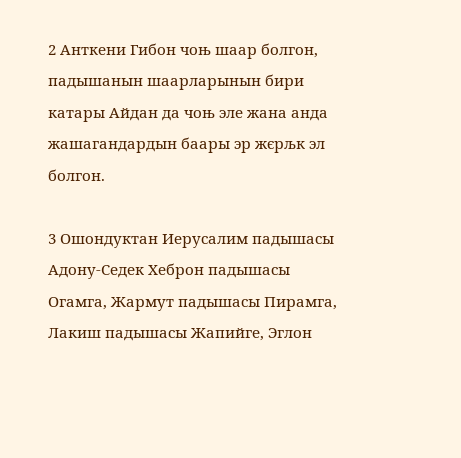2 Анткени Гибон чоњ шаар болгон, падышанын шаарларынын бири катары Айдан да чоњ эле жана анда жашагандардын баары эр жєрљк эл болгон.

3 Ошондуктан Иерусалим падышасы Адону-Седек Хеброн падышасы Огамга, Жармут падышасы Пирамга, Лакиш падышасы Жапийге, Эглон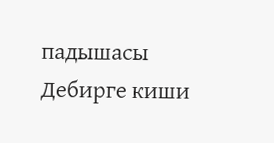падышасы Дебирге киши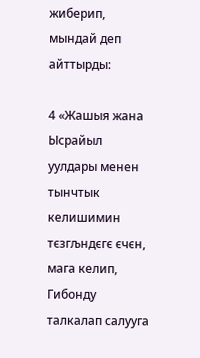жиберип, мындай деп айттырды:

4 «Жашыя жана Ысрайыл уулдары менен тынчтык келишимин тєзгљндєгє єчєн, мага келип, Гибонду талкалап салууга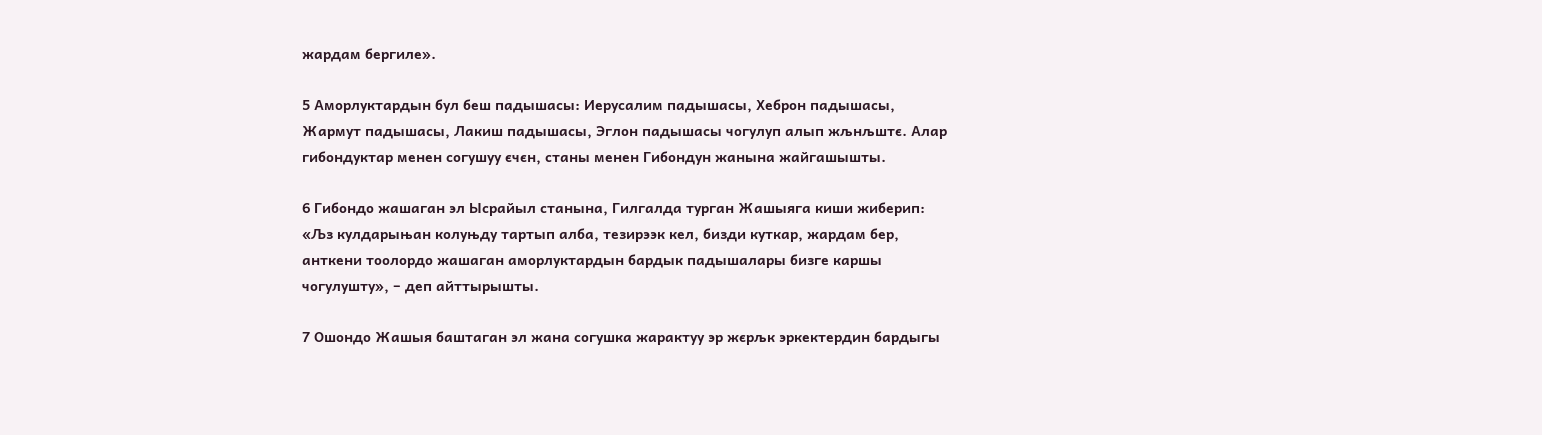жардам бергиле».

5 Аморлуктардын бул беш падышасы: Иерусалим падышасы, Хеброн падышасы, Жармут падышасы, Лакиш падышасы, Эглон падышасы чогулуп алып жљнљштє. Алар гибондуктар менен согушуу єчєн, станы менен Гибондун жанына жайгашышты.

6 Гибондо жашаган эл Ысрайыл станына, Гилгалда турган Жашыяга киши жиберип: «Љз кулдарыњан колуњду тартып алба, тезирээк кел, бизди куткар, жардам бер, анткени тоолордо жашаган аморлуктардын бардык падышалары бизге каршы чогулушту», – деп айттырышты.

7 Ошондо Жашыя баштаган эл жана согушка жарактуу эр жєрљк эркектердин бардыгы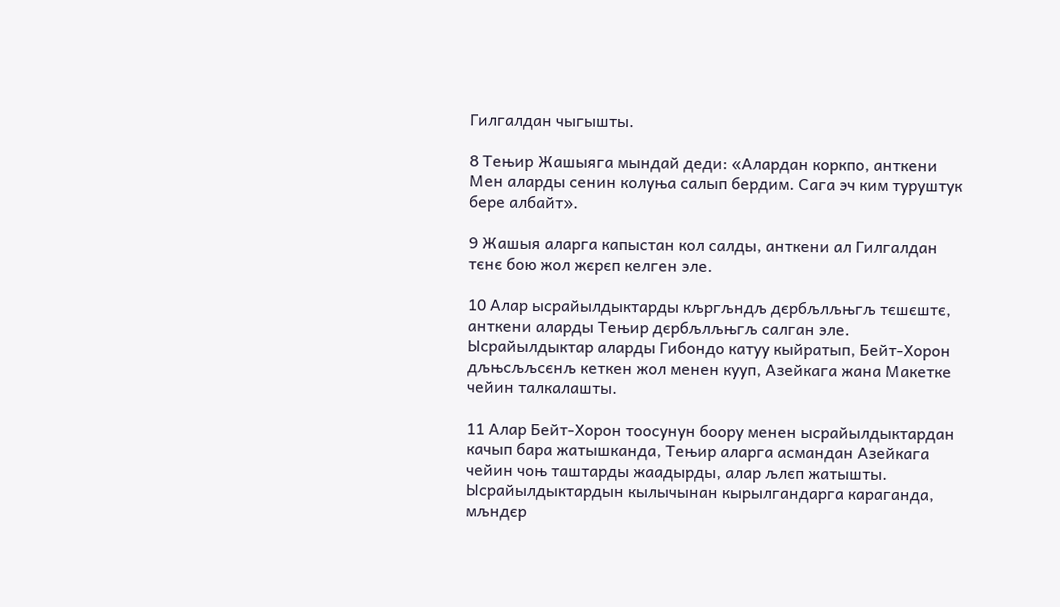Гилгалдан чыгышты.

8 Тењир Жашыяга мындай деди: «Алардан коркпо, анткени Мен аларды сенин колуња салып бердим. Сага эч ким туруштук бере албайт».

9 Жашыя аларга капыстан кол салды, анткени ал Гилгалдан тєнє бою жол жєрєп келген эле.

10 Алар ысрайылдыктарды кљргљндљ дєрбљлљњгљ тєшєштє, анткени аларды Тењир дєрбљлљњгљ салган эле. Ысрайылдыктар аларды Гибондо катуу кыйратып, Бейт-Хорон дљњсљљсєнљ кеткен жол менен кууп, Азейкага жана Макетке чейин талкалашты.

11 Алар Бейт-Хорон тоосунун боору менен ысрайылдыктардан качып бара жатышканда, Тењир аларга асмандан Азейкага чейин чоњ таштарды жаадырды, алар љлєп жатышты. Ысрайылдыктардын кылычынан кырылгандарга караганда, мљндєр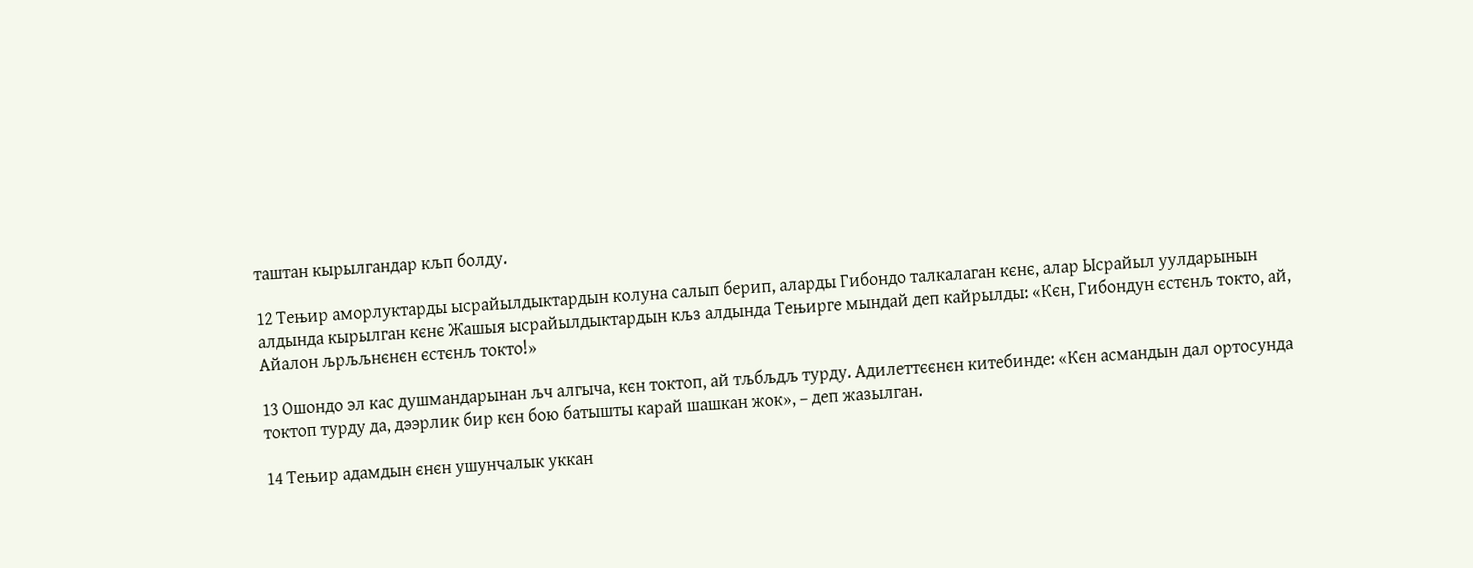таштан кырылгандар кљп болду.

12 Тењир аморлуктарды ысрайылдыктардын колуна салып берип, аларды Гибондо талкалаган кєнє, алар Ысрайыл уулдарынын алдында кырылган кєнє Жашыя ысрайылдыктардын кљз алдында Тењирге мындай деп кайрылды: «Кєн, Гибондун єстєнљ токто, ай, Айалон љрљљнєнєн єстєнљ токто!»

13 Ошондо эл кас душмандарынан љч алгыча, кєн токтоп, ай тљбљдљ турду. Адилеттєєнєн китебинде: «Кєн асмандын дал ортосунда токтоп турду да, дээрлик бир кєн бою батышты карай шашкан жок», – деп жазылган.

14 Тењир адамдын єнєн ушунчалык уккан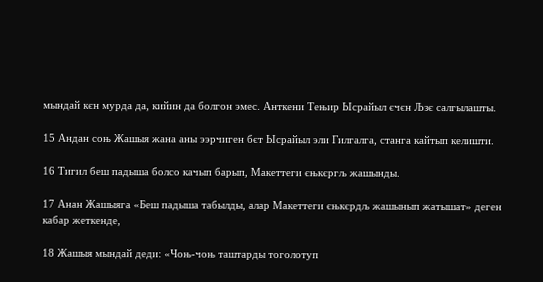мындай кєн мурда да, кийин да болгон эмес. Анткени Тењир Ысрайыл єчєн Љзє салгылашты.

15 Андан соњ Жашыя жана аны ээрчиген бєт Ысрайыл эли Гилгалга, станга кайтып келишти.

16 Тигил беш падыша болсо качып барып, Макеттеги єњкєргљ жашынды.

17 Анан Жашыяга «Беш падыша табылды, алар Макеттеги єњкєрдљ жашынып жатышат» деген кабар жеткенде,

18 Жашыя мындай деди: «Чоњ-чоњ таштарды тоголотуп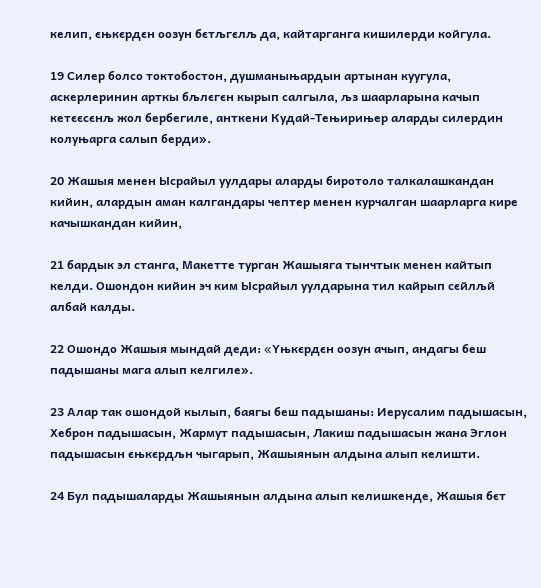келип, єњкєрдєн оозун бєтљгєлљ да, кайтарганга кишилерди койгула.

19 Силер болсо токтобостон, душманыњардын артынан куугула, аскерлеринин арткы бљлєгєн кырып салгыла, љз шаарларына качып кетєєсєнљ жол бербегиле, анткени Кудай-Тењирињер аларды силердин колуњарга салып берди».

20 Жашыя менен Ысрайыл уулдары аларды биротоло талкалашкандан кийин, алардын аман калгандары чептер менен курчалган шаарларга кире качышкандан кийин,

21 бардык эл станга, Макетте турган Жашыяга тынчтык менен кайтып келди. Ошондон кийин эч ким Ысрайыл уулдарына тил кайрып сєйлљй албай калды.

22 Ошондо Жашыя мындай деди: «Yњкєрдєн оозун ачып, андагы беш падышаны мага алып келгиле».

23 Алар так ошондой кылып, баягы беш падышаны: Иерусалим падышасын, Хеброн падышасын, Жармут падышасын, Лакиш падышасын жана Эглон падышасын єњкєрдљн чыгарып, Жашыянын алдына алып келишти.

24 Бул падышаларды Жашыянын алдына алып келишкенде, Жашыя бєт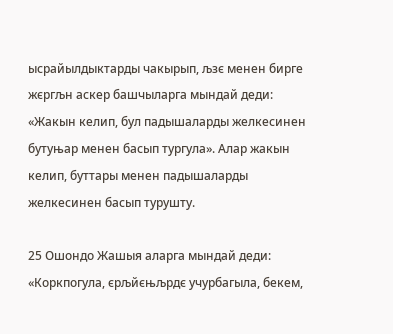ысрайылдыктарды чакырып, љзє менен бирге жєргљн аскер башчыларга мындай деди: «Жакын келип, бул падышаларды желкесинен бутуњар менен басып тургула». Алар жакын келип, буттары менен падышаларды желкесинен басып турушту.

25 Ошондо Жашыя аларга мындай деди: «Коркпогула, єрљйєњљрдє учурбагыла, бекем,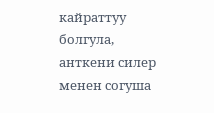кайраттуу болгула, анткени силер менен согуша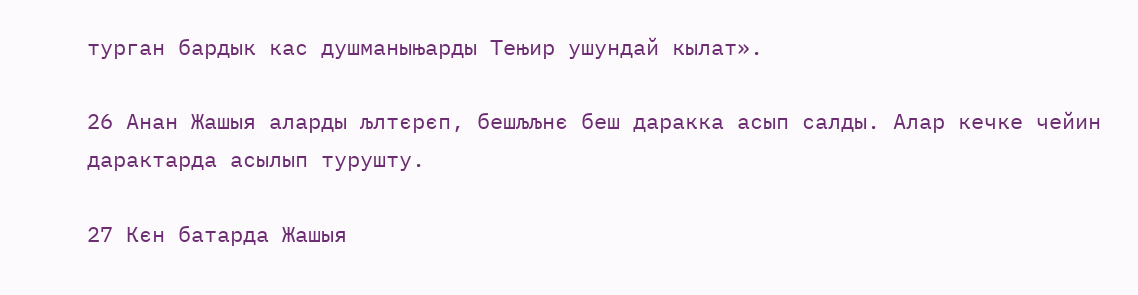турган бардык кас душманыњарды Тењир ушундай кылат».

26 Анан Жашыя аларды љлтєрєп, бешљљнє беш даракка асып салды. Алар кечке чейин дарактарда асылып турушту.

27 Кєн батарда Жашыя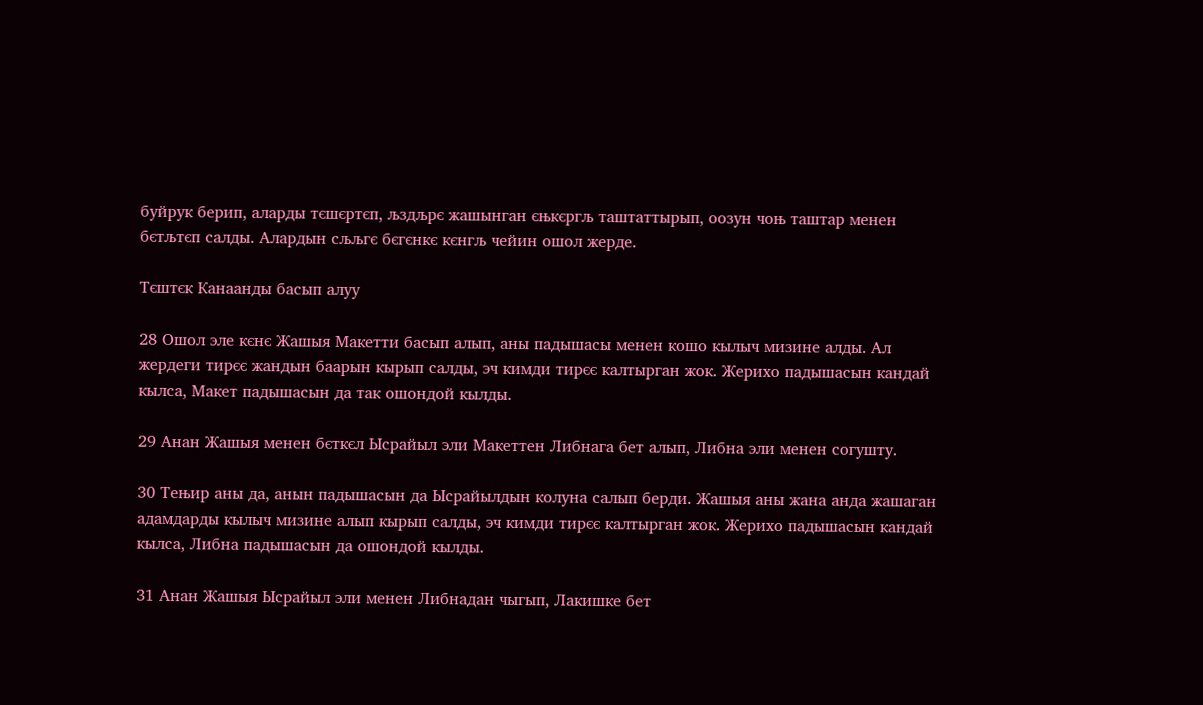буйрук берип, аларды тєшєртєп, љздљрє жашынган єњкєргљ таштаттырып, оозун чоњ таштар менен бєтљтєп салды. Алардын сљљгє бєгєнкє кєнгљ чейин ошол жерде.

Тєштєк Канаанды басып алуу

28 Ошол эле кєнє Жашыя Макетти басып алып, аны падышасы менен кошо кылыч мизине алды. Ал жердеги тирєє жандын баарын кырып салды, эч кимди тирєє калтырган жок. Жерихо падышасын кандай кылса, Макет падышасын да так ошондой кылды.

29 Анан Жашыя менен бєткєл Ысрайыл эли Макеттен Либнага бет алып, Либна эли менен согушту.

30 Тењир аны да, анын падышасын да Ысрайылдын колуна салып берди. Жашыя аны жана анда жашаган адамдарды кылыч мизине алып кырып салды, эч кимди тирєє калтырган жок. Жерихо падышасын кандай кылса, Либна падышасын да ошондой кылды.

31 Анан Жашыя Ысрайыл эли менен Либнадан чыгып, Лакишке бет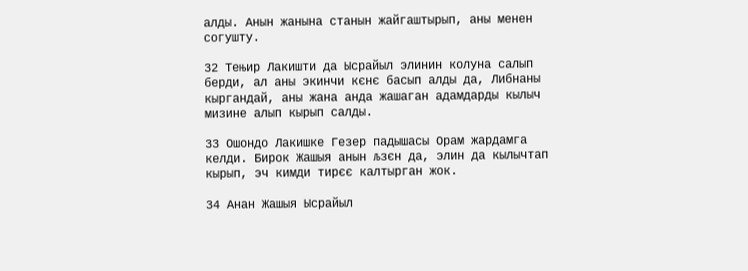алды. Анын жанына станын жайгаштырып, аны менен согушту.

32 Тењир Лакишти да Ысрайыл элинин колуна салып берди, ал аны экинчи кєнє басып алды да, Либнаны кыргандай, аны жана анда жашаган адамдарды кылыч мизине алып кырып салды.

33 Ошондо Лакишке Гезер падышасы Орам жардамга келди. Бирок Жашыя анын љзєн да, элин да кылычтап кырып, эч кимди тирєє калтырган жок.

34 Анан Жашыя Ысрайыл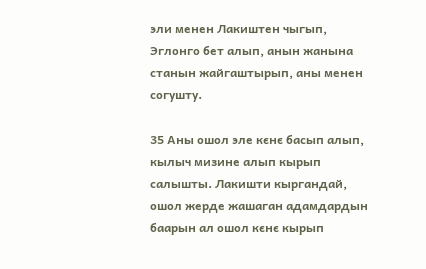эли менен Лакиштен чыгып, Эглонго бет алып, анын жанына станын жайгаштырып, аны менен согушту.

35 Аны ошол эле кєнє басып алып, кылыч мизине алып кырып салышты. Лакишти кыргандай, ошол жерде жашаган адамдардын баарын ал ошол кєнє кырып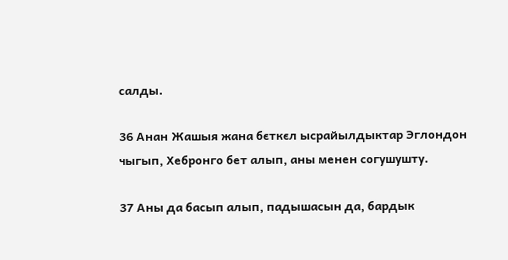салды.

36 Анан Жашыя жана бєткєл ысрайылдыктар Эглондон чыгып, Хебронго бет алып, аны менен согушушту.

37 Аны да басып алып, падышасын да, бардык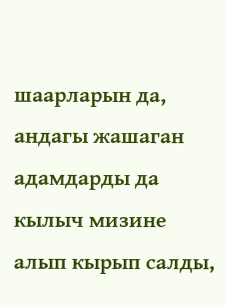шаарларын да, андагы жашаган адамдарды да кылыч мизине алып кырып салды,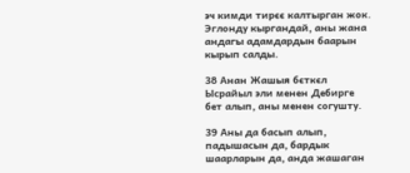эч кимди тирєє калтырган жок. Эглонду кыргандай, аны жана андагы адамдардын баарын кырып салды.

38 Анан Жашыя бєткєл Ысрайыл эли менен Дебирге бет алып, аны менен согушту.

39 Аны да басып алып, падышасын да, бардык шаарларын да, анда жашаган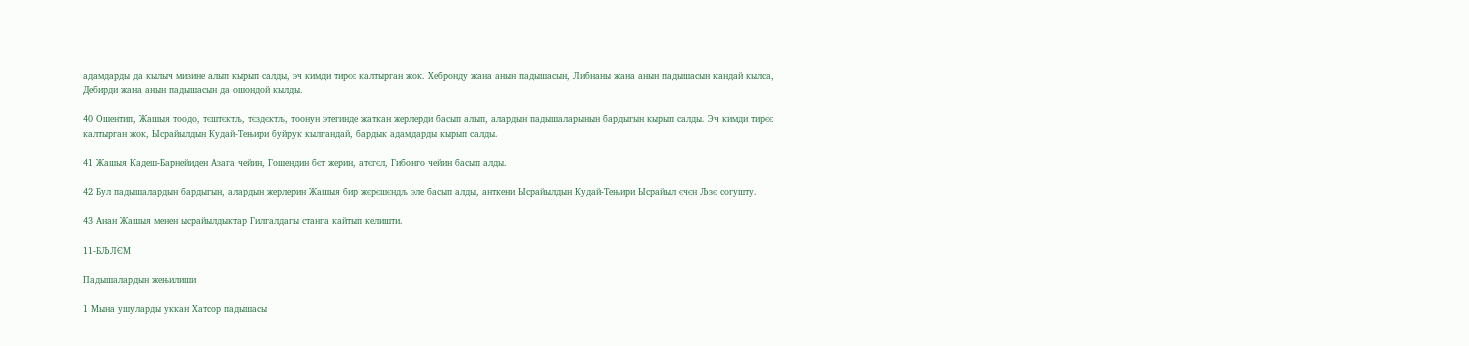адамдарды да кылыч мизине алып кырып салды, эч кимди тирєє калтырган жок. Хебронду жана анын падышасын, Либнаны жана анын падышасын кандай кылса, Дебирди жана анын падышасын да ошондой кылды.

40 Ошентип, Жашыя тоодо, тєштєктљ, тєздєктљ, тоонун этегинде жаткан жерлерди басып алып, алардын падышаларынын бардыгын кырып салды. Эч кимди тирєє калтырган жок, Ысрайылдын Кудай-Тењири буйрук кылгандай, бардык адамдарды кырып салды.

41 Жашыя Кадеш-Барнейиден Азага чейин, Гошендин бєт жерин, атєгєл, Гибонго чейин басып алды.

42 Бул падышалардын бардыгын, алардын жерлерин Жашыя бир жєрєшєндљ эле басып алды, анткени Ысрайылдын Кудай-Тењири Ысрайыл єчєн Љзє согушту.

43 Анан Жашыя менен ысрайылдыктар Гилгалдагы станга кайтып келишти.

11-БЉЛЄМ

Падышалардын жењилиши

1 Мына ушуларды уккан Хатсор падышасы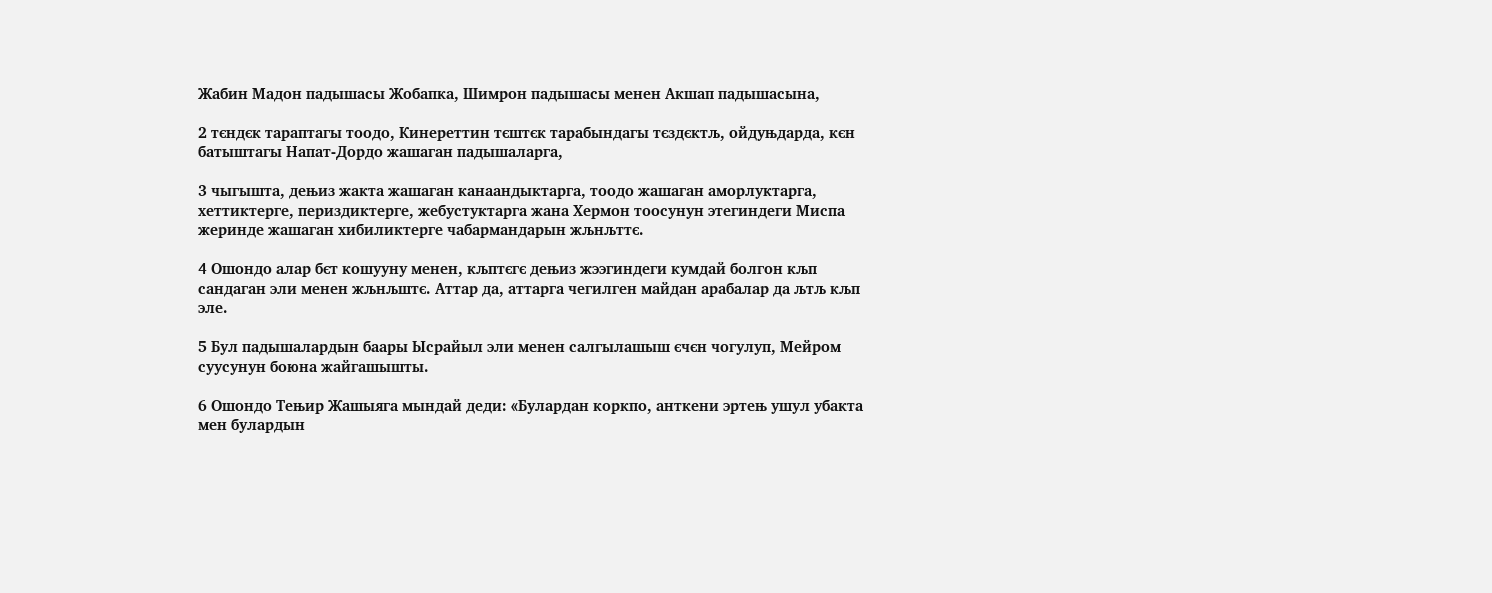Жабин Мадон падышасы Жобапка, Шимрон падышасы менен Акшап падышасына,

2 тєндєк тараптагы тоодо, Кинереттин тєштєк тарабындагы тєздєктљ, ойдуњдарда, кєн батыштагы Напат-Дордо жашаган падышаларга,

3 чыгышта, дењиз жакта жашаган канаандыктарга, тоодо жашаган аморлуктарга, хеттиктерге, периздиктерге, жебустуктарга жана Хермон тоосунун этегиндеги Миспа жеринде жашаган хибиликтерге чабармандарын жљнљттє.

4 Ошондо алар бєт кошууну менен, кљптєгє дењиз жээгиндеги кумдай болгон кљп сандаган эли менен жљнљштє. Аттар да, аттарга чегилген майдан арабалар да љтљ кљп эле.

5 Бул падышалардын баары Ысрайыл эли менен салгылашыш єчєн чогулуп, Мейром суусунун боюна жайгашышты.

6 Ошондо Тењир Жашыяга мындай деди: «Булардан коркпо, анткени эртењ ушул убакта мен булардын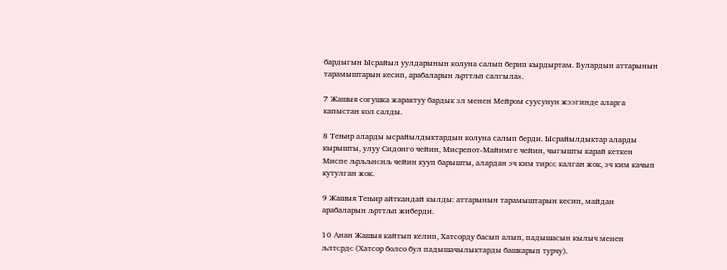бардыгын Ысрайыл уулдарынын колуна салып берип кырдыртам. Булардын аттарынын тарамыштарын кесип, арабаларын љрттљп салгыла».

7 Жашыя согушка жарактуу бардык эл менен Мейром суусунун жээгинде аларга капыстан кол салды.

8 Тењир аларды ысрайылдыктардын колуна салып берди. Ысрайылдыктар аларды кырышты, улуу Сидонго чейин, Мисрепот-Майимге чейин, чыгышты карай кеткен Миспе љрљљнєнљ чейин кууп барышты, алардан эч ким тирєє калган жок, эч ким качып кутулган жок.

9 Жашыя Тењир айткандай кылды: аттарынын тарамыштарын кесип, майдан арабаларын љрттљп жиберди.

10 Анан Жашыя кайтып келип, Хатсорду басып алып, падышасын кылыч менен љлтєрдє (Хатсор болсо бул падышачылыктарды башкарып турчу).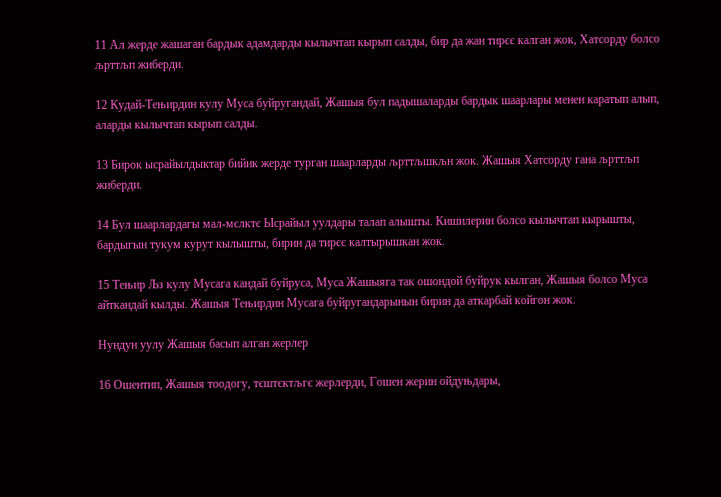11 Ал жерде жашаган бардык адамдарды кылычтап кырып салды, бир да жан тирєє калган жок, Хатсорду болсо љрттљп жиберди.

12 Кудай-Тењирдин кулу Муса буйругандай, Жашыя бул падышаларды бардык шаарлары менен каратып алып, аларды кылычтап кырып салды.

13 Бирок ысрайылдыктар бийик жерде турган шаарларды љрттљшкљн жок. Жашыя Хатсорду гана љрттљп жиберди.

14 Бул шаарлардагы мал-мєлктє Ысрайыл уулдары талап алышты. Кишилерин болсо кылычтап кырышты, бардыгын тукум курут кылышты, бирин да тирєє калтырышкан жок.

15 Тењир Љз кулу Мусага кандай буйруса, Муса Жашыяга так ошондой буйрук кылган, Жашыя болсо Муса айткандай кылды. Жашыя Тењирдин Мусага буйругандарынын бирин да аткарбай койгон жок.

Нундун уулу Жашыя басып алган жерлер

16 Ошентип, Жашыя тоодогу, тєштєктљгє жерлерди, Гошен жерин ойдуњдары,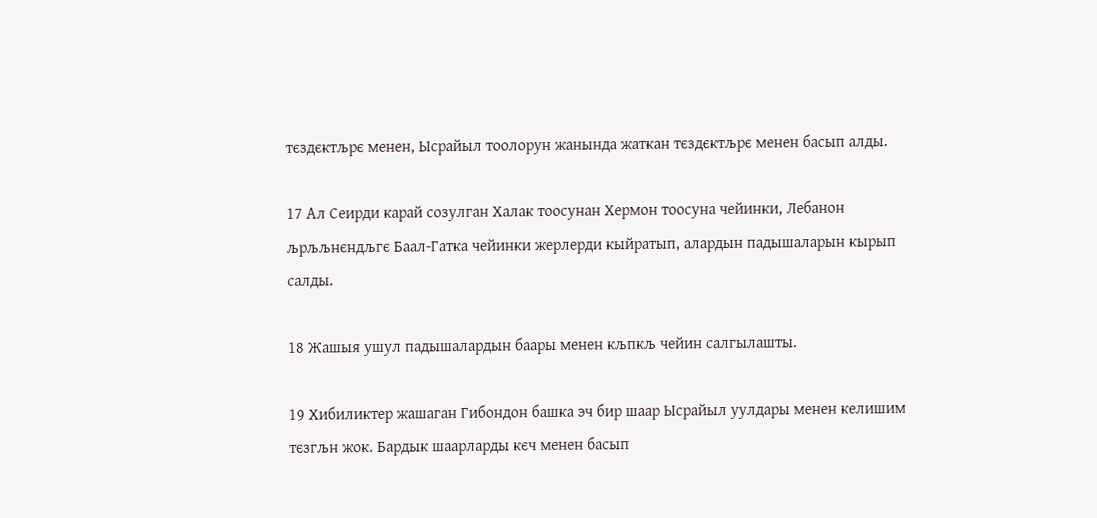тєздєктљрє менен, Ысрайыл тоолорун жанында жаткан тєздєктљрє менен басып алды.

17 Ал Сеирди карай созулган Халак тоосунан Хермон тоосуна чейинки, Лебанон љрљљнєндљгє Баал-Гатка чейинки жерлерди кыйратып, алардын падышаларын кырып салды.

18 Жашыя ушул падышалардын баары менен кљпкљ чейин салгылашты.

19 Хибиликтер жашаган Гибондон башка эч бир шаар Ысрайыл уулдары менен келишим тєзгљн жок. Бардык шаарларды кєч менен басып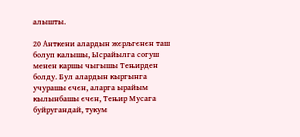алышты.

20 Анткени алардын жєрљгєнєн таш болуп калышы, Ысрайылга согуш менен каршы чыгышы Тењирден болду. Бул алардын кыргынга учурашы єчєн, аларга ырайым кылынбашы єчєн, Тењир Мусага буйругандай, тукум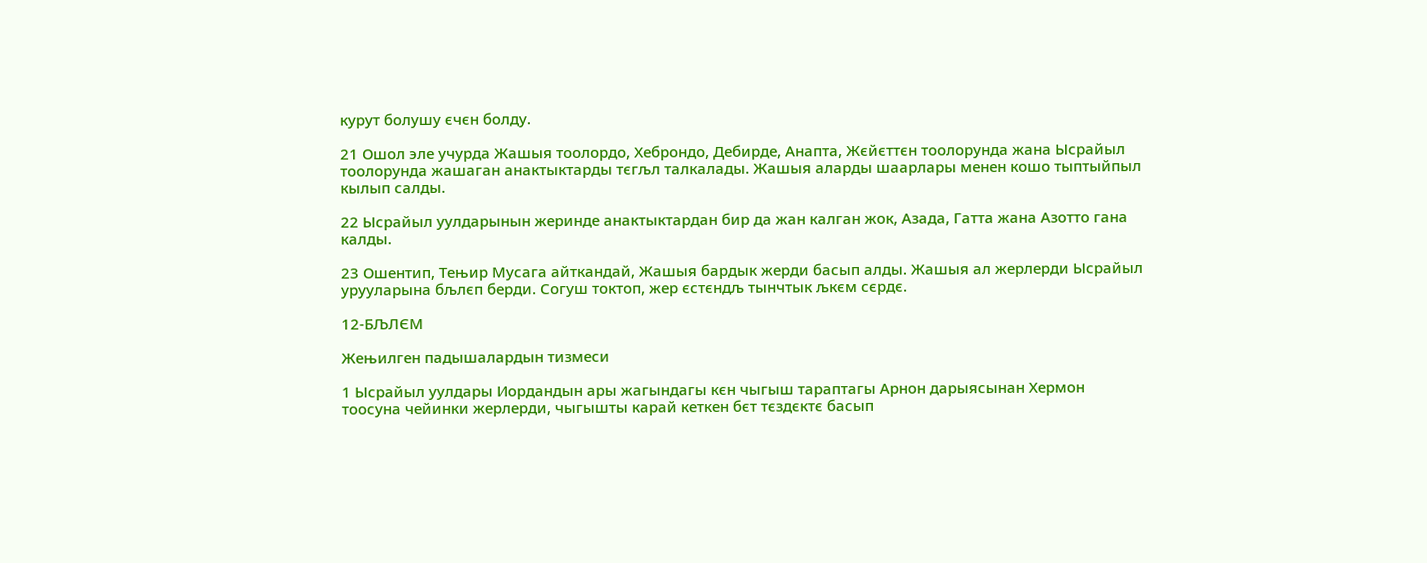курут болушу єчєн болду.

21 Ошол эле учурда Жашыя тоолордо, Хеброндо, Дебирде, Анапта, Жєйєттєн тоолорунда жана Ысрайыл тоолорунда жашаган анактыктарды тєгљл талкалады. Жашыя аларды шаарлары менен кошо тыптыйпыл кылып салды.

22 Ысрайыл уулдарынын жеринде анактыктардан бир да жан калган жок, Азада, Гатта жана Азотто гана калды.

23 Ошентип, Тењир Мусага айткандай, Жашыя бардык жерди басып алды. Жашыя ал жерлерди Ысрайыл урууларына бљлєп берди. Согуш токтоп, жер єстєндљ тынчтык љкєм сєрдє.

12-БЉЛЄМ

Жењилген падышалардын тизмеси

1 Ысрайыл уулдары Иордандын ары жагындагы кєн чыгыш тараптагы Арнон дарыясынан Хермон тоосуна чейинки жерлерди, чыгышты карай кеткен бєт тєздєктє басып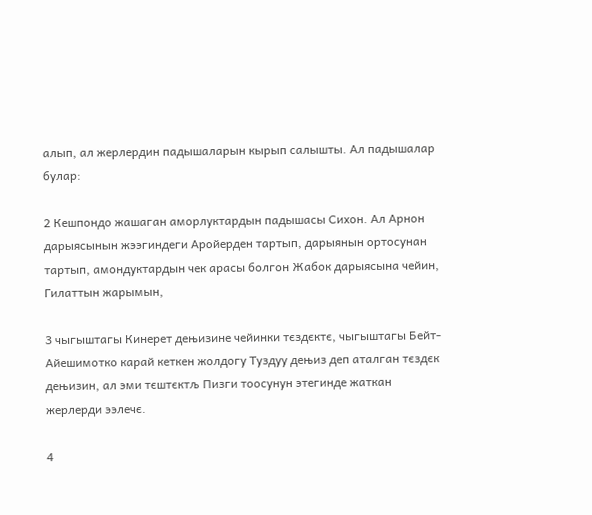алып, ал жерлердин падышаларын кырып салышты. Ал падышалар булар:

2 Кешпондо жашаган аморлуктардын падышасы Сихон. Ал Арнон дарыясынын жээгиндеги Аройерден тартып, дарыянын ортосунан тартып, амондуктардын чек арасы болгон Жабок дарыясына чейин, Гилаттын жарымын,

3 чыгыштагы Кинерет дењизине чейинки тєздєктє, чыгыштагы Бейт-Айешимотко карай кеткен жолдогу Туздуу дењиз деп аталган тєздєк дењизин, ал эми тєштєктљ Пизги тоосунун этегинде жаткан жерлерди ээлечє.

4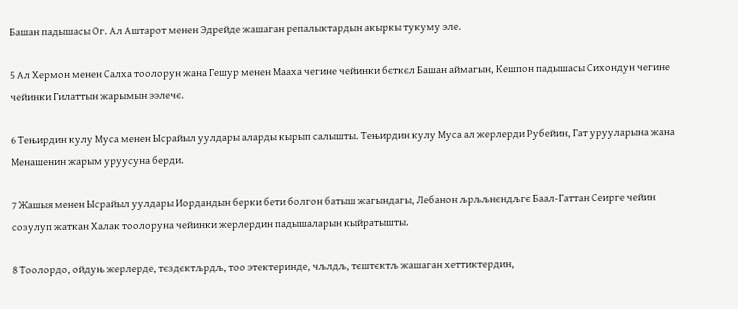Башан падышасы Ог. Ал Аштарот менен Эдрейде жашаган репалыктардын акыркы тукуму эле.

5 Ал Хермон менен Салха тоолорун жана Гешур менен Мааха чегине чейинки бєткєл Башан аймагын, Кешпон падышасы Сихондун чегине чейинки Гилаттын жарымын ээлечє.

6 Тењирдин кулу Муса менен Ысрайыл уулдары аларды кырып салышты. Тењирдин кулу Муса ал жерлерди Рубейин, Гат урууларына жана Менашенин жарым уруусуна берди.

7 Жашыя менен Ысрайыл уулдары Иордандын берки бети болгон батыш жагындагы, Лебанон љрљљнєндљгє Баал-Гаттан Сеирге чейин созулуп жаткан Халак тоолоруна чейинки жерлердин падышаларын кыйратышты.

8 Тоолордо, ойдуњ жерлерде, тєздєктљрдљ, тоо этектеринде, чљлдљ, тєштєктљ жашаган хеттиктердин,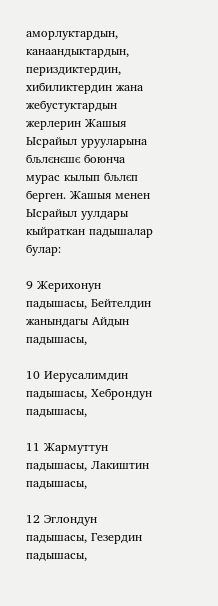аморлуктардын, канаандыктардын, периздиктердин, хибиликтердин жана жебустуктардын жерлерин Жашыя Ысрайыл урууларына бљлєнєшє боюнча мурас кылып бљлєп берген. Жашыя менен Ысрайыл уулдары кыйраткан падышалар булар:

9 Жерихонун падышасы, Бейтелдин жанындагы Айдын падышасы,

10 Иерусалимдин падышасы, Хеброндун падышасы,

11 Жармуттун падышасы, Лакиштин падышасы,

12 Эглондун падышасы, Гезердин падышасы,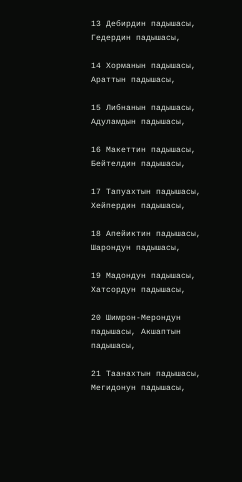13 Дебирдин падышасы, Гедердин падышасы,

14 Хорманын падышасы, Араттын падышасы,

15 Либнанын падышасы, Адуламдын падышасы,

16 Макеттин падышасы, Бейтелдин падышасы,

17 Тапуахтын падышасы, Хейпердин падышасы,

18 Апейиктин падышасы, Шарондун падышасы,

19 Мадондун падышасы, Хатсордун падышасы,

20 Шимрон-Мерондун падышасы, Акшаптын падышасы,

21 Таанахтын падышасы, Мегидонун падышасы,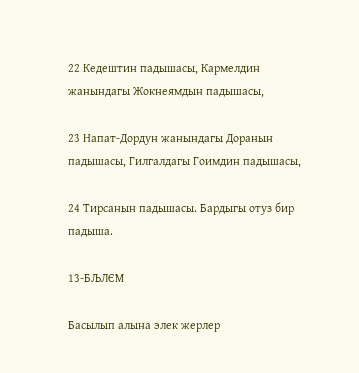22 Кедештин падышасы, Кармелдин жанындагы Жокнеямдын падышасы,

23 Напат-Дордун жанындагы Доранын падышасы, Гилгалдагы Гоимдин падышасы,

24 Тирсанын падышасы. Бардыгы отуз бир падыша.

13-БЉЛЄМ

Басылып алына элек жерлер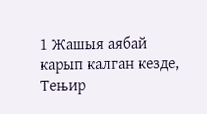1 Жашыя аябай карып калган кезде, Тењир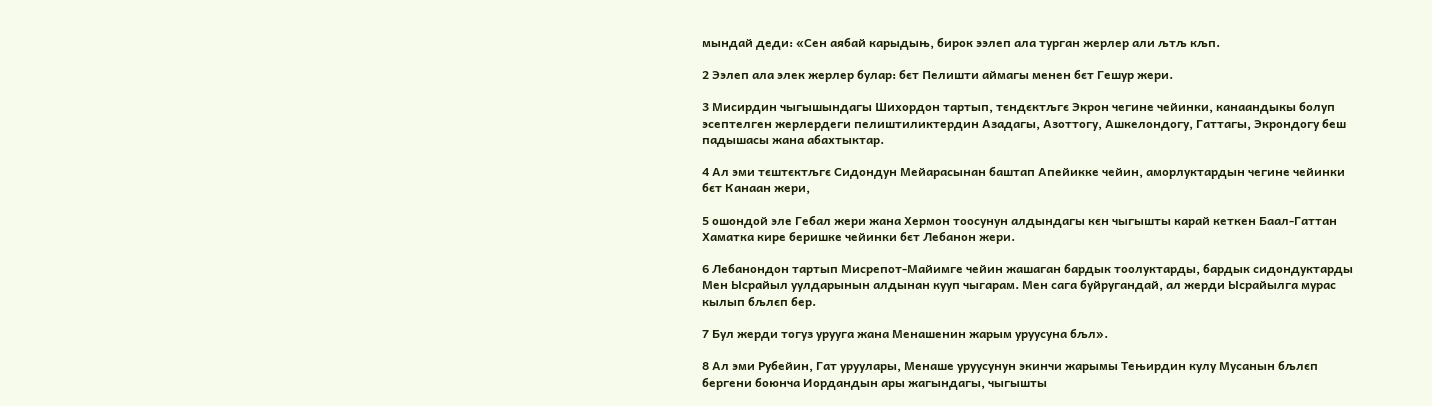мындай деди: «Сен аябай карыдыњ, бирок ээлеп ала турган жерлер али љтљ кљп.

2 Ээлеп ала элек жерлер булар: бєт Пелишти аймагы менен бєт Гешур жери.

3 Мисирдин чыгышындагы Шихордон тартып, тєндєктљгє Экрон чегине чейинки, канаандыкы болуп эсептелген жерлердеги пелиштиликтердин Азадагы, Азоттогу, Ашкелондогу, Гаттагы, Экрондогу беш падышасы жана абахтыктар.

4 Ал эми тєштєктљгє Сидондун Мейарасынан баштап Апейикке чейин, аморлуктардын чегине чейинки бєт Канаан жери,

5 ошондой эле Гебал жери жана Хермон тоосунун алдындагы кєн чыгышты карай кеткен Баал-Гаттан Хаматка кире беришке чейинки бєт Лебанон жери.

6 Лебанондон тартып Мисрепот-Майимге чейин жашаган бардык тоолуктарды, бардык сидондуктарды Мен Ысрайыл уулдарынын алдынан кууп чыгарам. Мен сага буйругандай, ал жерди Ысрайылга мурас кылып бљлєп бер.

7 Бул жерди тогуз урууга жана Менашенин жарым уруусуна бљл».

8 Ал эми Рубейин, Гат уруулары, Менаше уруусунун экинчи жарымы Тењирдин кулу Мусанын бљлєп бергени боюнча Иордандын ары жагындагы, чыгышты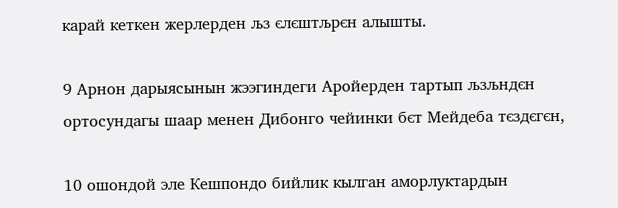карай кеткен жерлерден љз єлєштљрєн алышты.

9 Арнон дарыясынын жээгиндеги Аройерден тартып љзљндєн ортосундагы шаар менен Дибонго чейинки бєт Мейдеба тєздєгєн,

10 ошондой эле Кешпондо бийлик кылган аморлуктардын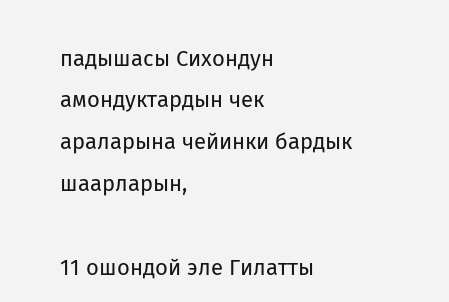падышасы Сихондун амондуктардын чек араларына чейинки бардык шаарларын,

11 ошондой эле Гилатты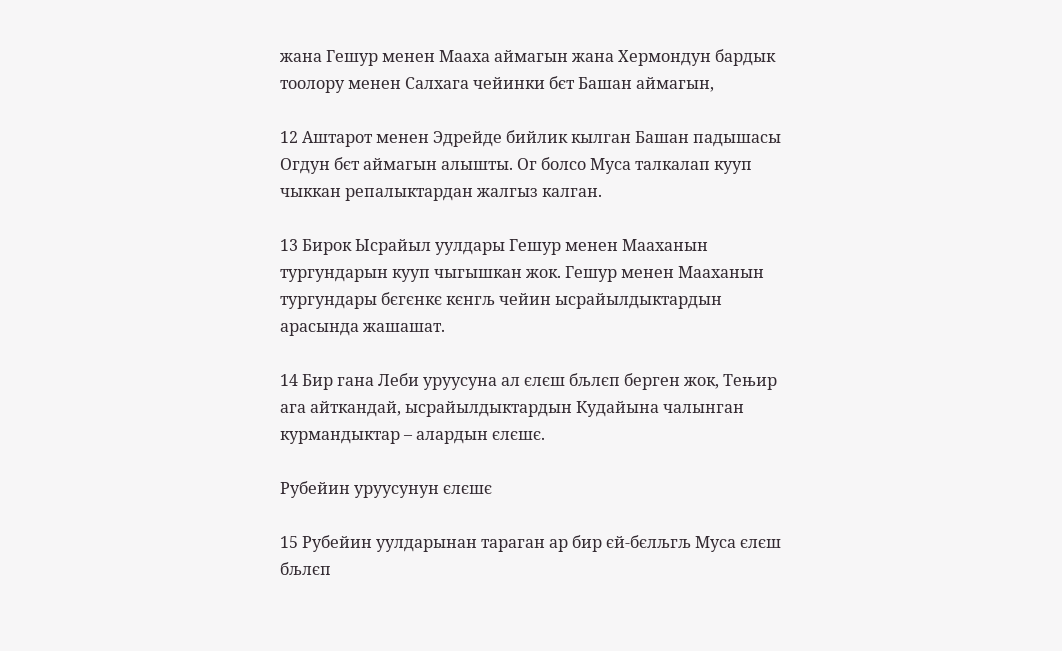жана Гешур менен Мааха аймагын жана Хермондун бардык тоолору менен Салхага чейинки бєт Башан аймагын,

12 Аштарот менен Эдрейде бийлик кылган Башан падышасы Огдун бєт аймагын алышты. Ог болсо Муса талкалап кууп чыккан репалыктардан жалгыз калган.

13 Бирок Ысрайыл уулдары Гешур менен Мааханын тургундарын кууп чыгышкан жок. Гешур менен Мааханын тургундары бєгєнкє кєнгљ чейин ысрайылдыктардын арасында жашашат.

14 Бир гана Леби уруусуна ал єлєш бљлєп берген жок, Тењир ага айткандай, ысрайылдыктардын Кудайына чалынган курмандыктар – алардын єлєшє.

Рубейин уруусунун єлєшє

15 Рубейин уулдарынан тараган ар бир єй-бєлљгљ Муса єлєш бљлєп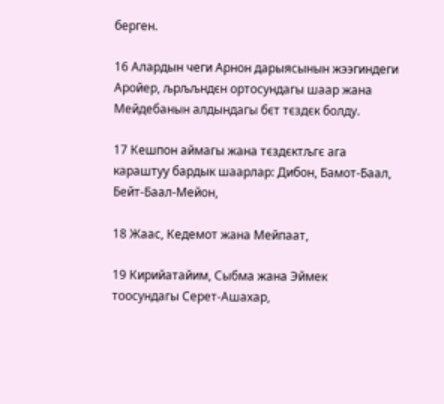берген.

16 Алардын чеги Арнон дарыясынын жээгиндеги Аройер, љрљљндєн ортосундагы шаар жана Мейдебанын алдындагы бєт тєздєк болду.

17 Кешпон аймагы жана тєздєктљгє ага караштуу бардык шаарлар: Дибон, Бамот-Баал, Бейт-Баал-Мейон,

18 Жаас, Кедемот жана Мейпаат,

19 Кирийатайим, Сыбма жана Эймек тоосундагы Серет-Ашахар,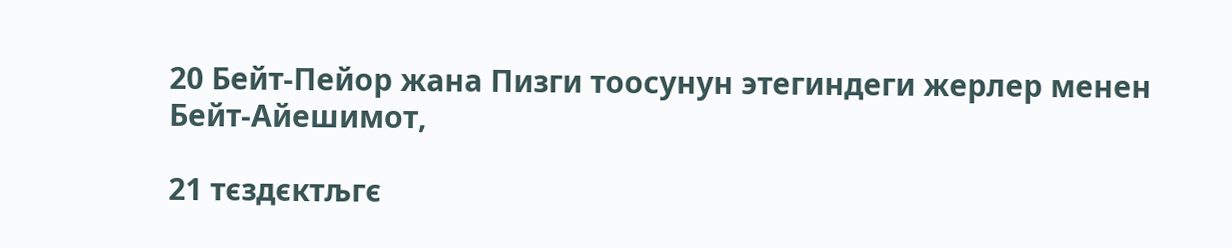20 Бейт-Пейор жана Пизги тоосунун этегиндеги жерлер менен Бейт-Айешимот,

21 тєздєктљгє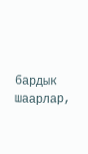бардык шаарлар,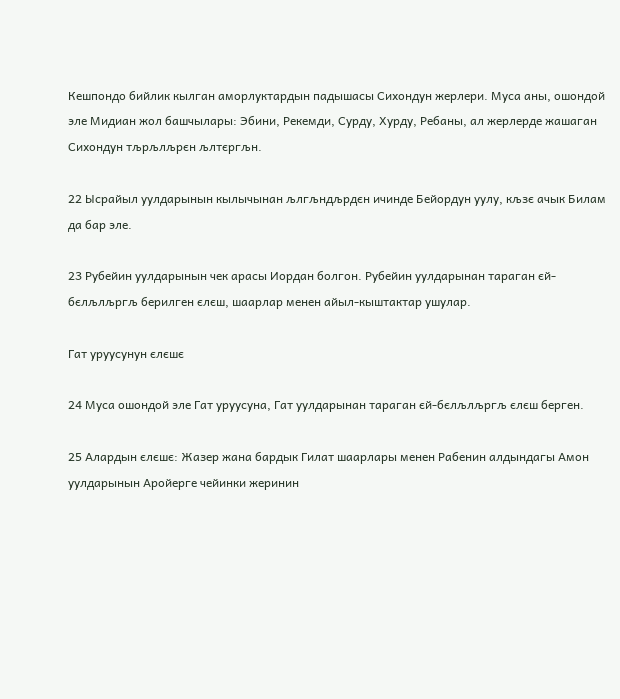Кешпондо бийлик кылган аморлуктардын падышасы Сихондун жерлери. Муса аны, ошондой эле Мидиан жол башчылары: Эбини, Рекемди, Сурду, Хурду, Ребаны, ал жерлерде жашаган Сихондун тљрљлљрєн љлтєргљн.

22 Ысрайыл уулдарынын кылычынан љлгљндљрдєн ичинде Бейордун уулу, кљзє ачык Билам да бар эле.

23 Рубейин уулдарынын чек арасы Иордан болгон. Рубейин уулдарынан тараган єй-бєлљлљргљ берилген єлєш, шаарлар менен айыл-кыштактар ушулар.

Гат уруусунун єлєшє

24 Муса ошондой эле Гат уруусуна, Гат уулдарынан тараган єй-бєлљлљргљ єлєш берген.

25 Алардын єлєшє: Жазер жана бардык Гилат шаарлары менен Рабенин алдындагы Амон уулдарынын Аройерге чейинки жеринин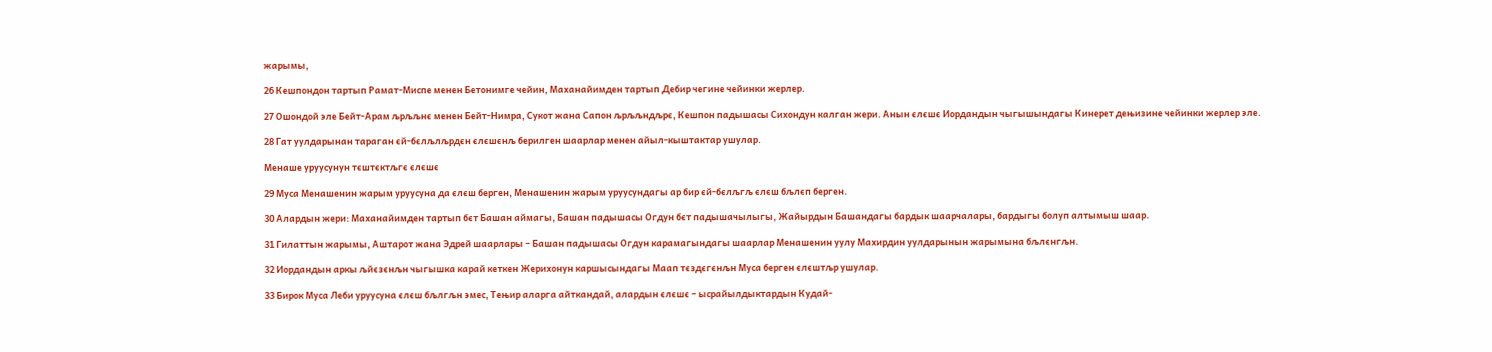жарымы,

26 Кешпондон тартып Рамат-Миспе менен Бетонимге чейин, Маханайимден тартып Дебир чегине чейинки жерлер.

27 Ошондой эле Бейт-Арам љрљљнє менен Бейт-Нимра, Сукот жана Сапон љрљљндљрє, Кешпон падышасы Сихондун калган жери. Анын єлєшє Иордандын чыгышындагы Кинерет дењизине чейинки жерлер эле.

28 Гат уулдарынан тараган єй-бєлљлљрдєн єлєшєнљ берилген шаарлар менен айыл-кыштактар ушулар.

Менаше уруусунун тєштєктљгє єлєшє

29 Муса Менашенин жарым уруусуна да єлєш берген, Менашенин жарым уруусундагы ар бир єй-бєлљгљ єлєш бљлєп берген.

30 Алардын жери: Маханайимден тартып бєт Башан аймагы, Башан падышасы Огдун бєт падышачылыгы, Жайырдын Башандагы бардык шаарчалары, бардыгы болуп алтымыш шаар.

31 Гилаттын жарымы, Аштарот жана Эдрей шаарлары – Башан падышасы Огдун карамагындагы шаарлар Менашенин уулу Махирдин уулдарынын жарымына бљлєнгљн.

32 Иордандын аркы љйєзєнљн чыгышка карай кеткен Жерихонун каршысындагы Маап тєздєгєнљн Муса берген єлєштљр ушулар.

33 Бирок Муса Леби уруусуна єлєш бљлгљн эмес, Тењир аларга айткандай, алардын єлєшє – ысрайылдыктардын Кудай-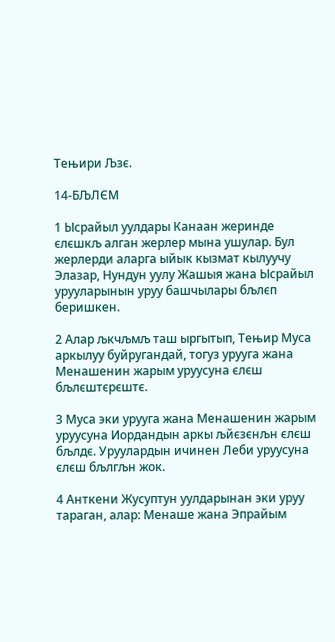Тењири Љзє.

14-БЉЛЄМ

1 Ысрайыл уулдары Канаан жеринде єлєшкљ алган жерлер мына ушулар. Бул жерлерди аларга ыйык кызмат кылуучу Элазар, Нундун уулу Жашыя жана Ысрайыл урууларынын уруу башчылары бљлєп беришкен.

2 Алар љкчљмљ таш ыргытып, Тењир Муса аркылуу буйругандай, тогуз урууга жана Менашенин жарым уруусуна єлєш бљлєштєрєштє.

3 Муса эки урууга жана Менашенин жарым уруусуна Иордандын аркы љйєзєнљн єлєш бљлдє. Уруулардын ичинен Леби уруусуна єлєш бљлгљн жок.

4 Анткени Жусуптун уулдарынан эки уруу тараган, алар: Менаше жана Эпрайым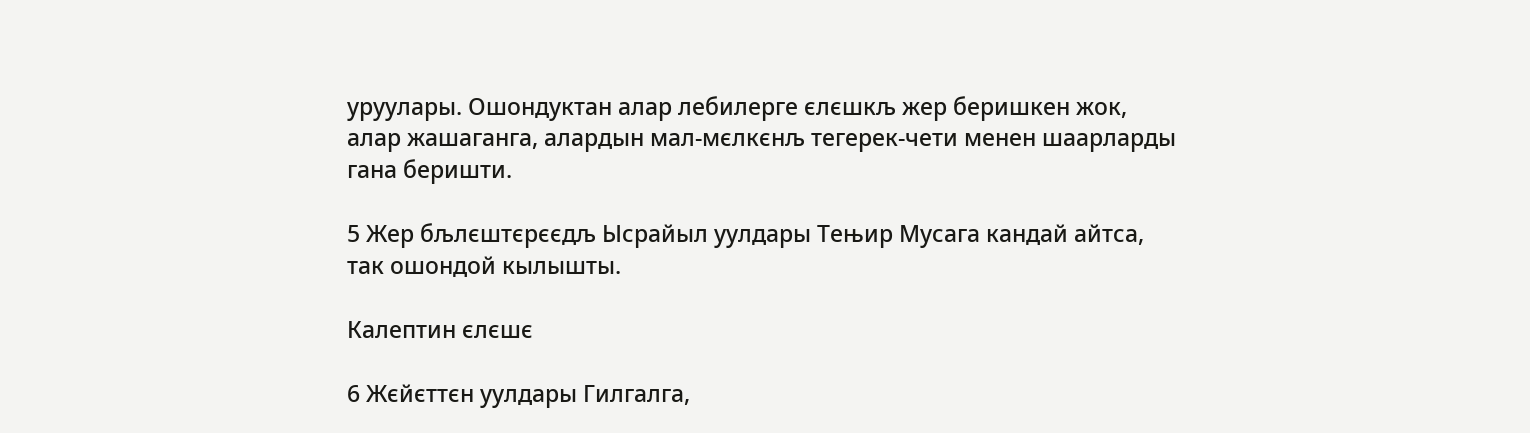уруулары. Ошондуктан алар лебилерге єлєшкљ жер беришкен жок, алар жашаганга, алардын мал-мєлкєнљ тегерек-чети менен шаарларды гана беришти.

5 Жер бљлєштєрєєдљ Ысрайыл уулдары Тењир Мусага кандай айтса, так ошондой кылышты.

Калептин єлєшє

6 Жєйєттєн уулдары Гилгалга,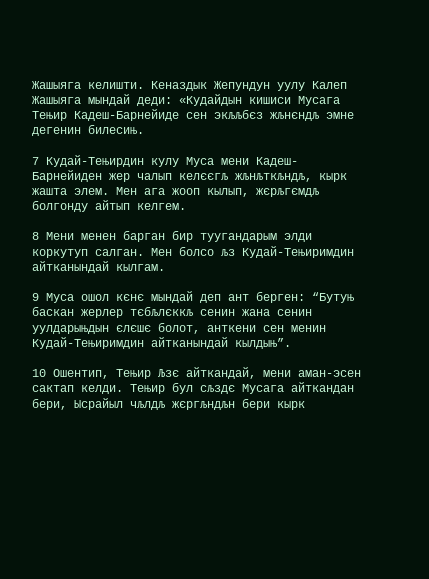Жашыяга келишти. Кеназдык Жепундун уулу Калеп Жашыяга мындай деди: «Кудайдын кишиси Мусага Тењир Кадеш-Барнейиде сен экљљбєз жљнєндљ эмне дегенин билесињ.

7 Кудай-Тењирдин кулу Муса мени Кадеш-Барнейиден жер чалып келєєгљ жљнљткљндљ, кырк жашта элем. Мен ага жооп кылып, жєрљгємдљ болгонду айтып келгем.

8 Мени менен барган бир туугандарым элди коркутуп салган. Мен болсо љз Кудай-Тењиримдин айтканындай кылгам.

9 Муса ошол кєнє мындай деп ант берген: “Бутуњ баскан жерлер тєбљлєккљ сенин жана сенин уулдарыњдын єлєшє болот, анткени сен менин Кудай-Тењиримдин айтканындай кылдыњ”.

10 Ошентип, Тењир Љзє айткандай, мени аман-эсен сактап келди. Тењир бул сљздє Мусага айткандан бери, Ысрайыл чљлдљ жєргљндљн бери кырк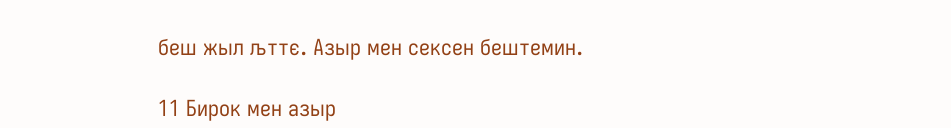беш жыл љттє. Азыр мен сексен бештемин.

11 Бирок мен азыр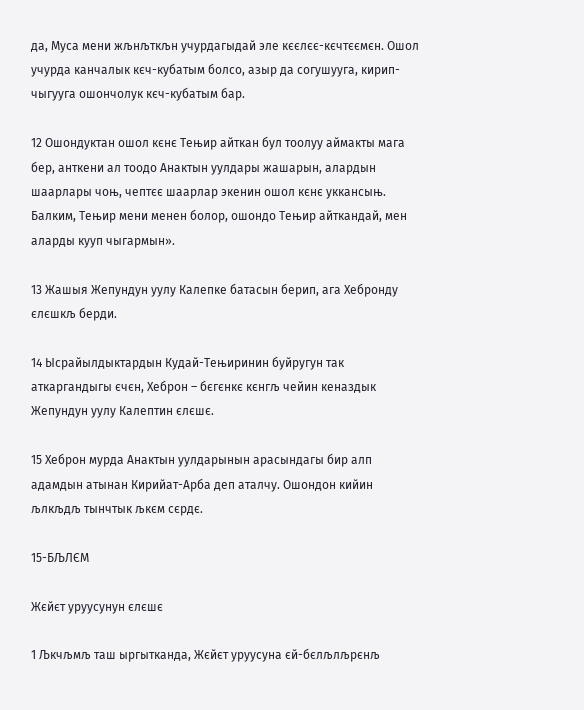да, Муса мени жљнљткљн учурдагыдай эле кєєлєє-кєчтєємєн. Ошол учурда канчалык кєч-кубатым болсо, азыр да согушууга, кирип-чыгууга ошончолук кєч-кубатым бар.

12 Ошондуктан ошол кєнє Тењир айткан бул тоолуу аймакты мага бер, анткени ал тоодо Анактын уулдары жашарын, алардын шаарлары чоњ, чептєє шаарлар экенин ошол кєнє уккансыњ. Балким, Тењир мени менен болор, ошондо Тењир айткандай, мен аларды кууп чыгармын».

13 Жашыя Жепундун уулу Калепке батасын берип, ага Хебронду єлєшкљ берди.

14 Ысрайылдыктардын Кудай-Тењиринин буйругун так аткаргандыгы єчєн, Хеброн – бєгєнкє кєнгљ чейин кеназдык Жепундун уулу Калептин єлєшє.

15 Хеброн мурда Анактын уулдарынын арасындагы бир алп адамдын атынан Кирийат-Арба деп аталчу. Ошондон кийин љлкљдљ тынчтык љкєм сєрдє.

15-БЉЛЄМ

Жєйєт уруусунун єлєшє

1 Љкчљмљ таш ыргытканда, Жєйєт уруусуна єй-бєлљлљрєнљ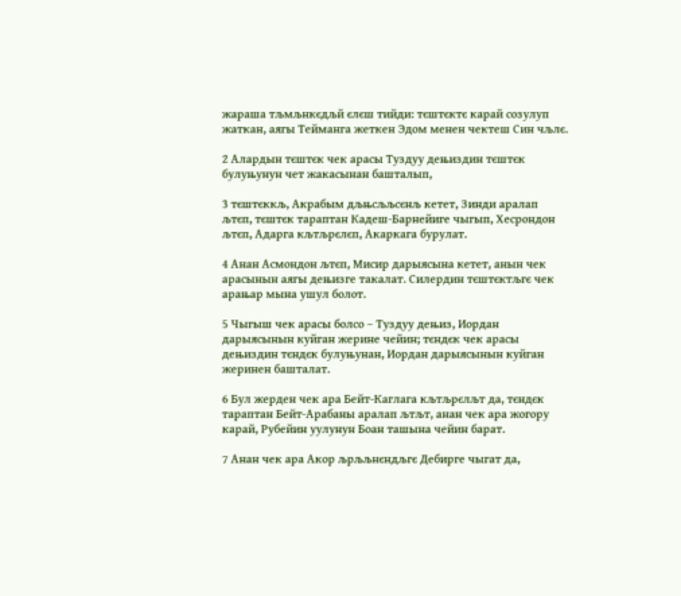жараша тљмљнкєдљй єлєш тийди: тєштєктє карай созулуп жаткан, аягы Тейманга жеткен Эдом менен чектеш Син чљлє.

2 Алардын тєштєк чек арасы Туздуу дењиздин тєштєк булуњунун чет жакасынан башталып,

3 тєштєккљ, Акрабым дљњсљљсєнљ кетет, Зинди аралап љтєп, тєштєк тараптан Кадеш-Барнейиге чыгып, Хесрондон љтєп, Адарга кљтљрєлєп, Акаркага бурулат.

4 Анан Асмондон љтєп, Мисир дарыясына кетет, анын чек арасынын аягы дењизге такалат. Силердин тєштєктљгє чек арањар мына ушул болот.

5 Чыгыш чек арасы болсо – Туздуу дењиз, Иордан дарыясынын куйган жерине чейин; тєндєк чек арасы дењиздин тєндєк булуњунан, Иордан дарыясынын куйган жеринен башталат.

6 Бул жерден чек ара Бейт-Каглага кљтљрєлљт да, тєндєк тараптан Бейт-Арабаны аралап љтљт, анан чек ара жогору карай, Рубейин уулунун Боан ташына чейин барат.

7 Анан чек ара Акор љрљљнєндљгє Дебирге чыгат да,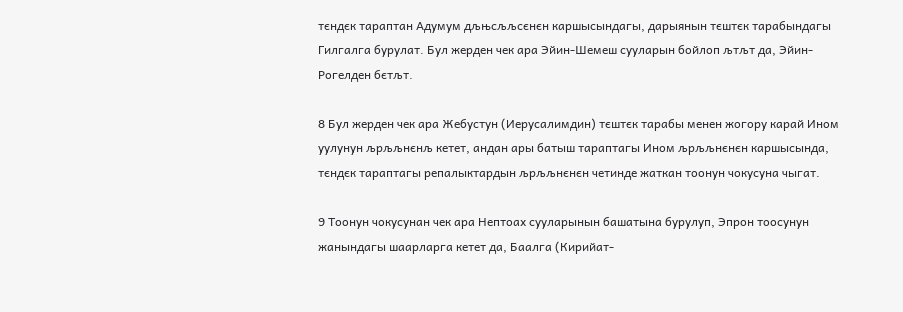тєндєк тараптан Адумум дљњсљљсєнєн каршысындагы, дарыянын тєштєк тарабындагы Гилгалга бурулат. Бул жерден чек ара Эйин-Шемеш сууларын бойлоп љтљт да, Эйин-Рогелден бєтљт.

8 Бул жерден чек ара Жебустун (Иерусалимдин) тєштєк тарабы менен жогору карай Ином уулунун љрљљнєнљ кетет, андан ары батыш тараптагы Ином љрљљнєнєн каршысында, тєндєк тараптагы репалыктардын љрљљнєнєн четинде жаткан тоонун чокусуна чыгат.

9 Тоонун чокусунан чек ара Нептоах сууларынын башатына бурулуп, Эпрон тоосунун жанындагы шаарларга кетет да, Баалга (Кирийат-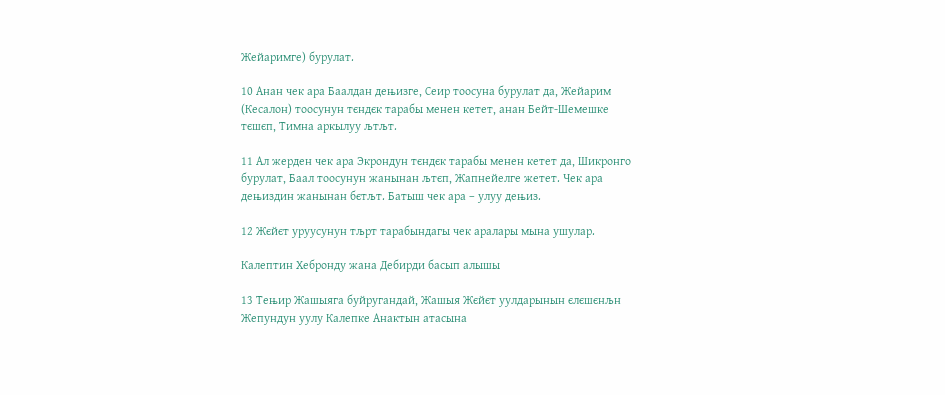Жейаримге) бурулат.

10 Анан чек ара Баалдан дењизге, Сеир тоосуна бурулат да, Жейарим (Кесалон) тоосунун тєндєк тарабы менен кетет, анан Бейт-Шемешке тєшєп, Тимна аркылуу љтљт.

11 Ал жерден чек ара Экрондун тєндєк тарабы менен кетет да, Шикронго бурулат, Баал тоосунун жанынан љтєп, Жапнейелге жетет. Чек ара дењиздин жанынан бєтљт. Батыш чек ара – улуу дењиз.

12 Жєйєт уруусунун тљрт тарабындагы чек аралары мына ушулар.

Калептин Хебронду жана Дебирди басып алышы

13 Тењир Жашыяга буйругандай, Жашыя Жєйєт уулдарынын єлєшєнљн Жепундун уулу Калепке Анактын атасына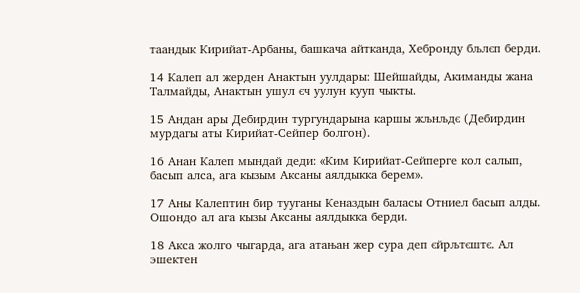таандык Кирийат-Арбаны, башкача айтканда, Хебронду бљлєп берди.

14 Калеп ал жерден Анактын уулдары: Шейшайды, Акиманды жана Талмайды, Анактын ушул єч уулун кууп чыкты.

15 Андан ары Дебирдин тургундарына каршы жљнљдє (Дебирдин мурдагы аты Кирийат-Сейпер болгон).

16 Анан Калеп мындай деди: «Ким Кирийат-Сейперге кол салып, басып алса, ага кызым Аксаны аялдыкка берем».

17 Аны Калептин бир тууганы Кеназдын баласы Отниел басып алды. Ошондо ал ага кызы Аксаны аялдыкка берди.

18 Акса жолго чыгарда, ага атањан жер сура деп єйрљтєштє. Ал эшектен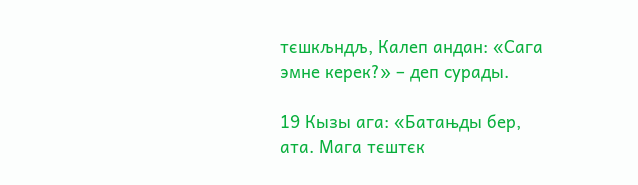тєшкљндљ, Калеп андан: «Сага эмне керек?» – деп сурады.

19 Кызы ага: «Батањды бер, ата. Мага тєштєк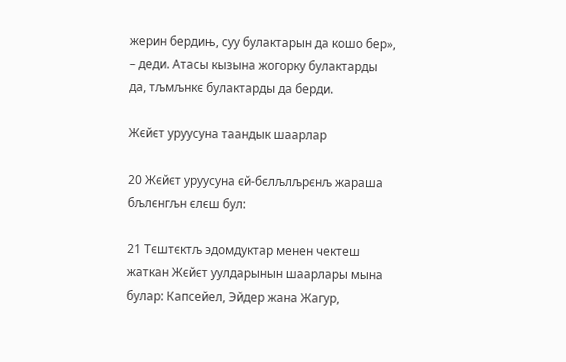жерин бердињ, суу булактарын да кошо бер», – деди. Атасы кызына жогорку булактарды да, тљмљнкє булактарды да берди.

Жєйєт уруусуна таандык шаарлар

20 Жєйєт уруусуна єй-бєлљлљрєнљ жараша бљлєнгљн єлєш бул:

21 Тєштєктљ эдомдуктар менен чектеш жаткан Жєйєт уулдарынын шаарлары мына булар: Капсейел, Эйдер жана Жагур,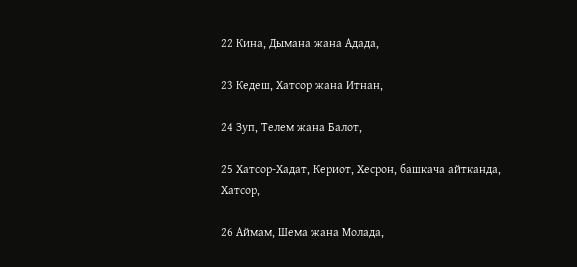22 Кина, Дымана жана Адада,

23 Кедеш, Хатсор жана Итнан,

24 Зуп, Телем жана Балот,

25 Хатсор-Хадат, Кериот, Хесрон, башкача айтканда, Хатсор,

26 Аймам, Шема жана Молада,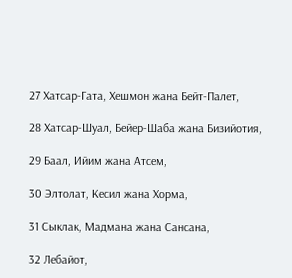27 Хатсар-Гата, Хешмон жана Бейт-Палет,

28 Хатсар-Шуал, Бейер-Шаба жана Бизийотия,

29 Баал, Ийим жана Атсем,

30 Элтолат, Кесил жана Хорма,

31 Сыклак, Мадмана жана Сансана,

32 Лебайот,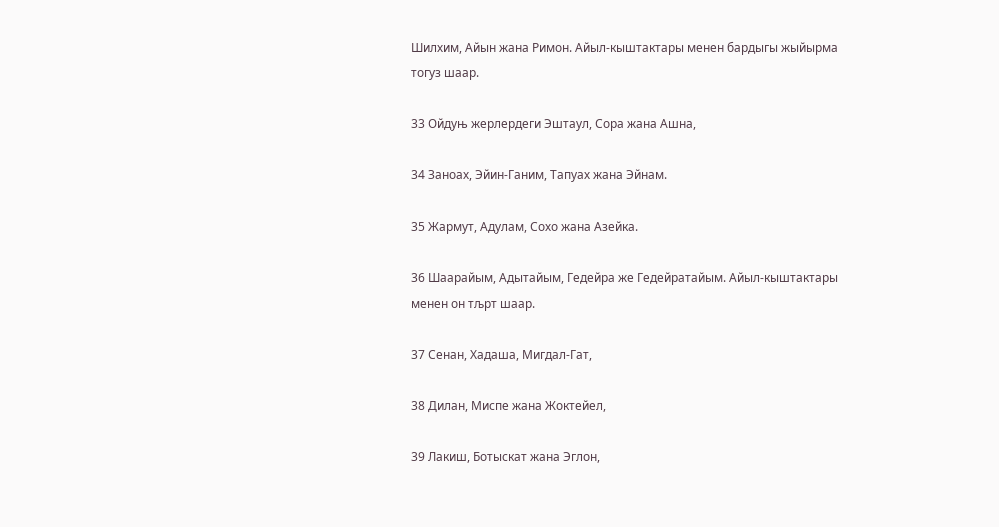Шилхим, Айын жана Римон. Айыл-кыштактары менен бардыгы жыйырма тогуз шаар.

33 Ойдуњ жерлердеги Эштаул, Сора жана Ашна,

34 Заноах, Эйин-Ганим, Тапуах жана Эйнам.

35 Жармут, Адулам, Сохо жана Азейка.

36 Шаарайым, Адытайым, Гедейра же Гедейратайым. Айыл-кыштактары менен он тљрт шаар.

37 Сенан, Хадаша, Мигдал-Гат,

38 Дилан, Миспе жана Жоктейел,

39 Лакиш, Ботыскат жана Эглон,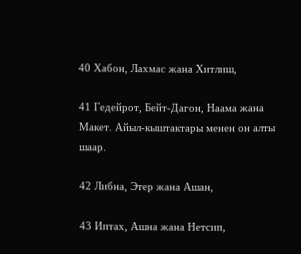40 Хабон, Лахмас жана Хитлиш,

41 Гедейрот, Бейт-Дагон, Наама жана Макет. Айыл-кыштактары менен он алты шаар.

42 Либна, Этер жана Ашан,

43 Иптах, Ашна жана Нетсип,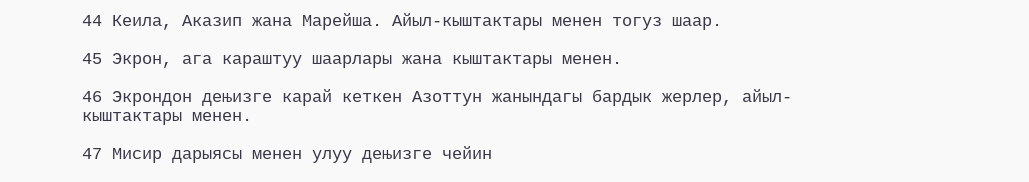44 Кеила, Аказип жана Марейша. Айыл-кыштактары менен тогуз шаар.

45 Экрон, ага караштуу шаарлары жана кыштактары менен.

46 Экрондон дењизге карай кеткен Азоттун жанындагы бардык жерлер, айыл-кыштактары менен.

47 Мисир дарыясы менен улуу дењизге чейин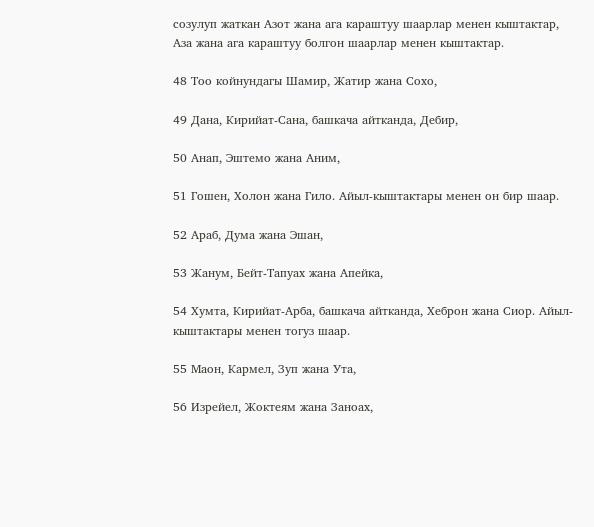созулуп жаткан Азот жана ага караштуу шаарлар менен кыштактар, Аза жана ага караштуу болгон шаарлар менен кыштактар.

48 Тоо койнундагы Шамир, Жатир жана Сохо,

49 Дана, Кирийат-Сана, башкача айтканда, Дебир,

50 Анап, Эштемо жана Аним,

51 Гошен, Холон жана Гило. Айыл-кыштактары менен он бир шаар.

52 Араб, Дума жана Эшан,

53 Жанум, Бейт-Тапуах жана Апейка,

54 Хумта, Кирийат-Арба, башкача айтканда, Хеброн жана Сиор. Айыл-кыштактары менен тогуз шаар.

55 Маон, Кармел, Зуп жана Ута,

56 Изрейел, Жоктеям жана Заноах,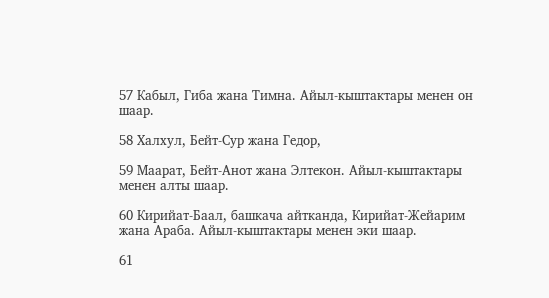57 Кабыл, Гиба жана Тимна. Айыл-кыштактары менен он шаар.

58 Халхул, Бейт-Сур жана Гедор,

59 Маарат, Бейт-Анот жана Элтекон. Айыл-кыштактары менен алты шаар.

60 Кирийат-Баал, башкача айтканда, Кирийат-Жейарим жана Араба. Айыл-кыштактары менен эки шаар.

61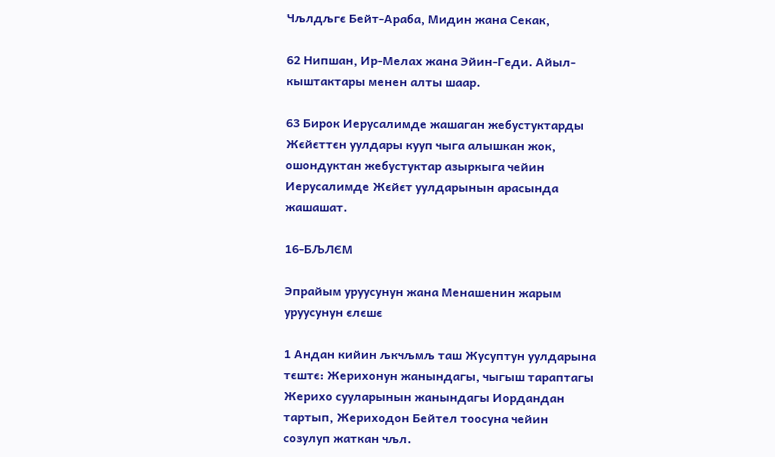Чљлдљгє Бейт-Араба, Мидин жана Секак,

62 Нипшан, Ир-Мелах жана Эйин-Геди. Айыл-кыштактары менен алты шаар.

63 Бирок Иерусалимде жашаган жебустуктарды Жєйєттєн уулдары кууп чыга алышкан жок, ошондуктан жебустуктар азыркыга чейин Иерусалимде Жєйєт уулдарынын арасында жашашат.

16-БЉЛЄМ

Эпрайым уруусунун жана Менашенин жарым уруусунун єлєшє

1 Андан кийин љкчљмљ таш Жусуптун уулдарына тєштє: Жерихонун жанындагы, чыгыш тараптагы Жерихо сууларынын жанындагы Иордандан тартып, Жериходон Бейтел тоосуна чейин созулуп жаткан чљл.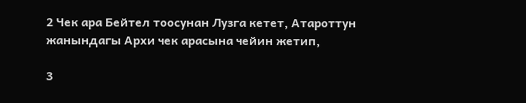2 Чек ара Бейтел тоосунан Лузга кетет, Атароттун жанындагы Архи чек арасына чейин жетип,

3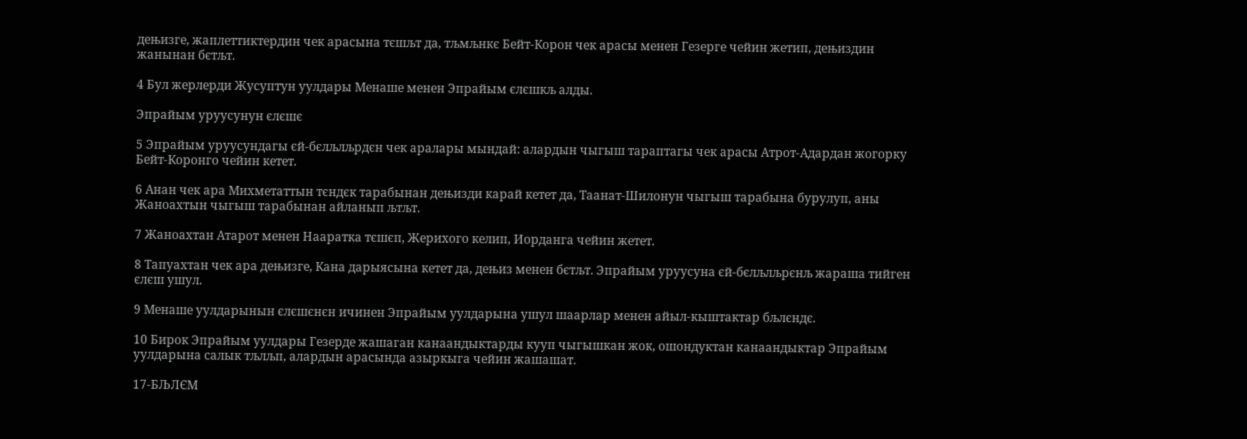дењизге, жаплеттиктердин чек арасына тєшљт да, тљмљнкє Бейт-Корон чек арасы менен Гезерге чейин жетип, дењиздин жанынан бєтљт.

4 Бул жерлерди Жусуптун уулдары Менаше менен Эпрайым єлєшкљ алды.

Эпрайым уруусунун єлєшє

5 Эпрайым уруусундагы єй-бєлљлљрдєн чек аралары мындай: алардын чыгыш тараптагы чек арасы Атрот-Адардан жогорку Бейт-Коронго чейин кетет.

6 Анан чек ара Михметаттын тєндєк тарабынан дењизди карай кетет да, Таанат-Шилонун чыгыш тарабына бурулуп, аны Жаноахтын чыгыш тарабынан айланып љтљт.

7 Жаноахтан Атарот менен Нааратка тєшєп, Жерихого келип, Иорданга чейин жетет.

8 Тапуахтан чек ара дењизге, Кана дарыясына кетет да, дењиз менен бєтљт. Эпрайым уруусуна єй-бєлљлљрєнљ жараша тийген єлєш ушул.

9 Менаше уулдарынын єлєшєнєн ичинен Эпрайым уулдарына ушул шаарлар менен айыл-кыштактар бљлєндє.

10 Бирок Эпрайым уулдары Гезерде жашаган канаандыктарды кууп чыгышкан жок, ошондуктан канаандыктар Эпрайым уулдарына салык тљлљп, алардын арасында азыркыга чейин жашашат.

17-БЉЛЄМ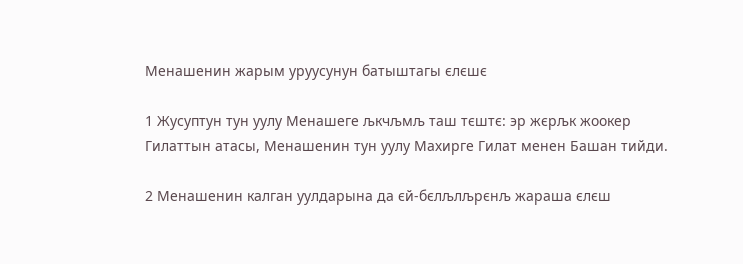Менашенин жарым уруусунун батыштагы єлєшє

1 Жусуптун тун уулу Менашеге љкчљмљ таш тєштє: эр жєрљк жоокер Гилаттын атасы, Менашенин тун уулу Махирге Гилат менен Башан тийди.

2 Менашенин калган уулдарына да єй-бєлљлљрєнљ жараша єлєш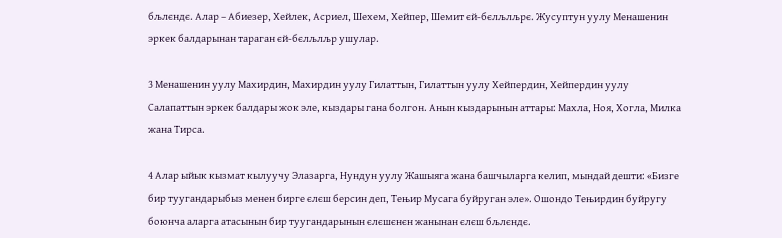бљлєндє. Алар – Абиезер, Хейлек, Асриел, Шехем, Хейпер, Шемит єй-бєлљлљрє. Жусуптун уулу Менашенин эркек балдарынан тараган єй-бєлљлљр ушулар.

3 Менашенин уулу Махирдин, Махирдин уулу Гилаттын, Гилаттын уулу Хейпердин, Хейпердин уулу Салапаттын эркек балдары жок эле, кыздары гана болгон. Анын кыздарынын аттары: Махла, Ноя, Хогла, Милка жана Тирса.

4 Алар ыйык кызмат кылуучу Элазарга, Нундун уулу Жашыяга жана башчыларга келип, мындай дешти: «Бизге бир туугандарыбыз менен бирге єлєш берсин деп, Тењир Мусага буйруган эле». Ошондо Тењирдин буйругу боюнча аларга атасынын бир туугандарынын єлєшєнєн жанынан єлєш бљлєндє.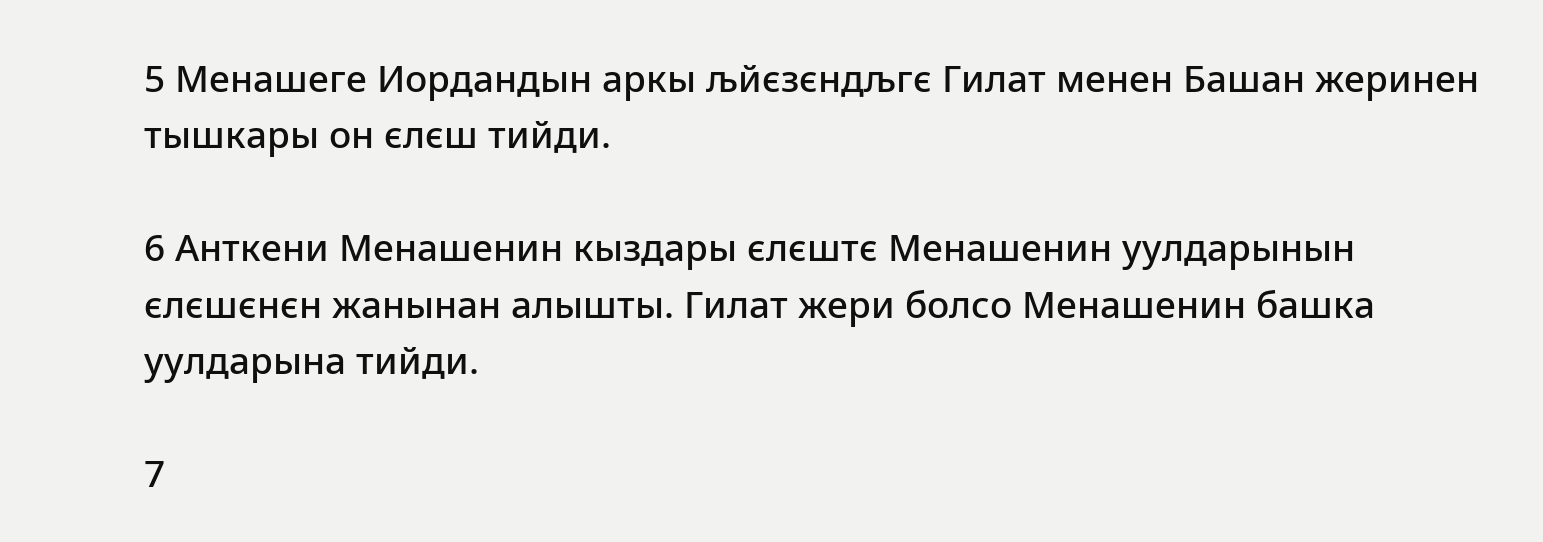5 Менашеге Иордандын аркы љйєзєндљгє Гилат менен Башан жеринен тышкары он єлєш тийди.

6 Анткени Менашенин кыздары єлєштє Менашенин уулдарынын єлєшєнєн жанынан алышты. Гилат жери болсо Менашенин башка уулдарына тийди.

7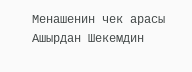Менашенин чек арасы Ашырдан Шекемдин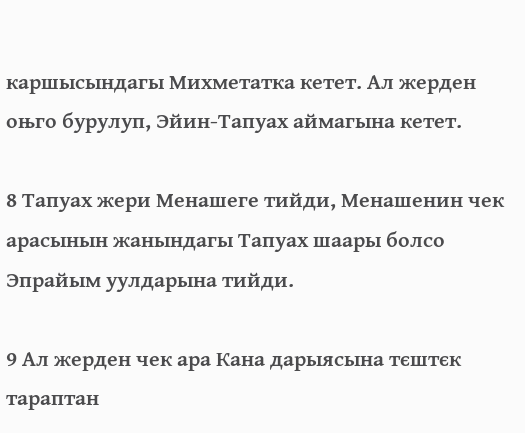каршысындагы Михметатка кетет. Ал жерден оњго бурулуп, Эйин-Тапуах аймагына кетет.

8 Тапуах жери Менашеге тийди, Менашенин чек арасынын жанындагы Тапуах шаары болсо Эпрайым уулдарына тийди.

9 Ал жерден чек ара Кана дарыясына тєштєк тараптан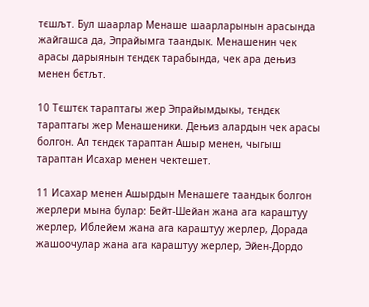тєшљт. Бул шаарлар Менаше шаарларынын арасында жайгашса да, Эпрайымга таандык. Менашенин чек арасы дарыянын тєндєк тарабында, чек ара дењиз менен бєтљт.

10 Тєштєк тараптагы жер Эпрайымдыкы, тєндєк тараптагы жер Менашеники. Дењиз алардын чек арасы болгон. Ал тєндєк тараптан Ашыр менен, чыгыш тараптан Исахар менен чектешет.

11 Исахар менен Ашырдын Менашеге таандык болгон жерлери мына булар: Бейт-Шейан жана ага караштуу жерлер, Иблейем жана ага караштуу жерлер, Дорада жашоочулар жана ага караштуу жерлер, Эйен-Дордо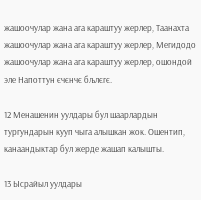жашоочулар жана ага караштуу жерлер, Таанахта жашоочулар жана ага караштуу жерлер, Мегидодо жашоочулар жана ага караштуу жерлер, ошондой эле Напоттун єчєнчє бљлєгє.

12 Менашенин уулдары бул шаарлардын тургундарын кууп чыга алышкан жок. Ошентип, канаандыктар бул жерде жашап калышты.

13 Ысрайыл уулдары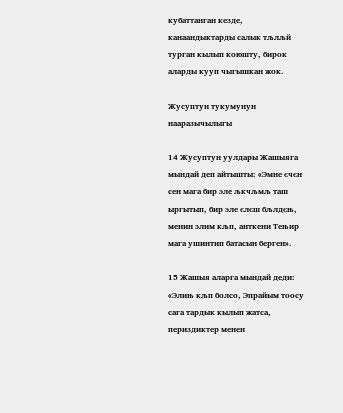кубаттанган кезде, канаандыктарды салык тљлљй турган кылып коюшту, бирок аларды кууп чыгышкан жок.

Жусуптун тукумунун нааразычылыгы

14 Жусуптун уулдары Жашыяга мындай деп айтышты: «Эмне єчєн сен мага бир эле љкчљмљ таш ыргытып, бир эле єлєш бљлдєњ, менин элим кљп, анткени Тењир мага ушинтип батасын берген».

15 Жашыя аларга мындай деди: «Элињ кљп болсо, Эпрайым тоосу сага тардык кылып жатса, периздиктер менен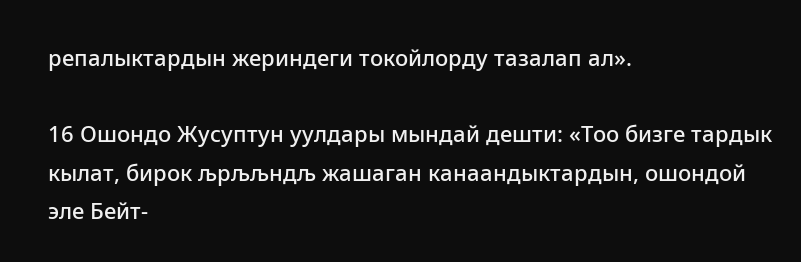репалыктардын жериндеги токойлорду тазалап ал».

16 Ошондо Жусуптун уулдары мындай дешти: «Тоо бизге тардык кылат, бирок љрљљндљ жашаган канаандыктардын, ошондой эле Бейт-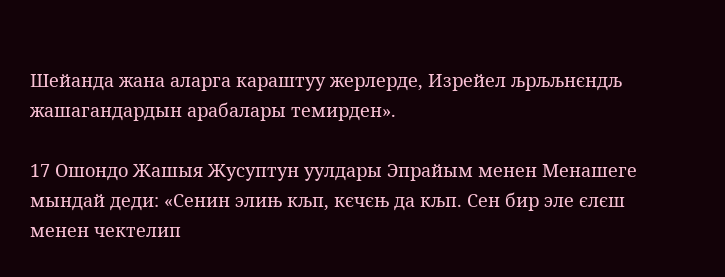Шейанда жана аларга караштуу жерлерде, Изрейел љрљљнєндљ жашагандардын арабалары темирден».

17 Ошондо Жашыя Жусуптун уулдары Эпрайым менен Менашеге мындай деди: «Сенин элињ кљп, кєчєњ да кљп. Сен бир эле єлєш менен чектелип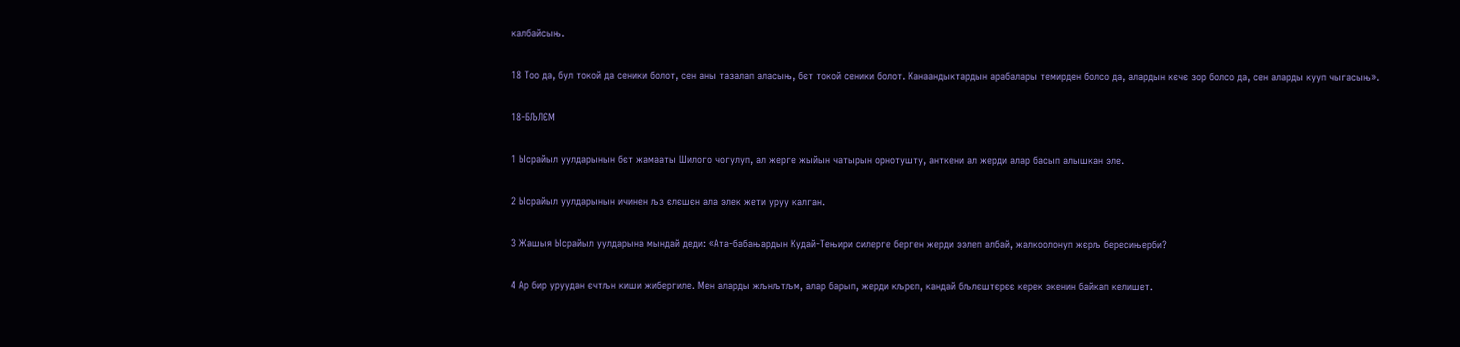калбайсыњ.

18 Тоо да, бул токой да сеники болот, сен аны тазалап аласыњ, бєт токой сеники болот. Канаандыктардын арабалары темирден болсо да, алардын кєчє зор болсо да, сен аларды кууп чыгасыњ».

18-БЉЛЄМ

1 Ысрайыл уулдарынын бєт жамааты Шилого чогулуп, ал жерге жыйын чатырын орнотушту, анткени ал жерди алар басып алышкан эле.

2 Ысрайыл уулдарынын ичинен љз єлєшєн ала элек жети уруу калган.

3 Жашыя Ысрайыл уулдарына мындай деди: «Ата-бабањардын Кудай-Тењири силерге берген жерди ээлеп албай, жалкоолонуп жєрљ бересињерби?

4 Ар бир уруудан єчтљн киши жибергиле. Мен аларды жљнљтљм, алар барып, жерди кљрєп, кандай бљлєштєрєє керек экенин байкап келишет.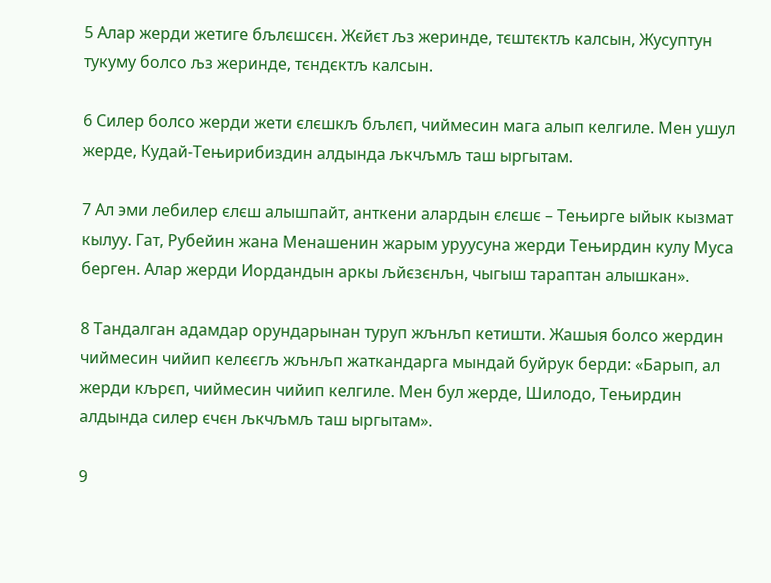5 Алар жерди жетиге бљлєшсєн. Жєйєт љз жеринде, тєштєктљ калсын, Жусуптун тукуму болсо љз жеринде, тєндєктљ калсын.

6 Силер болсо жерди жети єлєшкљ бљлєп, чиймесин мага алып келгиле. Мен ушул жерде, Кудай-Тењирибиздин алдында љкчљмљ таш ыргытам.

7 Ал эми лебилер єлєш алышпайт, анткени алардын єлєшє – Тењирге ыйык кызмат кылуу. Гат, Рубейин жана Менашенин жарым уруусуна жерди Тењирдин кулу Муса берген. Алар жерди Иордандын аркы љйєзєнљн, чыгыш тараптан алышкан».

8 Тандалган адамдар орундарынан туруп жљнљп кетишти. Жашыя болсо жердин чиймесин чийип келєєгљ жљнљп жаткандарга мындай буйрук берди: «Барып, ал жерди кљрєп, чиймесин чийип келгиле. Мен бул жерде, Шилодо, Тењирдин алдында силер єчєн љкчљмљ таш ыргытам».

9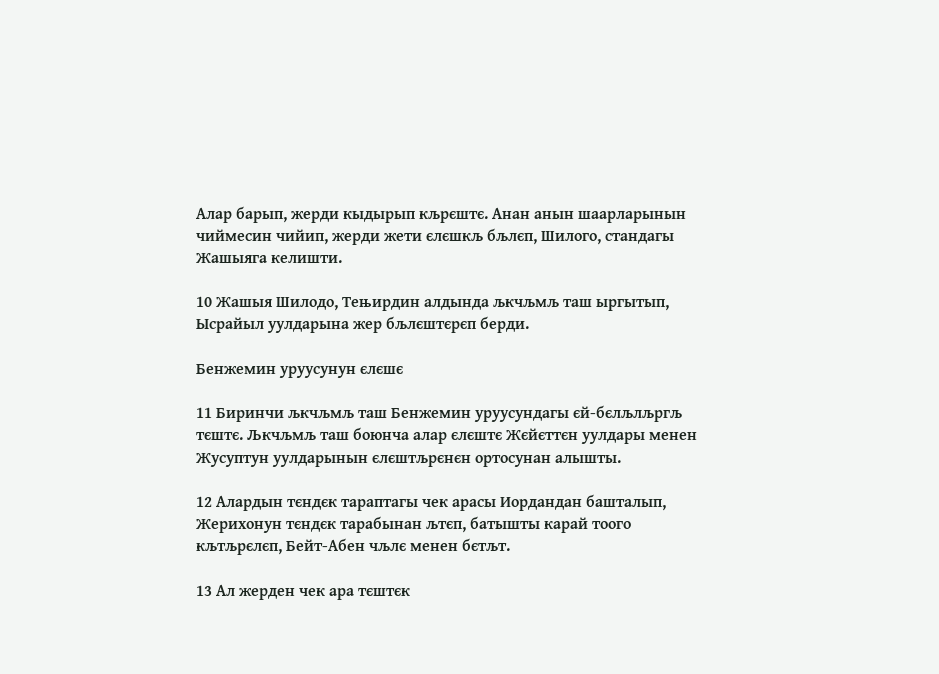Алар барып, жерди кыдырып кљрєштє. Анан анын шаарларынын чиймесин чийип, жерди жети єлєшкљ бљлєп, Шилого, стандагы Жашыяга келишти.

10 Жашыя Шилодо, Тењирдин алдында љкчљмљ таш ыргытып, Ысрайыл уулдарына жер бљлєштєрєп берди.

Бенжемин уруусунун єлєшє

11 Биринчи љкчљмљ таш Бенжемин уруусундагы єй-бєлљлљргљ тєштє. Љкчљмљ таш боюнча алар єлєштє Жєйєттєн уулдары менен Жусуптун уулдарынын єлєштљрєнєн ортосунан алышты.

12 Алардын тєндєк тараптагы чек арасы Иордандан башталып, Жерихонун тєндєк тарабынан љтєп, батышты карай тоого кљтљрєлєп, Бейт-Абен чљлє менен бєтљт.

13 Ал жерден чек ара тєштєк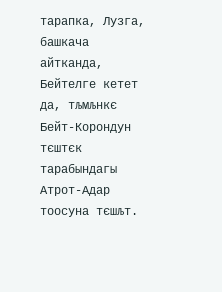тарапка, Лузга, башкача айтканда, Бейтелге кетет да, тљмљнкє Бейт-Корондун тєштєк тарабындагы Атрот-Адар тоосуна тєшљт.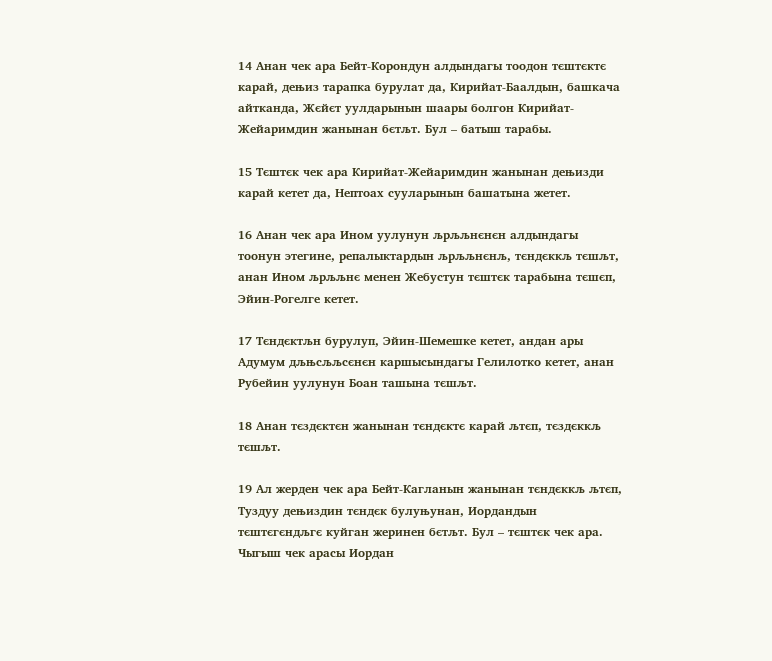14 Анан чек ара Бейт-Корондун алдындагы тоодон тєштєктє карай, дењиз тарапка бурулат да, Кирийат-Баалдын, башкача айтканда, Жєйєт уулдарынын шаары болгон Кирийат-Жейаримдин жанынан бєтљт. Бул – батыш тарабы.

15 Тєштєк чек ара Кирийат-Жейаримдин жанынан дењизди карай кетет да, Нептоах сууларынын башатына жетет.

16 Анан чек ара Ином уулунун љрљљнєнєн алдындагы тоонун этегине, репалыктардын љрљљнєнљ, тєндєккљ тєшљт, анан Ином љрљљнє менен Жебустун тєштєк тарабына тєшєп, Эйин-Рогелге кетет.

17 Тєндєктљн бурулуп, Эйин-Шемешке кетет, андан ары Адумум дљњсљљсєнєн каршысындагы Гелилотко кетет, анан Рубейин уулунун Боан ташына тєшљт.

18 Анан тєздєктєн жанынан тєндєктє карай љтєп, тєздєккљ тєшљт.

19 Ал жерден чек ара Бейт-Кагланын жанынан тєндєккљ љтєп, Туздуу дењиздин тєндєк булуњунан, Иордандын тєштєгєндљгє куйган жеринен бєтљт. Бул – тєштєк чек ара. Чыгыш чек арасы Иордан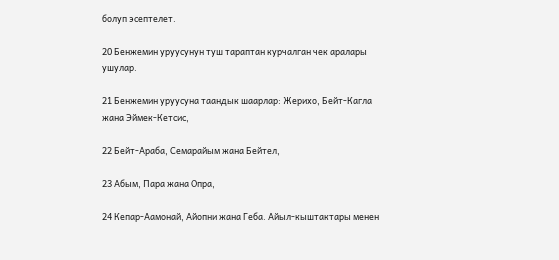болуп эсептелет.

20 Бенжемин уруусунун туш тараптан курчалган чек аралары ушулар.

21 Бенжемин уруусуна таандык шаарлар: Жерихо, Бейт-Кагла жана Эймек-Кетсис,

22 Бейт-Араба, Семарайым жана Бейтел,

23 Абым, Пара жана Опра,

24 Кепар-Аамонай, Айопни жана Геба. Айыл-кыштактары менен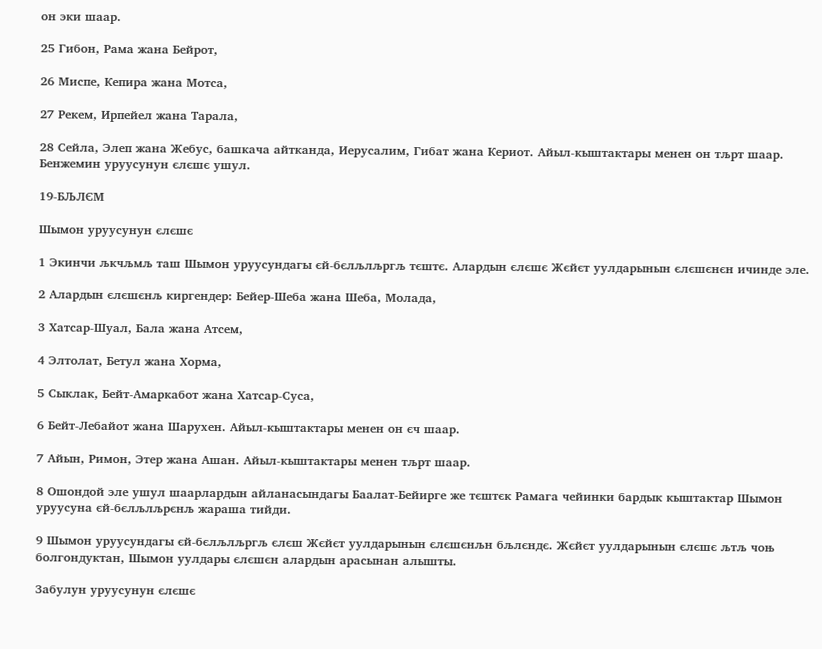он эки шаар.

25 Гибон, Рама жана Бейрот,

26 Миспе, Кепира жана Мотса,

27 Рекем, Ирпейел жана Тарала,

28 Сейла, Элеп жана Жебус, башкача айтканда, Иерусалим, Гибат жана Кериот. Айыл-кыштактары менен он тљрт шаар. Бенжемин уруусунун єлєшє ушул.

19-БЉЛЄМ

Шымон уруусунун єлєшє

1 Экинчи љкчљмљ таш Шымон уруусундагы єй-бєлљлљргљ тєштє. Алардын єлєшє Жєйєт уулдарынын єлєшєнєн ичинде эле.

2 Алардын єлєшєнљ киргендер: Бейер-Шеба жана Шеба, Молада,

3 Хатсар-Шуал, Бала жана Атсем,

4 Элтолат, Бетул жана Хорма,

5 Сыклак, Бейт-Амаркабот жана Хатсар-Суса,

6 Бейт-Лебайот жана Шарухен. Айыл-кыштактары менен он єч шаар.

7 Айын, Римон, Этер жана Ашан. Айыл-кыштактары менен тљрт шаар.

8 Ошондой эле ушул шаарлардын айланасындагы Баалат-Бейирге же тєштєк Рамага чейинки бардык кыштактар Шымон уруусуна єй-бєлљлљрєнљ жараша тийди.

9 Шымон уруусундагы єй-бєлљлљргљ єлєш Жєйєт уулдарынын єлєшєнљн бљлєндє. Жєйєт уулдарынын єлєшє љтљ чоњ болгондуктан, Шымон уулдары єлєшєн алардын арасынан алышты.

Забулун уруусунун єлєшє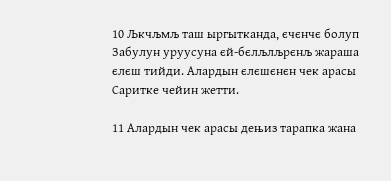10 Љкчљмљ таш ыргытканда, єчєнчє болуп Забулун уруусуна єй-бєлљлљрєнљ жараша єлєш тийди. Алардын єлєшєнєн чек арасы Саритке чейин жетти.

11 Алардын чек арасы дењиз тарапка жана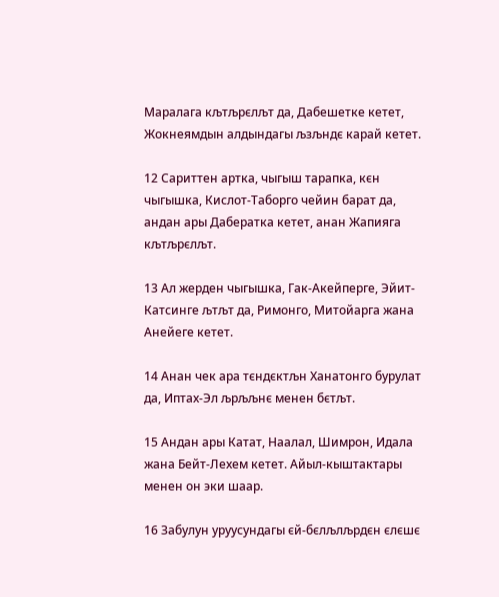Маралага кљтљрєлљт да, Дабешетке кетет, Жокнеямдын алдындагы љзљндє карай кетет.

12 Сариттен артка, чыгыш тарапка, кєн чыгышка, Кислот-Таборго чейин барат да, андан ары Дабератка кетет, анан Жапияга кљтљрєлљт.

13 Ал жерден чыгышка, Гак-Акейперге, Эйит-Катсинге љтљт да, Римонго, Митойарга жана Анейеге кетет.

14 Анан чек ара тєндєктљн Ханатонго бурулат да, Иптах-Эл љрљљнє менен бєтљт.

15 Андан ары Катат, Наалал, Шимрон, Идала жана Бейт-Лехем кетет. Айыл-кыштактары менен он эки шаар.

16 Забулун уруусундагы єй-бєлљлљрдєн єлєшє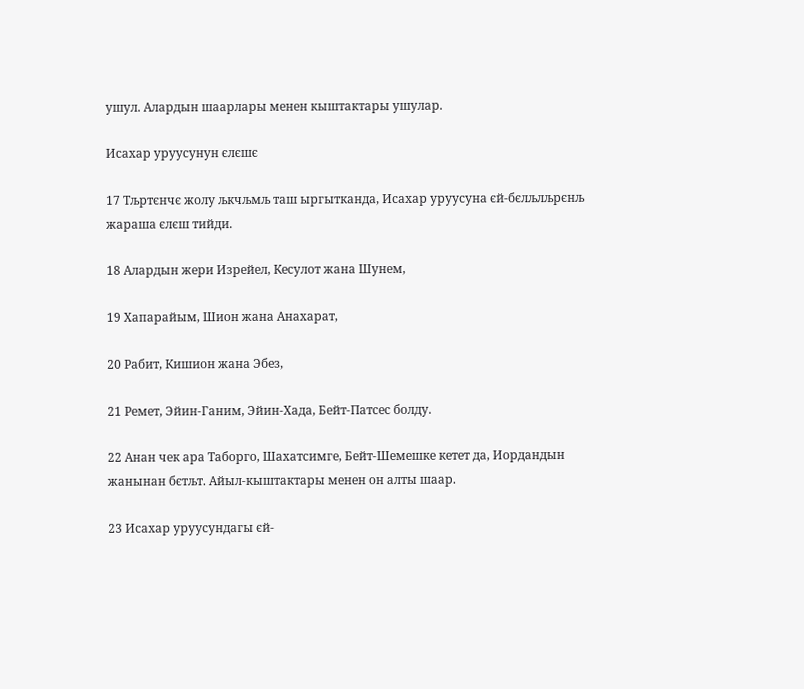ушул. Алардын шаарлары менен кыштактары ушулар.

Исахар уруусунун єлєшє

17 Тљртєнчє жолу љкчљмљ таш ыргытканда, Исахар уруусуна єй-бєлљлљрєнљ жараша єлєш тийди.

18 Алардын жери Изрейел, Кесулот жана Шунем,

19 Хапарайым, Шион жана Анахарат,

20 Рабит, Кишион жана Эбез,

21 Ремет, Эйин-Ганим, Эйин-Хада, Бейт-Патсес болду.

22 Анан чек ара Таборго, Шахатсимге, Бейт-Шемешке кетет да, Иордандын жанынан бєтљт. Айыл-кыштактары менен он алты шаар.

23 Исахар уруусундагы єй-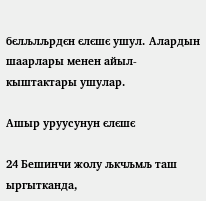бєлљлљрдєн єлєшє ушул. Алардын шаарлары менен айыл-кыштактары ушулар.

Ашыр уруусунун єлєшє

24 Бешинчи жолу љкчљмљ таш ыргытканда,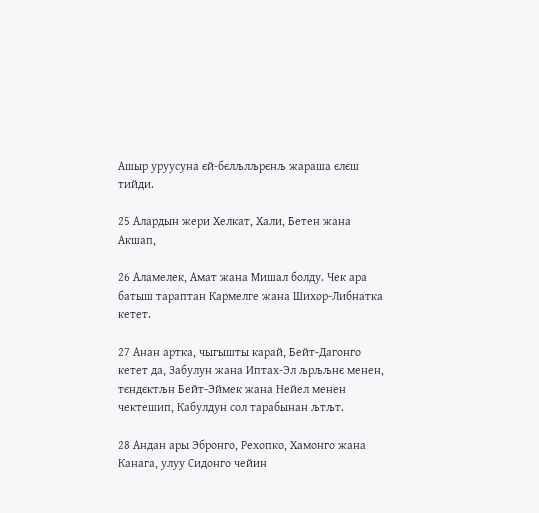Ашыр уруусуна єй-бєлљлљрєнљ жараша єлєш тийди.

25 Алардын жери Хелкат, Хали, Бетен жана Акшап,

26 Аламелек, Амат жана Мишал болду. Чек ара батыш тараптан Кармелге жана Шихор-Либнатка кетет.

27 Анан артка, чыгышты карай, Бейт-Дагонго кетет да, Забулун жана Иптах-Эл љрљљнє менен, тєндєктљн Бейт-Эймек жана Нейел менен чектешип, Кабулдун сол тарабынан љтљт.

28 Андан ары Эбронго, Рехопко, Хамонго жана Канага, улуу Сидонго чейин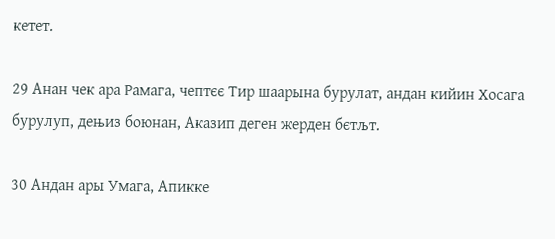кетет.

29 Анан чек ара Рамага, чептєє Тир шаарына бурулат, андан кийин Хосага бурулуп, дењиз боюнан, Аказип деген жерден бєтљт.

30 Андан ары Умага, Апикке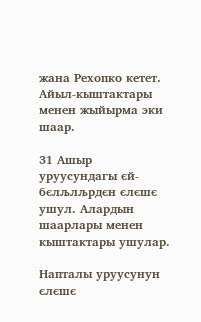жана Рехопко кетет. Айыл-кыштактары менен жыйырма эки шаар.

31 Ашыр уруусундагы єй-бєлљлљрдєн єлєшє ушул. Алардын шаарлары менен кыштактары ушулар.

Напталы уруусунун єлєшє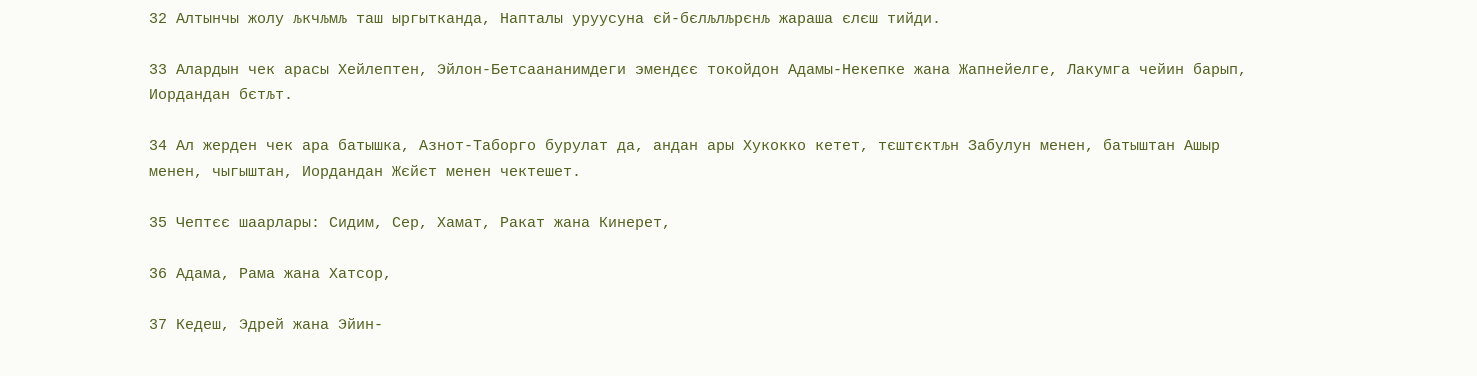32 Алтынчы жолу љкчљмљ таш ыргытканда, Напталы уруусуна єй-бєлљлљрєнљ жараша єлєш тийди.

33 Алардын чек арасы Хейлептен, Эйлон-Бетсаананимдеги эмендєє токойдон Адамы-Некепке жана Жапнейелге, Лакумга чейин барып, Иордандан бєтљт.

34 Ал жерден чек ара батышка, Азнот-Таборго бурулат да, андан ары Хукокко кетет, тєштєктљн Забулун менен, батыштан Ашыр менен, чыгыштан, Иордандан Жєйєт менен чектешет.

35 Чептєє шаарлары: Сидим, Сер, Хамат, Ракат жана Кинерет,

36 Адама, Рама жана Хатсор,

37 Кедеш, Эдрей жана Эйин-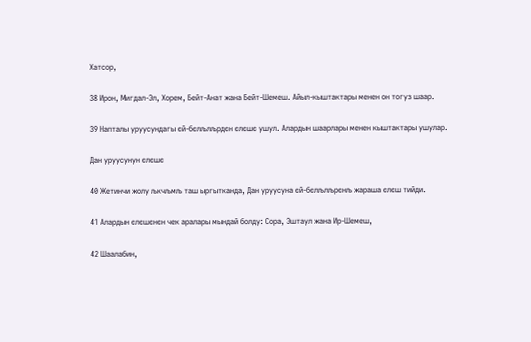Хатсор,

38 Ирон, Мигдал-Эл, Хорем, Бейт-Анат жана Бейт-Шемеш. Айыл-кыштактары менен он тогуз шаар.

39 Напталы уруусундагы єй-бєлљлљрдєн єлєшє ушул. Алардын шаарлары менен кыштактары ушулар.

Дан уруусунун єлєшє

40 Жетинчи жолу љкчљмљ таш ыргытканда, Дан уруусуна єй-бєлљлљрєнљ жараша єлєш тийди.

41 Алардын єлєшєнєн чек аралары мындай болду: Сора, Эштаул жана Ир-Шемеш,

42 Шаалабин,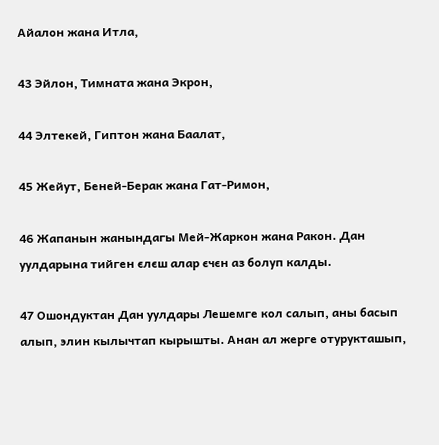Айалон жана Итла,

43 Эйлон, Тимната жана Экрон,

44 Элтекей, Гиптон жана Баалат,

45 Жейут, Беней-Берак жана Гат-Римон,

46 Жапанын жанындагы Мей-Жаркон жана Ракон. Дан уулдарына тийген єлєш алар єчєн аз болуп калды.

47 Ошондуктан Дан уулдары Лешемге кол салып, аны басып алып, элин кылычтап кырышты. Анан ал жерге отурукташып,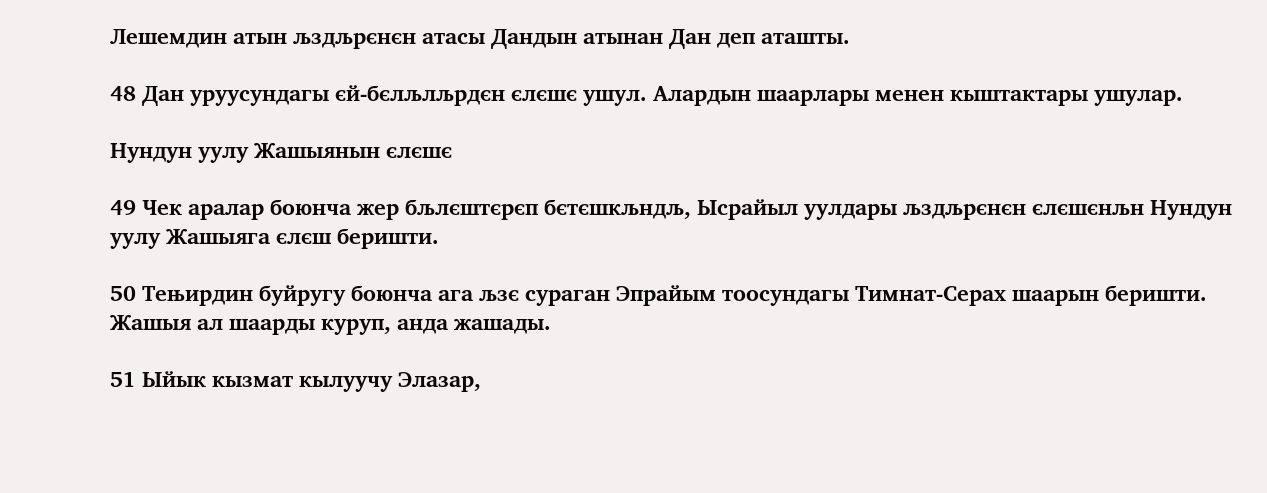Лешемдин атын љздљрєнєн атасы Дандын атынан Дан деп аташты.

48 Дан уруусундагы єй-бєлљлљрдєн єлєшє ушул. Алардын шаарлары менен кыштактары ушулар.

Нундун уулу Жашыянын єлєшє

49 Чек аралар боюнча жер бљлєштєрєп бєтєшкљндљ, Ысрайыл уулдары љздљрєнєн єлєшєнљн Нундун уулу Жашыяга єлєш беришти.

50 Тењирдин буйругу боюнча ага љзє сураган Эпрайым тоосундагы Тимнат-Серах шаарын беришти. Жашыя ал шаарды куруп, анда жашады.

51 Ыйык кызмат кылуучу Элазар,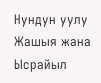Нундун уулу Жашыя жана Ысрайыл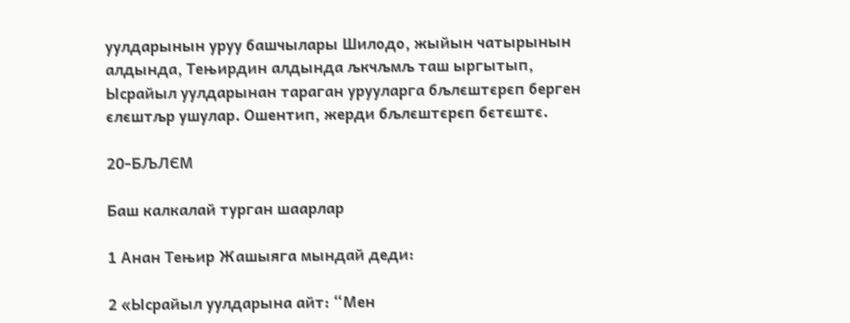уулдарынын уруу башчылары Шилодо, жыйын чатырынын алдында, Тењирдин алдында љкчљмљ таш ыргытып, Ысрайыл уулдарынан тараган урууларга бљлєштєрєп берген єлєштљр ушулар. Ошентип, жерди бљлєштєрєп бєтєштє.

20-БЉЛЄМ

Баш калкалай турган шаарлар

1 Анан Тењир Жашыяга мындай деди:

2 «Ысрайыл уулдарына айт: “Мен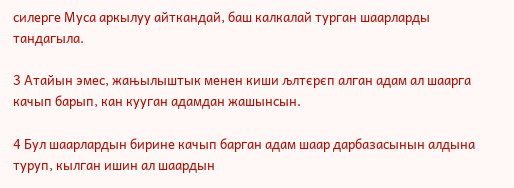силерге Муса аркылуу айткандай, баш калкалай турган шаарларды тандагыла.

3 Атайын эмес, жањылыштык менен киши љлтєрєп алган адам ал шаарга качып барып, кан кууган адамдан жашынсын.

4 Бул шаарлардын бирине качып барган адам шаар дарбазасынын алдына туруп, кылган ишин ал шаардын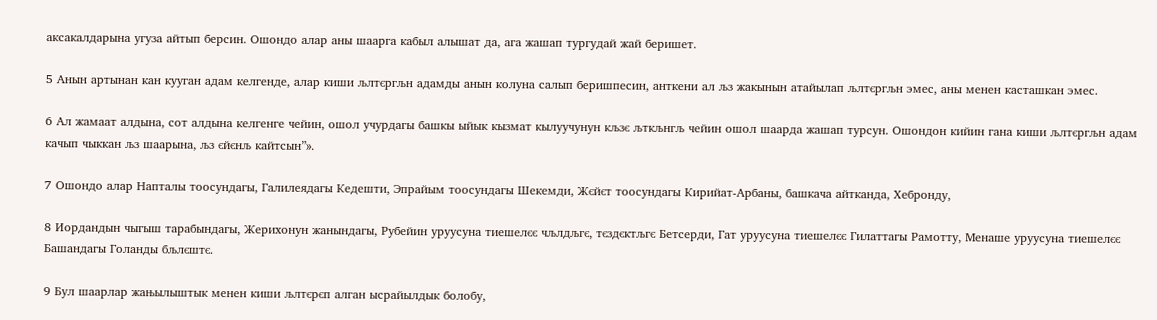аксакалдарына угуза айтып берсин. Ошондо алар аны шаарга кабыл алышат да, ага жашап тургудай жай беришет.

5 Анын артынан кан кууган адам келгенде, алар киши љлтєргљн адамды анын колуна салып беришпесин, анткени ал љз жакынын атайылап љлтєргљн эмес, аны менен касташкан эмес.

6 Ал жамаат алдына, сот алдына келгенге чейин, ошол учурдагы башкы ыйык кызмат кылуучунун кљзє љткљнгљ чейин ошол шаарда жашап турсун. Ошондон кийин гана киши љлтєргљн адам качып чыккан љз шаарына, љз єйєнљ кайтсын”».

7 Ошондо алар Напталы тоосундагы, Галилеядагы Кедешти, Эпрайым тоосундагы Шекемди, Жєйєт тоосундагы Кирийат-Арбаны, башкача айтканда, Хебронду,

8 Иордандын чыгыш тарабындагы, Жерихонун жанындагы, Рубейин уруусуна тиешелєє чљлдљгє, тєздєктљгє Бетсерди, Гат уруусуна тиешелєє Гилаттагы Рамотту, Менаше уруусуна тиешелєє Башандагы Голанды бљлєштє.

9 Бул шаарлар жањылыштык менен киши љлтєрєп алган ысрайылдык болобу,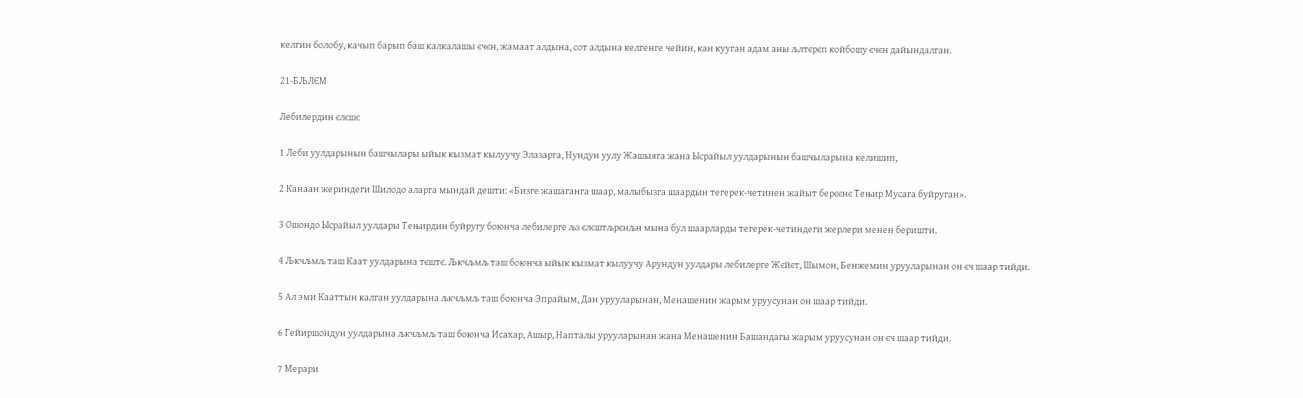келгин болобу, качып барып баш калкалашы єчєн, жамаат алдына, сот алдына келгенге чейин, кан кууган адам аны љлтєрєп койбошу єчєн дайындалган.

21-БЉЛЄМ

Лебилердин єлєшє

1 Леби уулдарынын башчылары ыйык кызмат кылуучу Элазарга, Нундун уулу Жашыяга жана Ысрайыл уулдарынын башчыларына келишип,

2 Канаан жериндеги Шилодо аларга мындай дешти: «Бизге жашаганга шаар, малыбызга шаардын тегерек-четинен жайыт берєєнє Тењир Мусага буйруган».

3 Ошондо Ысрайыл уулдары Тењирдин буйругу боюнча лебилерге љз єлєштљрєнљн мына бул шаарларды тегерек-четиндеги жерлери менен беришти.

4 Љкчљмљ таш Каат уулдарына тєштє. Љкчљмљ таш боюнча ыйык кызмат кылуучу Арундун уулдары лебилерге Жєйєт, Шымон, Бенжемин урууларынан он єч шаар тийди.

5 Ал эми Кааттын калган уулдарына љкчљмљ таш боюнча Эпрайым, Дан урууларынан, Менашенин жарым уруусунан он шаар тийди.

6 Гейиршондун уулдарына љкчљмљ таш боюнча Исахар, Ашыр, Напталы урууларынан жана Менашенин Башандагы жарым уруусунан он єч шаар тийди.

7 Мерари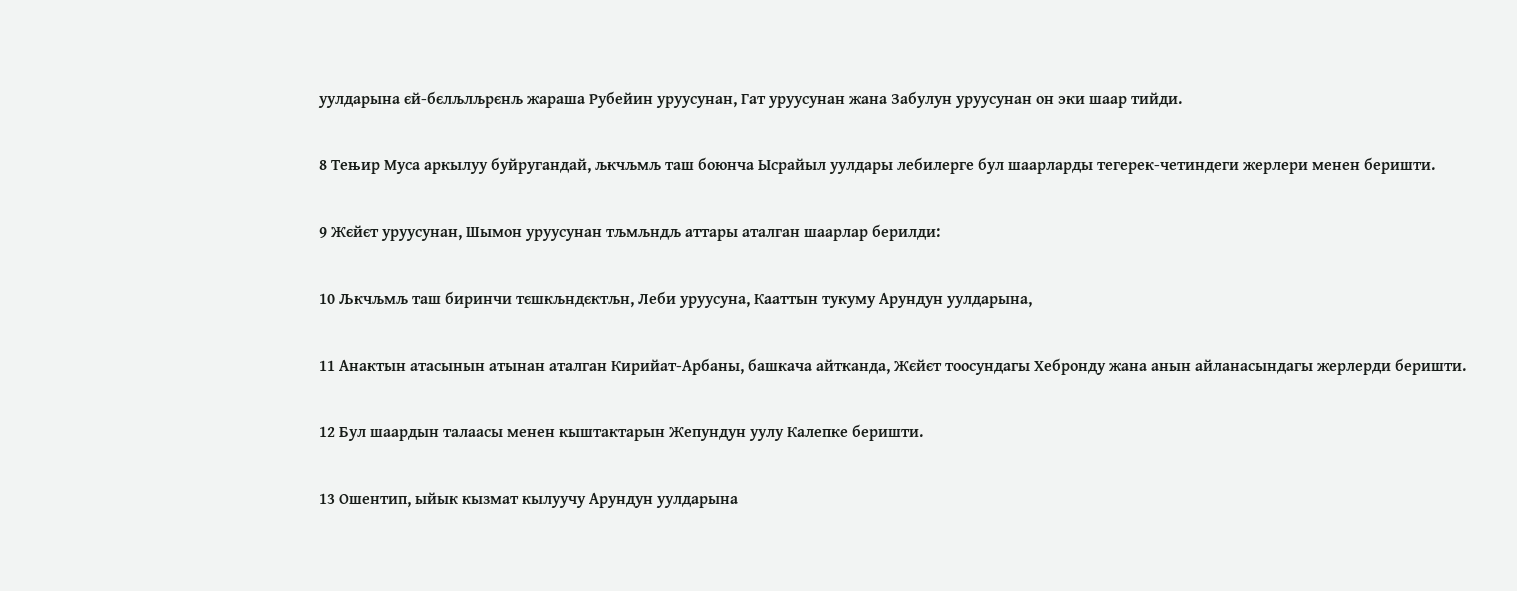уулдарына єй-бєлљлљрєнљ жараша Рубейин уруусунан, Гат уруусунан жана Забулун уруусунан он эки шаар тийди.

8 Тењир Муса аркылуу буйругандай, љкчљмљ таш боюнча Ысрайыл уулдары лебилерге бул шаарларды тегерек-четиндеги жерлери менен беришти.

9 Жєйєт уруусунан, Шымон уруусунан тљмљндљ аттары аталган шаарлар берилди:

10 Љкчљмљ таш биринчи тєшкљндєктљн, Леби уруусуна, Кааттын тукуму Арундун уулдарына,

11 Анактын атасынын атынан аталган Кирийат-Арбаны, башкача айтканда, Жєйєт тоосундагы Хебронду жана анын айланасындагы жерлерди беришти.

12 Бул шаардын талаасы менен кыштактарын Жепундун уулу Калепке беришти.

13 Ошентип, ыйык кызмат кылуучу Арундун уулдарына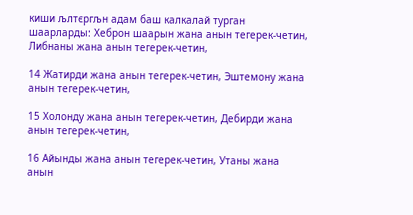киши љлтєргљн адам баш калкалай турган шаарларды: Хеброн шаарын жана анын тегерек-четин, Либнаны жана анын тегерек-четин,

14 Жатирди жана анын тегерек-четин, Эштемону жана анын тегерек-четин,

15 Холонду жана анын тегерек-четин, Дебирди жана анын тегерек-четин,

16 Айынды жана анын тегерек-четин, Утаны жана анын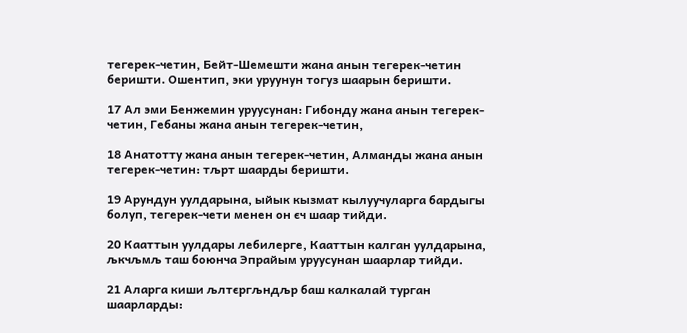тегерек-четин, Бейт-Шемешти жана анын тегерек-четин беришти. Ошентип, эки уруунун тогуз шаарын беришти.

17 Ал эми Бенжемин уруусунан: Гибонду жана анын тегерек-четин, Гебаны жана анын тегерек-четин,

18 Анатотту жана анын тегерек-четин, Алманды жана анын тегерек-четин: тљрт шаарды беришти.

19 Арундун уулдарына, ыйык кызмат кылуучуларга бардыгы болуп, тегерек-чети менен он єч шаар тийди.

20 Кааттын уулдары лебилерге, Кааттын калган уулдарына, љкчљмљ таш боюнча Эпрайым уруусунан шаарлар тийди.

21 Аларга киши љлтєргљндљр баш калкалай турган шаарларды: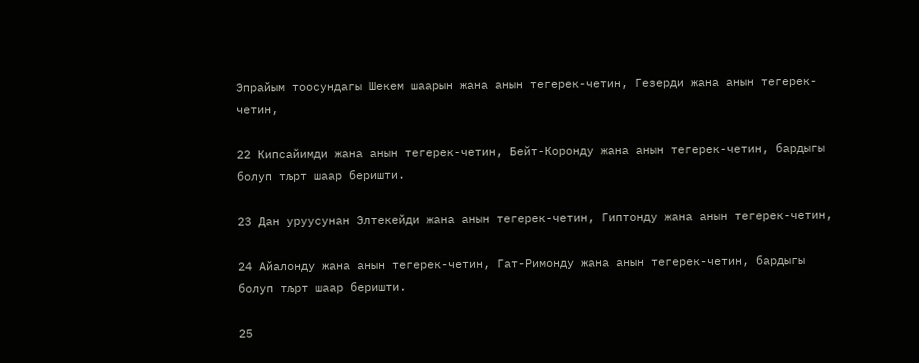Эпрайым тоосундагы Шекем шаарын жана анын тегерек-четин, Гезерди жана анын тегерек-четин,

22 Кипсайимди жана анын тегерек-четин, Бейт-Коронду жана анын тегерек-четин, бардыгы болуп тљрт шаар беришти.

23 Дан уруусунан Элтекейди жана анын тегерек-четин, Гиптонду жана анын тегерек-четин,

24 Айалонду жана анын тегерек-четин, Гат-Римонду жана анын тегерек-четин, бардыгы болуп тљрт шаар беришти.

25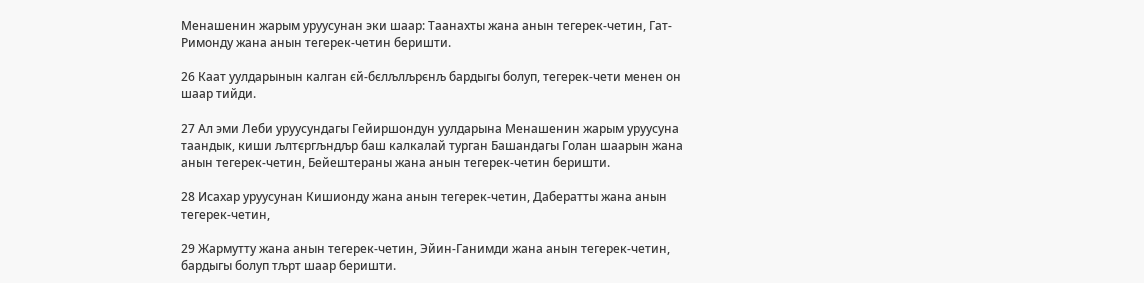Менашенин жарым уруусунан эки шаар: Таанахты жана анын тегерек-четин, Гат-Римонду жана анын тегерек-четин беришти.

26 Каат уулдарынын калган єй-бєлљлљрєнљ бардыгы болуп, тегерек-чети менен он шаар тийди.

27 Ал эми Леби уруусундагы Гейиршондун уулдарына Менашенин жарым уруусуна таандык, киши љлтєргљндљр баш калкалай турган Башандагы Голан шаарын жана анын тегерек-четин, Бейештераны жана анын тегерек-четин беришти.

28 Исахар уруусунан Кишионду жана анын тегерек-четин, Дабератты жана анын тегерек-четин,

29 Жармутту жана анын тегерек-четин, Эйин-Ганимди жана анын тегерек-четин, бардыгы болуп тљрт шаар беришти.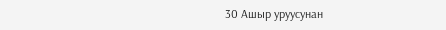30 Ашыр уруусунан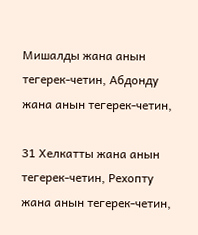Мишалды жана анын тегерек-четин, Абдонду жана анын тегерек-четин,

31 Хелкатты жана анын тегерек-четин, Рехопту жана анын тегерек-четин,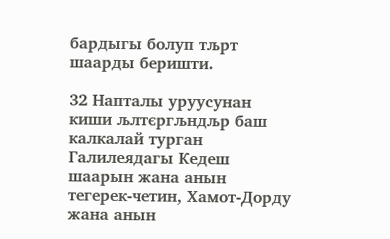бардыгы болуп тљрт шаарды беришти.

32 Напталы уруусунан киши љлтєргљндљр баш калкалай турган Галилеядагы Кедеш шаарын жана анын тегерек-четин, Хамот-Дорду жана анын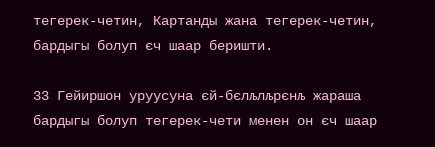тегерек-четин, Картанды жана тегерек-четин, бардыгы болуп єч шаар беришти.

33 Гейиршон уруусуна єй-бєлљлљрєнљ жараша бардыгы болуп тегерек-чети менен он єч шаар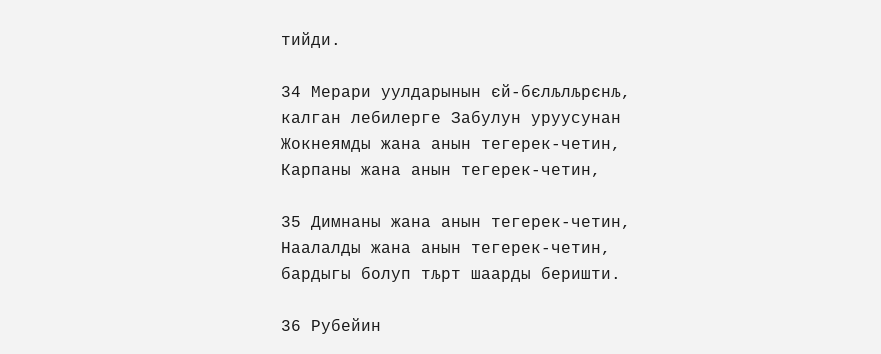тийди.

34 Мерари уулдарынын єй-бєлљлљрєнљ, калган лебилерге Забулун уруусунан Жокнеямды жана анын тегерек-четин, Карпаны жана анын тегерек-четин,

35 Димнаны жана анын тегерек-четин, Наалалды жана анын тегерек-четин, бардыгы болуп тљрт шаарды беришти.

36 Рубейин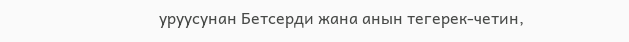уруусунан Бетсерди жана анын тегерек-четин,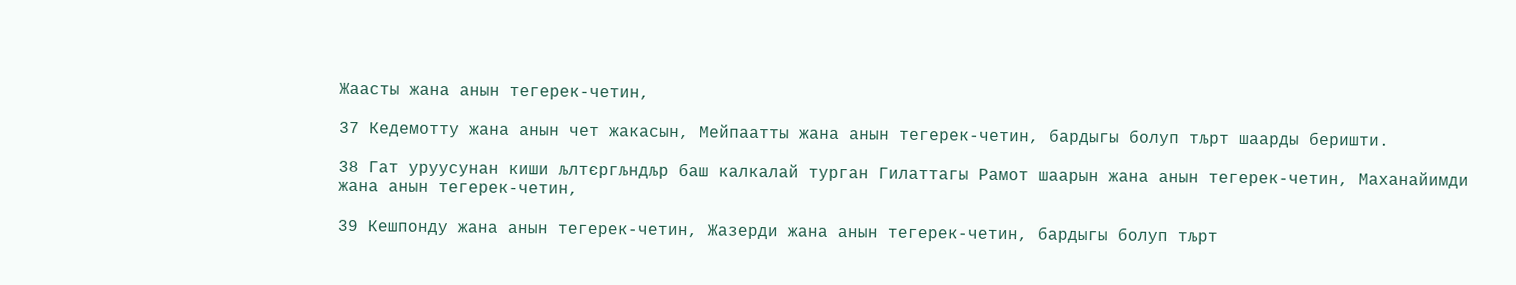Жаасты жана анын тегерек-четин,

37 Кедемотту жана анын чет жакасын, Мейпаатты жана анын тегерек-четин, бардыгы болуп тљрт шаарды беришти.

38 Гат уруусунан киши љлтєргљндљр баш калкалай турган Гилаттагы Рамот шаарын жана анын тегерек-четин, Маханайимди жана анын тегерек-четин,

39 Кешпонду жана анын тегерек-четин, Жазерди жана анын тегерек-четин, бардыгы болуп тљрт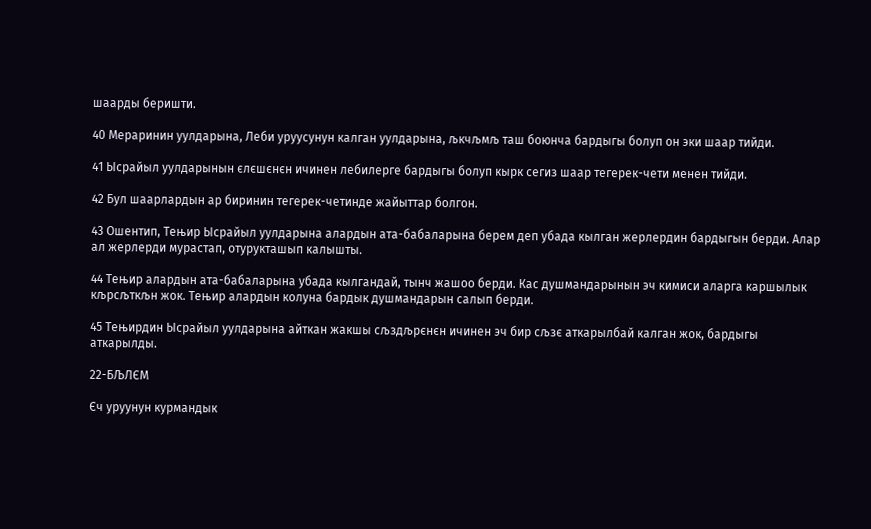шаарды беришти.

40 Мераринин уулдарына, Леби уруусунун калган уулдарына, љкчљмљ таш боюнча бардыгы болуп он эки шаар тийди.

41 Ысрайыл уулдарынын єлєшєнєн ичинен лебилерге бардыгы болуп кырк сегиз шаар тегерек-чети менен тийди.

42 Бул шаарлардын ар биринин тегерек-четинде жайыттар болгон.

43 Ошентип, Тењир Ысрайыл уулдарына алардын ата-бабаларына берем деп убада кылган жерлердин бардыгын берди. Алар ал жерлерди мурастап, отурукташып калышты.

44 Тењир алардын ата-бабаларына убада кылгандай, тынч жашоо берди. Кас душмандарынын эч кимиси аларга каршылык кљрсљткљн жок. Тењир алардын колуна бардык душмандарын салып берди.

45 Тењирдин Ысрайыл уулдарына айткан жакшы сљздљрєнєн ичинен эч бир сљзє аткарылбай калган жок, бардыгы аткарылды.

22-БЉЛЄМ

Єч уруунун курмандык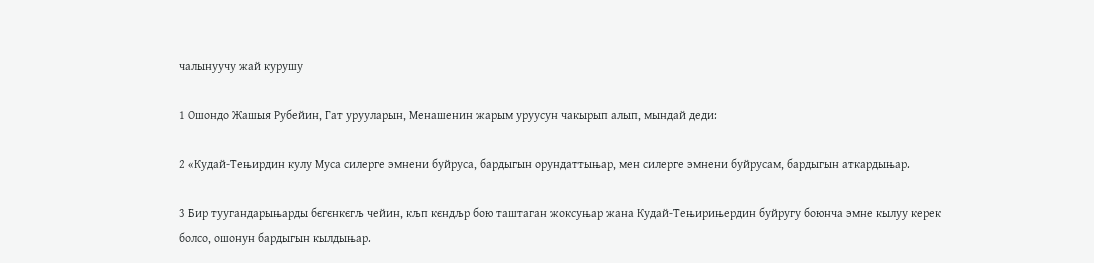чалынуучу жай курушу

1 Ошондо Жашыя Рубейин, Гат урууларын, Менашенин жарым уруусун чакырып алып, мындай деди:

2 «Кудай-Тењирдин кулу Муса силерге эмнени буйруса, бардыгын орундаттыњар, мен силерге эмнени буйрусам, бардыгын аткардыњар.

3 Бир туугандарыњарды бєгєнкєгљ чейин, кљп кєндљр бою таштаган жоксуњар жана Кудай-Тењирињердин буйругу боюнча эмне кылуу керек болсо, ошонун бардыгын кылдыњар.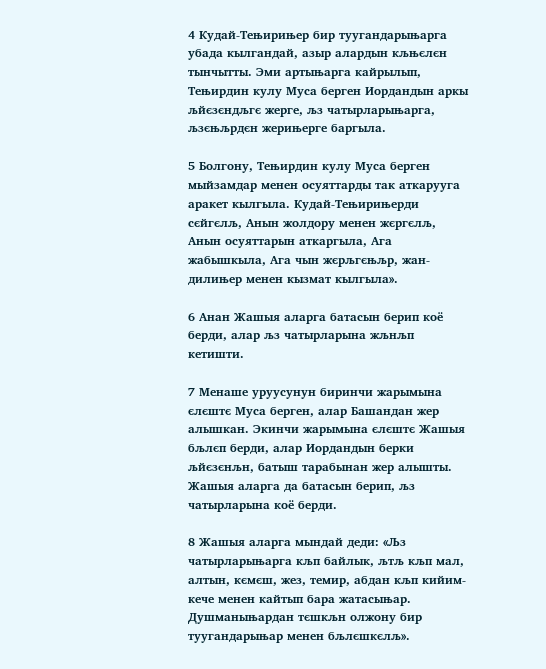4 Кудай-Тењирињер бир туугандарыњарга убада кылгандай, азыр алардын кљњєлєн тынчытты. Эми артыњарга кайрылып, Тењирдин кулу Муса берген Иордандын аркы љйєзєндљгє жерге, љз чатырларыњарга, љзєњљрдєн жерињерге баргыла.

5 Болгону, Тењирдин кулу Муса берген мыйзамдар менен осуяттарды так аткарууга аракет кылгыла. Кудай-Тењирињерди сєйгєлљ, Анын жолдору менен жєргєлљ, Анын осуяттарын аткаргыла, Ага жабышкыла, Ага чын жєрљгєњљр, жан-дилињер менен кызмат кылгыла».

6 Анан Жашыя аларга батасын берип коё берди, алар љз чатырларына жљнљп кетишти.

7 Менаше уруусунун биринчи жарымына єлєштє Муса берген, алар Башандан жер алышкан. Экинчи жарымына єлєштє Жашыя бљлєп берди, алар Иордандын берки љйєзєнљн, батыш тарабынан жер алышты. Жашыя аларга да батасын берип, љз чатырларына коё берди.

8 Жашыя аларга мындай деди: «Љз чатырларыњарга кљп байлык, љтљ кљп мал, алтын, кємєш, жез, темир, абдан кљп кийим-кече менен кайтып бара жатасыњар. Душманыњардан тєшкљн олжону бир туугандарыњар менен бљлєшкєлљ».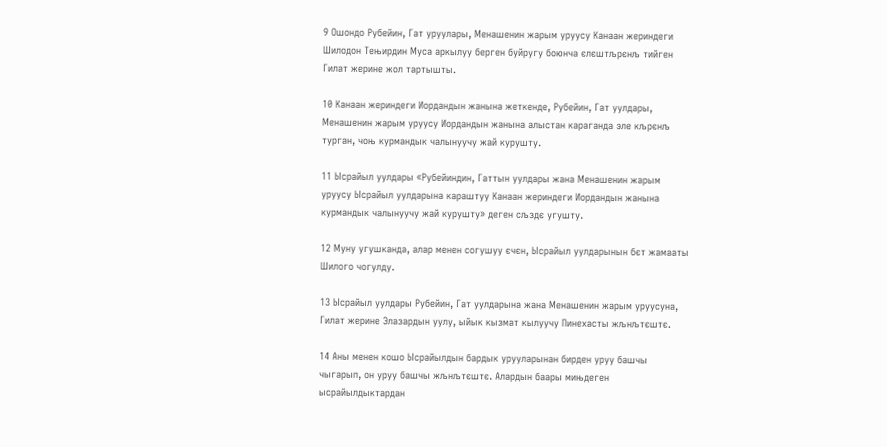9 Ошондо Рубейин, Гат уруулары, Менашенин жарым уруусу Канаан жериндеги Шилодон Тењирдин Муса аркылуу берген буйругу боюнча єлєштљрєнљ тийген Гилат жерине жол тартышты.

10 Канаан жериндеги Иордандын жанына жеткенде, Рубейин, Гат уулдары, Менашенин жарым уруусу Иордандын жанына алыстан караганда эле кљрєнљ турган, чоњ курмандык чалынуучу жай курушту.

11 Ысрайыл уулдары «Рубейиндин, Гаттын уулдары жана Менашенин жарым уруусу Ысрайыл уулдарына караштуу Канаан жериндеги Иордандын жанына курмандык чалынуучу жай курушту» деген сљздє угушту.

12 Муну угушканда, алар менен согушуу єчєн, Ысрайыл уулдарынын бєт жамааты Шилого чогулду.

13 Ысрайыл уулдары Рубейин, Гат уулдарына жана Менашенин жарым уруусуна, Гилат жерине Элазардын уулу, ыйык кызмат кылуучу Пинехасты жљнљтєштє.

14 Аны менен кошо Ысрайылдын бардык урууларынан бирден уруу башчы чыгарып, он уруу башчы жљнљтєштє. Алардын баары мињдеген ысрайылдыктардан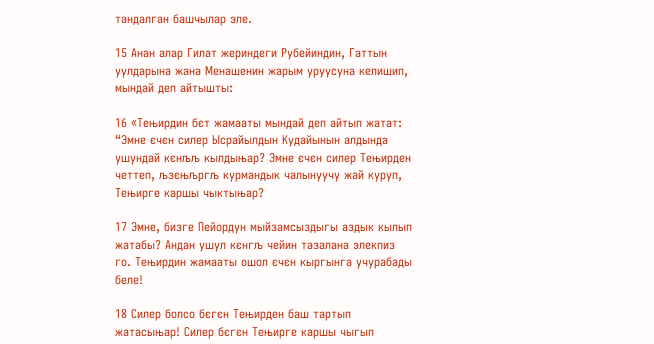тандалган башчылар эле.

15 Анан алар Гилат жериндеги Рубейиндин, Гаттын уулдарына жана Менашенин жарым уруусуна келишип, мындай деп айтышты:

16 «Тењирдин бєт жамааты мындай деп айтып жатат: “Эмне єчєн силер Ысрайылдын Кудайынын алдында ушундай кєнљљ кылдыњар? Эмне єчєн силер Тењирден четтеп, љзєњљргљ курмандык чалынуучу жай куруп, Тењирге каршы чыктыњар?

17 Эмне, бизге Пейордун мыйзамсыздыгы аздык кылып жатабы? Андан ушул кєнгљ чейин тазалана элекпиз го. Тењирдин жамааты ошол єчєн кыргынга учурабады беле!

18 Силер болсо бєгєн Тењирден баш тартып жатасыњар! Силер бєгєн Тењирге каршы чыгып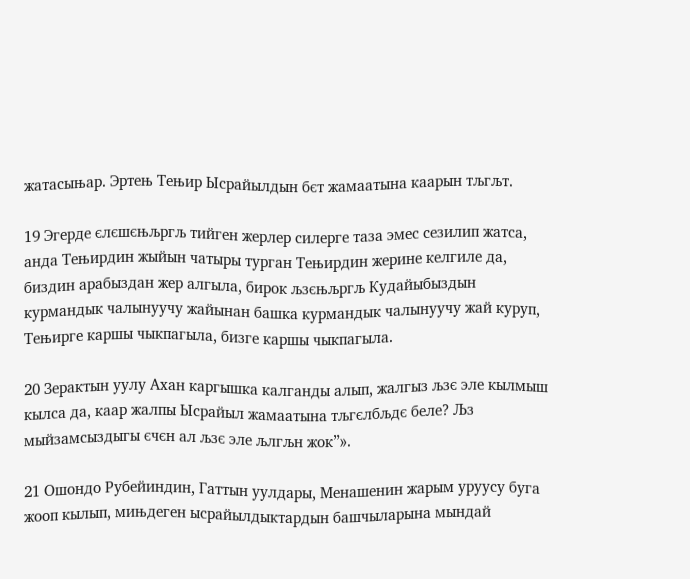жатасыњар. Эртењ Тењир Ысрайылдын бєт жамаатына каарын тљгљт.

19 Эгерде єлєшєњљргљ тийген жерлер силерге таза эмес сезилип жатса, анда Тењирдин жыйын чатыры турган Тењирдин жерине келгиле да, биздин арабыздан жер алгыла, бирок љзєњљргљ Кудайыбыздын курмандык чалынуучу жайынан башка курмандык чалынуучу жай куруп, Тењирге каршы чыкпагыла, бизге каршы чыкпагыла.

20 Зерактын уулу Ахан каргышка калганды алып, жалгыз љзє эле кылмыш кылса да, каар жалпы Ысрайыл жамаатына тљгєлбљдє беле? Љз мыйзамсыздыгы єчєн ал љзє эле љлгљн жок”».

21 Ошондо Рубейиндин, Гаттын уулдары, Менашенин жарым уруусу буга жооп кылып, мињдеген ысрайылдыктардын башчыларына мындай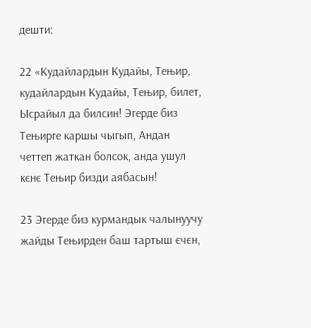дешти:

22 «Кудайлардын Кудайы, Тењир, кудайлардын Кудайы, Тењир, билет, Ысрайыл да билсин! Эгерде биз Тењирге каршы чыгып, Андан четтеп жаткан болсок, анда ушул кєнє Тењир бизди аябасын!

23 Эгерде биз курмандык чалынуучу жайды Тењирден баш тартыш єчєн,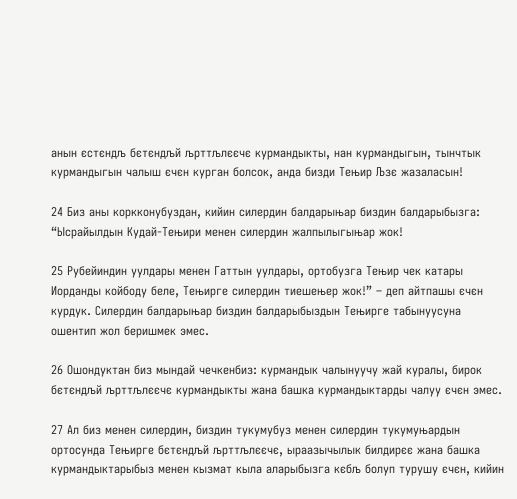анын єстєндљ бєтєндљй љрттљлєєчє курмандыкты, нан курмандыгын, тынчтык курмандыгын чалыш єчєн курган болсок, анда бизди Тењир Љзє жазаласын!

24 Биз аны коркконубуздан, кийин силердин балдарыњар биздин балдарыбызга: “Ысрайылдын Кудай-Тењири менен силердин жалпылыгыњар жок!

25 Рубейиндин уулдары менен Гаттын уулдары, ортобузга Тењир чек катары Иорданды койбоду беле, Тењирге силердин тиешењер жок!” – деп айтпашы єчєн курдук. Силердин балдарыњар биздин балдарыбыздын Тењирге табынуусуна ошентип жол беришмек эмес.

26 Ошондуктан биз мындай чечкенбиз: курмандык чалынуучу жай куралы, бирок бєтєндљй љрттљлєєчє курмандыкты жана башка курмандыктарды чалуу єчєн эмес.

27 Ал биз менен силердин, биздин тукумубуз менен силердин тукумуњардын ортосунда Тењирге бєтєндљй љрттљлєєчє, ыраазычылык билдирєє жана башка курмандыктарыбыз менен кызмат кыла аларыбызга кєбљ болуп турушу єчєн, кийин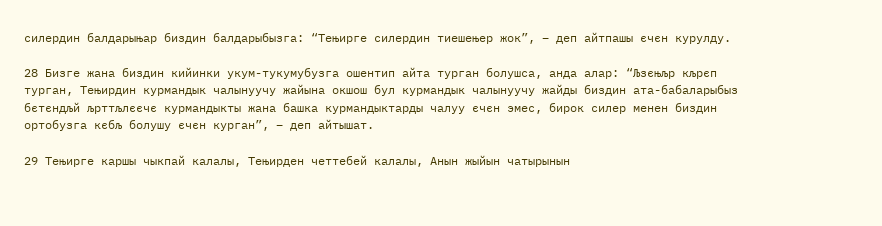силердин балдарыњар биздин балдарыбызга: “Тењирге силердин тиешењер жок”, – деп айтпашы єчєн курулду.

28 Бизге жана биздин кийинки укум-тукумубузга ошентип айта турган болушса, анда алар: “Љзєњљр кљрєп турган, Тењирдин курмандык чалынуучу жайына окшош бул курмандык чалынуучу жайды биздин ата-бабаларыбыз бєтєндљй љрттљлєєчє курмандыкты жана башка курмандыктарды чалуу єчєн эмес, бирок силер менен биздин ортобузга кєбљ болушу єчєн курган”, – деп айтышат.

29 Тењирге каршы чыкпай калалы, Тењирден четтебей калалы, Анын жыйын чатырынын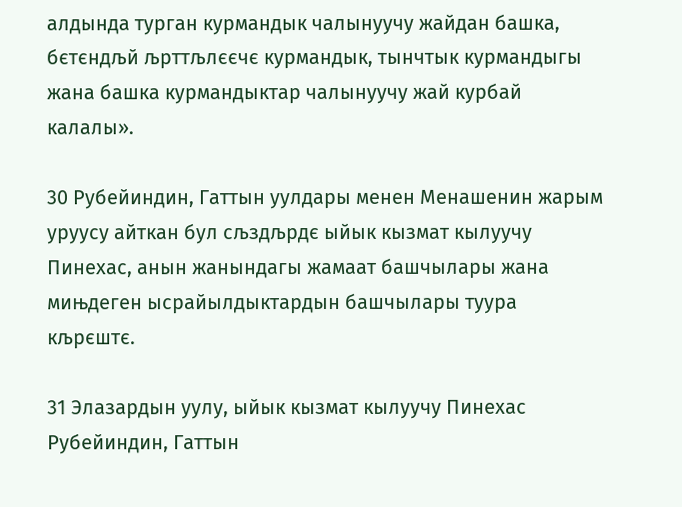алдында турган курмандык чалынуучу жайдан башка, бєтєндљй љрттљлєєчє курмандык, тынчтык курмандыгы жана башка курмандыктар чалынуучу жай курбай калалы».

30 Рубейиндин, Гаттын уулдары менен Менашенин жарым уруусу айткан бул сљздљрдє ыйык кызмат кылуучу Пинехас, анын жанындагы жамаат башчылары жана мињдеген ысрайылдыктардын башчылары туура кљрєштє.

31 Элазардын уулу, ыйык кызмат кылуучу Пинехас Рубейиндин, Гаттын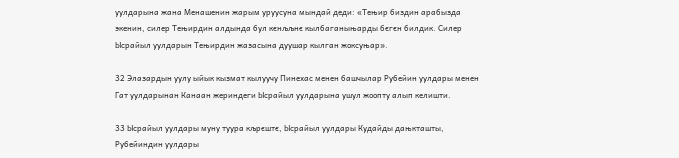уулдарына жана Менашенин жарым уруусуна мындай деди: «Тењир биздин арабызда экенин, силер Тењирдин алдында бул кєнљљнє кылбаганыњарды бєгєн билдик. Силер Ысрайыл уулдарын Тењирдин жазасына дуушар кылган жоксуњар».

32 Элазардын уулу ыйык кызмат кылуучу Пинехас менен башчылар Рубейин уулдары менен Гат уулдарынан Канаан жериндеги Ысрайыл уулдарына ушул жоопту алып келишти.

33 Ысрайыл уулдары муну туура кљрєштє, Ысрайыл уулдары Кудайды дањкташты, Рубейиндин уулдары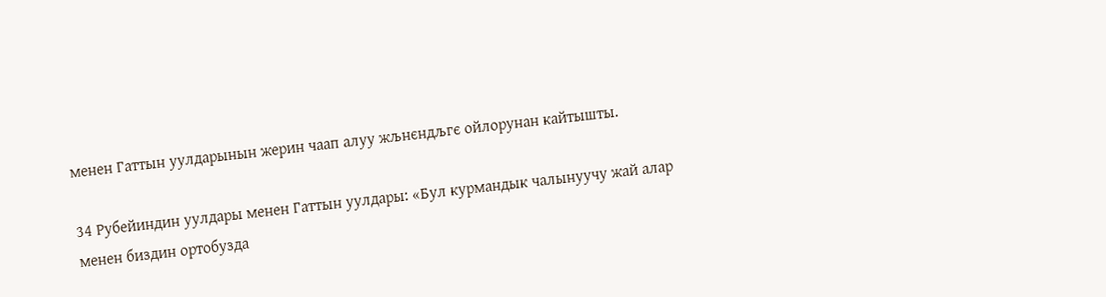менен Гаттын уулдарынын жерин чаап алуу жљнєндљгє ойлорунан кайтышты.

34 Рубейиндин уулдары менен Гаттын уулдары: «Бул курмандык чалынуучу жай алар менен биздин ортобузда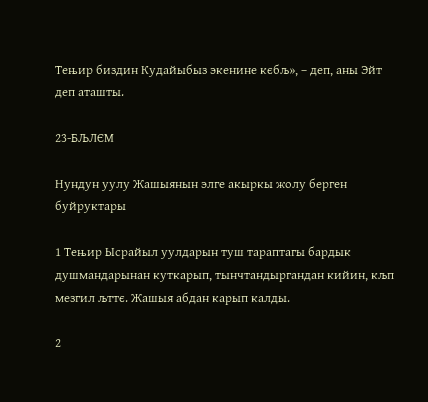Тењир биздин Кудайыбыз экенине кєбљ», – деп, аны Эйт деп аташты.

23-БЉЛЄМ

Нундун уулу Жашыянын элге акыркы жолу берген буйруктары

1 Тењир Ысрайыл уулдарын туш тараптагы бардык душмандарынан куткарып, тынчтандыргандан кийин, кљп мезгил љттє. Жашыя абдан карып калды.

2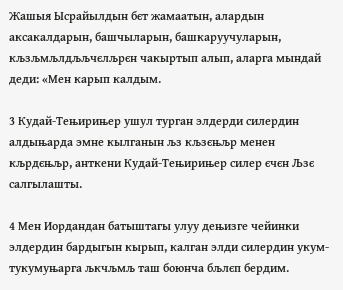Жашыя Ысрайылдын бєт жамаатын, алардын аксакалдарын, башчыларын, башкаруучуларын, кљзљмљлдљљчєлљрєн чакыртып алып, аларга мындай деди: «Мен карып калдым.

3 Кудай-Тењирињер ушул турган элдерди силердин алдыњарда эмне кылганын љз кљзєњљр менен кљрдєњљр, анткени Кудай-Тењирињер силер єчєн Љзє салгылашты.

4 Мен Иордандан батыштагы улуу дењизге чейинки элдердин бардыгын кырып, калган элди силердин укум-тукумуњарга љкчљмљ таш боюнча бљлєп бердим.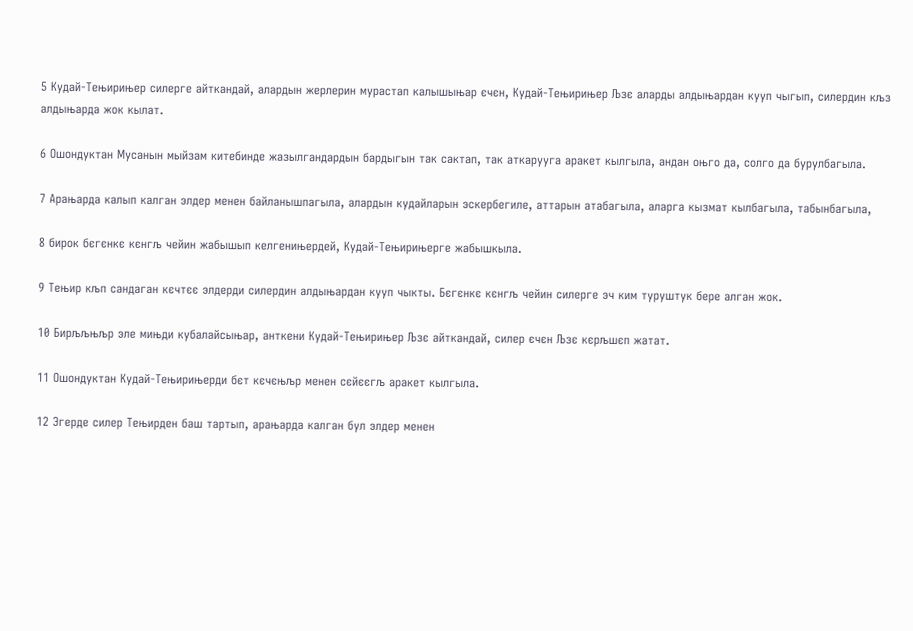5 Кудай-Тењирињер силерге айткандай, алардын жерлерин мурастап калышыњар єчєн, Кудай-Тењирињер Љзє аларды алдыњардан кууп чыгып, силердин кљз алдыњарда жок кылат.

6 Ошондуктан Мусанын мыйзам китебинде жазылгандардын бардыгын так сактап, так аткарууга аракет кылгыла, андан оњго да, солго да бурулбагыла.

7 Арањарда калып калган элдер менен байланышпагыла, алардын кудайларын эскербегиле, аттарын атабагыла, аларга кызмат кылбагыла, табынбагыла,

8 бирок бєгєнкє кєнгљ чейин жабышып келгенињердей, Кудай-Тењирињерге жабышкыла.

9 Тењир кљп сандаган кєчтєє элдерди силердин алдыњардан кууп чыкты. Бєгєнкє кєнгљ чейин силерге эч ким туруштук бере алган жок.

10 Бирљљњљр эле мињди кубалайсыњар, анткени Кудай-Тењирињер Љзє айткандай, силер єчєн Љзє кєрљшєп жатат.

11 Ошондуктан Кудай-Тењирињерди бєт кєчєњљр менен сєйєєгљ аракет кылгыла.

12 Эгерде силер Тењирден баш тартып, арањарда калган бул элдер менен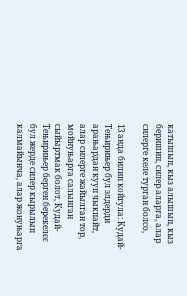катышып, кыз алышып, кыз беришип, силер аларга, алар силерге келе турган болсо,

13 анда билип койгула: Кудай-Тењирињер бул элдерди арањардан кууп чыкпайт, алар силерге жайылган тор, мойнуњарга салынган сыйыртмак болот, Кудай-Тењирињер берген берекелєє бул жерде силер кырылып калмайынча, алар жонуњарга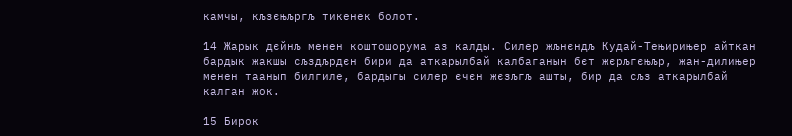камчы, кљзєњљргљ тикенек болот.

14 Жарык дєйнљ менен коштошорума аз калды. Силер жљнєндљ Кудай-Тењирињер айткан бардык жакшы сљздљрдєн бири да аткарылбай калбаганын бєт жєрљгєњљр, жан-дилињер менен таанып билгиле, бардыгы силер єчєн жєзљгљ ашты, бир да сљз аткарылбай калган жок.

15 Бирок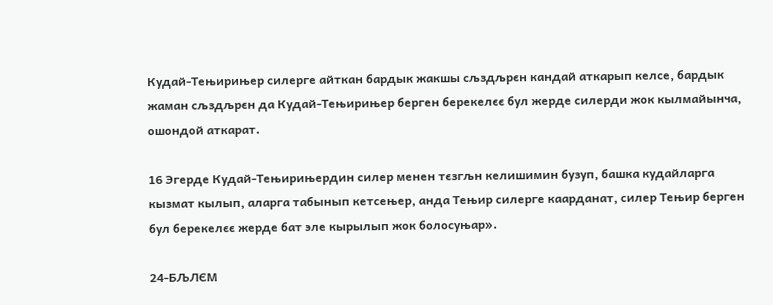Кудай-Тењирињер силерге айткан бардык жакшы сљздљрєн кандай аткарып келсе, бардык жаман сљздљрєн да Кудай-Тењирињер берген берекелєє бул жерде силерди жок кылмайынча, ошондой аткарат.

16 Эгерде Кудай-Тењирињердин силер менен тєзгљн келишимин бузуп, башка кудайларга кызмат кылып, аларга табынып кетсењер, анда Тењир силерге каарданат, силер Тењир берген бул берекелєє жерде бат эле кырылып жок болосуњар».

24-БЉЛЄМ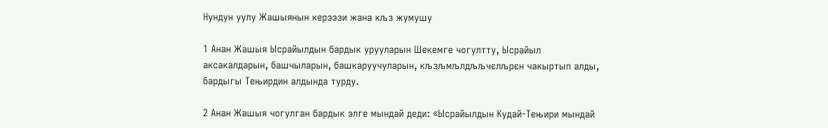Нундун уулу Жашыянын керээзи жана кљз жумушу

1 Анан Жашыя Ысрайылдын бардык урууларын Шекемге чогултту, Ысрайыл аксакалдарын, башчыларын, башкаруучуларын, кљзљмљлдљљчєлљрєн чакыртып алды, бардыгы Тењирдин алдында турду.

2 Анан Жашыя чогулган бардык элге мындай деди: «Ысрайылдын Кудай-Тењири мындай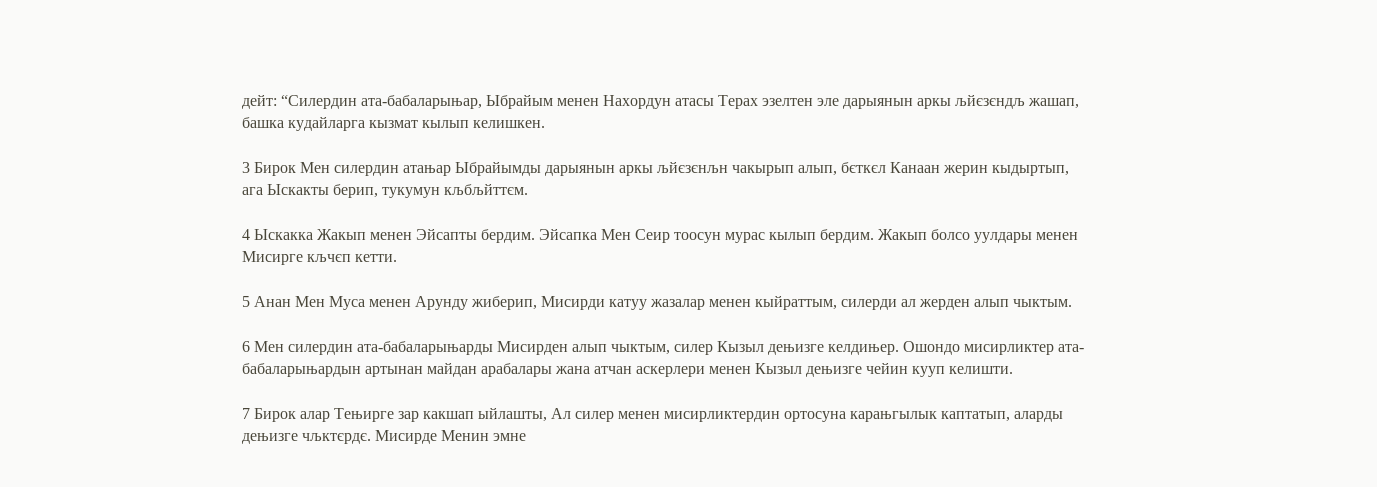дейт: “Силердин ата-бабаларыњар, Ыбрайым менен Нахордун атасы Терах эзелтен эле дарыянын аркы љйєзєндљ жашап, башка кудайларга кызмат кылып келишкен.

3 Бирок Мен силердин атањар Ыбрайымды дарыянын аркы љйєзєнљн чакырып алып, бєткєл Канаан жерин кыдыртып, ага Ыскакты берип, тукумун кљбљйттєм.

4 Ыскакка Жакып менен Эйсапты бердим. Эйсапка Мен Сеир тоосун мурас кылып бердим. Жакып болсо уулдары менен Мисирге кљчєп кетти.

5 Анан Мен Муса менен Арунду жиберип, Мисирди катуу жазалар менен кыйраттым, силерди ал жерден алып чыктым.

6 Мен силердин ата-бабаларыњарды Мисирден алып чыктым, силер Кызыл дењизге келдињер. Ошондо мисирликтер ата-бабаларыњардын артынан майдан арабалары жана атчан аскерлери менен Кызыл дењизге чейин кууп келишти.

7 Бирок алар Тењирге зар какшап ыйлашты, Ал силер менен мисирликтердин ортосуна карањгылык каптатып, аларды дењизге чљктєрдє. Мисирде Менин эмне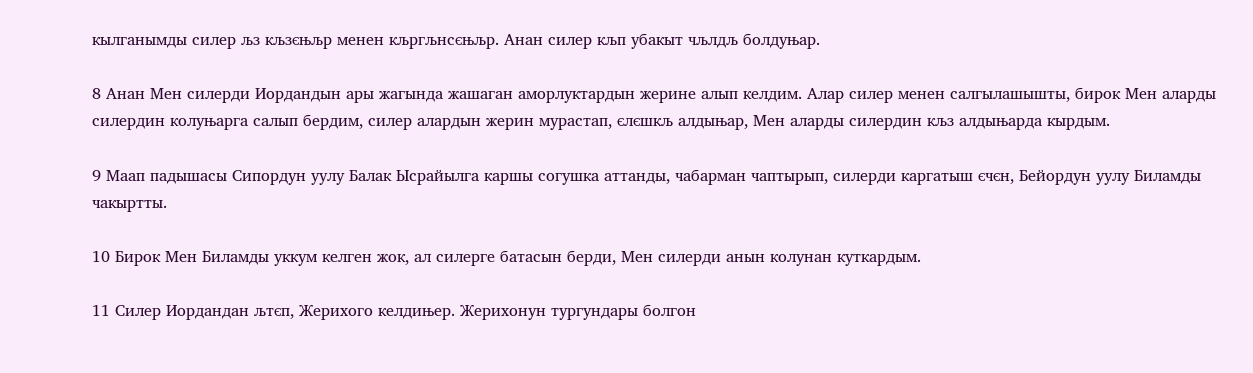кылганымды силер љз кљзєњљр менен кљргљнсєњљр. Анан силер кљп убакыт чљлдљ болдуњар.

8 Анан Мен силерди Иордандын ары жагында жашаган аморлуктардын жерине алып келдим. Алар силер менен салгылашышты, бирок Мен аларды силердин колуњарга салып бердим, силер алардын жерин мурастап, єлєшкљ алдыњар, Мен аларды силердин кљз алдыњарда кырдым.

9 Маап падышасы Сипордун уулу Балак Ысрайылга каршы согушка аттанды, чабарман чаптырып, силерди каргатыш єчєн, Бейордун уулу Биламды чакыртты.

10 Бирок Мен Биламды уккум келген жок, ал силерге батасын берди, Мен силерди анын колунан куткардым.

11 Силер Иордандан љтєп, Жерихого келдињер. Жерихонун тургундары болгон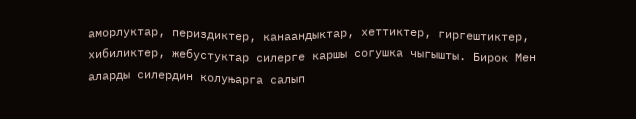аморлуктар, периздиктер, канаандыктар, хеттиктер, гиргештиктер, хибиликтер, жебустуктар силерге каршы согушка чыгышты. Бирок Мен аларды силердин колуњарга салып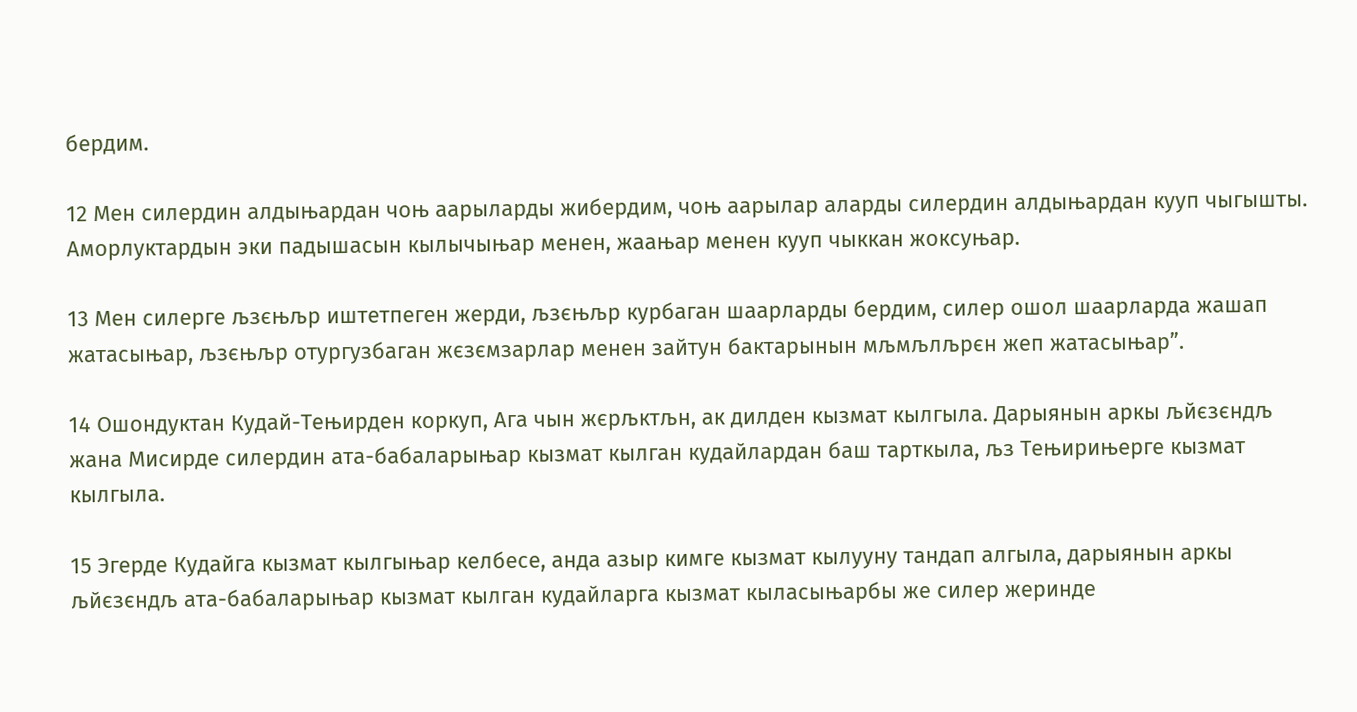бердим.

12 Мен силердин алдыњардан чоњ аарыларды жибердим, чоњ аарылар аларды силердин алдыњардан кууп чыгышты. Аморлуктардын эки падышасын кылычыњар менен, жаањар менен кууп чыккан жоксуњар.

13 Мен силерге љзєњљр иштетпеген жерди, љзєњљр курбаган шаарларды бердим, силер ошол шаарларда жашап жатасыњар, љзєњљр отургузбаган жєзємзарлар менен зайтун бактарынын мљмљлљрєн жеп жатасыњар”.

14 Ошондуктан Кудай-Тењирден коркуп, Ага чын жєрљктљн, ак дилден кызмат кылгыла. Дарыянын аркы љйєзєндљ жана Мисирде силердин ата-бабаларыњар кызмат кылган кудайлардан баш тарткыла, љз Тењирињерге кызмат кылгыла.

15 Эгерде Кудайга кызмат кылгыњар келбесе, анда азыр кимге кызмат кылууну тандап алгыла, дарыянын аркы љйєзєндљ ата-бабаларыњар кызмат кылган кудайларга кызмат кыласыњарбы же силер жеринде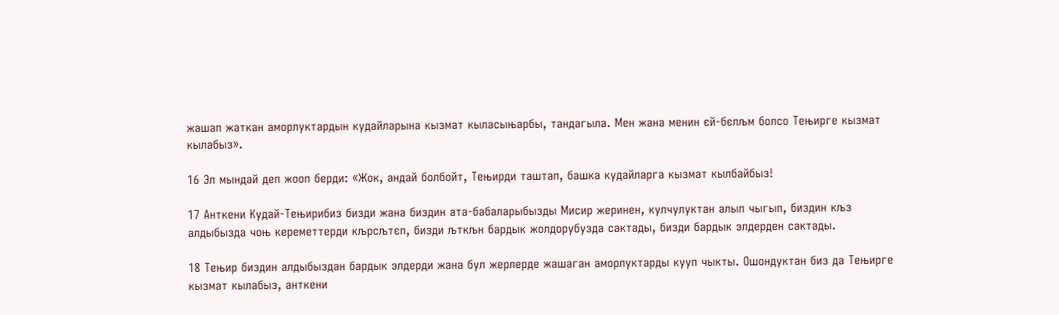жашап жаткан аморлуктардын кудайларына кызмат кыласыњарбы, тандагыла. Мен жана менин єй-бєлљм болсо Тењирге кызмат кылабыз».

16 Эл мындай деп жооп берди: «Жок, андай болбойт, Тењирди таштап, башка кудайларга кызмат кылбайбыз!

17 Анткени Кудай-Тењирибиз бизди жана биздин ата-бабаларыбызды Мисир жеринен, кулчулуктан алып чыгып, биздин кљз алдыбызда чоњ кереметтерди кљрсљтєп, бизди љткљн бардык жолдорубузда сактады, бизди бардык элдерден сактады.

18 Тењир биздин алдыбыздан бардык элдерди жана бул жерлерде жашаган аморлуктарды кууп чыкты. Ошондуктан биз да Тењирге кызмат кылабыз, анткени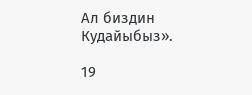Ал биздин Кудайыбыз».

19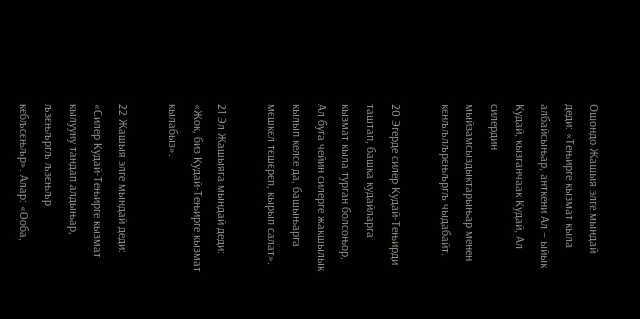Ошондо Жашыя элге мындай деди: «Тењирге кызмат кыла албайсыњар, анткени Ал – ыйык Кудай, кызганчаак Кудай, Ал силердин мыйзамсыздыктарыњар менен кєнљљлљрєњљргљ чыдабайт.

20 Эгерде силер Кудай-Тењирди таштап, башка кудайларга кызмат кыла турган болсоњор, Ал буга чейин силерге жакшылык кылып келсе да, башыњарга мєшкєл тєшєрєп, кырып салат».

21 Эл Жашыяга мындай деди: «Жок, биз Кудай-Тењирге кызмат кылабыз».

22 Жашыя элге мындай деди: «Силер Кудай-Тењирге кызмат кылууну тандап алдыњар, љзєњљргљ љзєњљр кєбљсєњљр». Алар: «Ооба,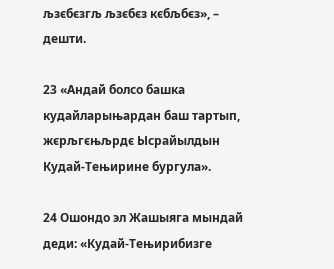љзєбєзгљ љзєбєз кєбљбєз», – дешти.

23 «Андай болсо башка кудайларыњардан баш тартып, жєрљгєњљрдє Ысрайылдын Кудай-Тењирине бургула».

24 Ошондо эл Жашыяга мындай деди: «Кудай-Тењирибизге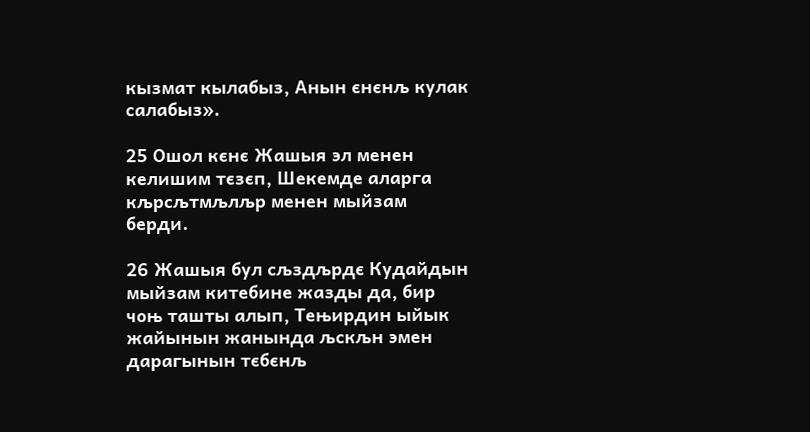кызмат кылабыз, Анын єнєнљ кулак салабыз».

25 Ошол кєнє Жашыя эл менен келишим тєзєп, Шекемде аларга кљрсљтмљлљр менен мыйзам берди.

26 Жашыя бул сљздљрдє Кудайдын мыйзам китебине жазды да, бир чоњ ташты алып, Тењирдин ыйык жайынын жанында љскљн эмен дарагынын тєбєнљ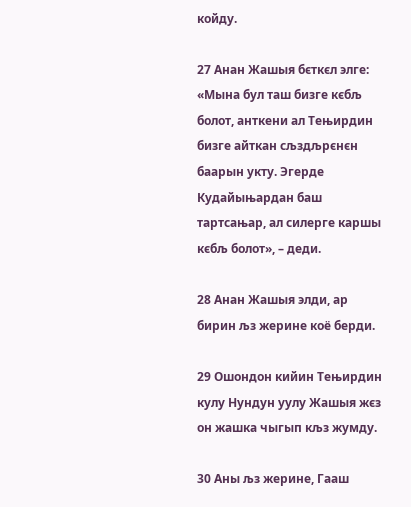койду.

27 Анан Жашыя бєткєл элге: «Мына бул таш бизге кєбљ болот, анткени ал Тењирдин бизге айткан сљздљрєнєн баарын укту. Эгерде Кудайыњардан баш тартсањар, ал силерге каршы кєбљ болот», – деди.

28 Анан Жашыя элди, ар бирин љз жерине коё берди.

29 Ошондон кийин Тењирдин кулу Нундун уулу Жашыя жєз он жашка чыгып кљз жумду.

30 Аны љз жерине, Гааш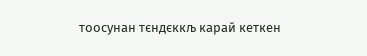тоосунан тєндєккљ карай кеткен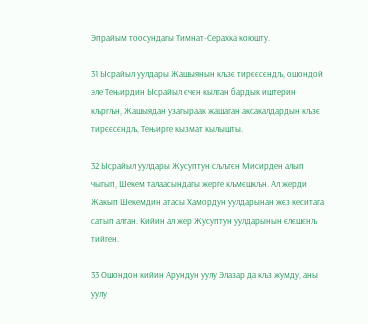Эпрайым тоосундагы Тимнат-Серахка коюшту.

31 Ысрайыл уулдары Жашыянын кљзє тирєєсєндљ, ошондой эле Тењирдин Ысрайыл єчєн кылган бардык иштерин кљргљн, Жашыядан узагыраак жашаган аксакалдардын кљзє тирєєсєндљ, Тењирге кызмат кылышты.

32 Ысрайыл уулдары Жусуптун сљљгєн Мисирден алып чыгып, Шекем талаасындагы жерге кљмєшкљн. Ал жерди Жакып Шекемдин атасы Хамордун уулдарынан жєз кеситага сатып алган. Кийин ал жер Жусуптун уулдарынын єлєшєнљ тийген.

33 Ошондон кийин Арундун уулу Элазар да кљз жумду, аны уулу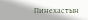Пинехастын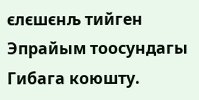єлєшєнљ тийген Эпрайым тоосундагы Гибага коюшту.